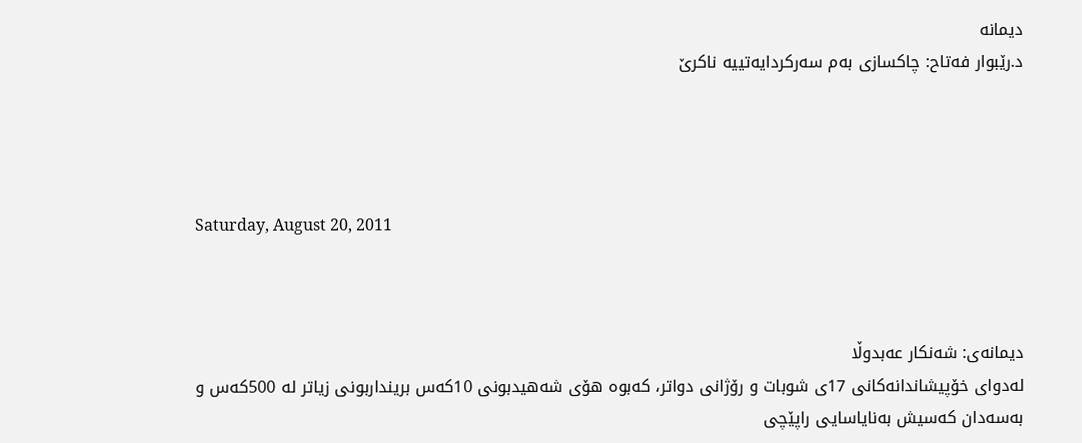دیمانه‌
د.رێبوار فه‌تاح: چاكسازی به‌م سه‌ركردایه‌تییه‌ ناكرێ




Saturday, August 20, 2011



دیمانه‌ی‌: شه‌نكار عه‌بدوڵا
له‌دوای‌ خۆپیشاندانه‌كانی‌ 17ی‌ شوبات ‌و رۆژانی‌ دواتر، كه‌بوه‌ هۆی‌ شه‌هیدبونی‌ 10كه‌س برینداربونی‌ زیاتر له‌ 500كه‌س ‌و به‌سه‌دان كه‌سیش به‌نایاسایی‌ راپێچی‌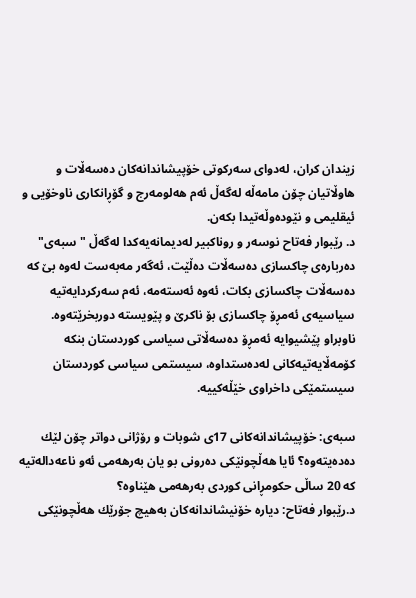زیندان كران، له‌دوای‌ سه‌ركوتی‌ خۆپیشاندانه‌كان ده‌سه‌ڵات ‌و هاوڵاتیان چۆن مامه‌ڵه‌ له‌گه‌ڵ ئه‌م هه‌لومه‌رج ‌و گۆڕانكاری‌ ناوخۆیی‌ ‌و ئیقلیمی‌ ‌و نێوده‌وڵه‌تیدا بكه‌ن.
د. رێبوار فه‌تاح نوسه‌ر و روناكبیر له‌دیمانه‌یه‌كدا له‌گه‌ڵ "سبه‌ی" ده‌رباره‌ی‌ چاكسازی‌ ده‌سه‌ڵات ده‌ڵێت، ئه‌گه‌ر مه‌به‌ست له‌وه‌ بێ كه‌ ده‌سه‌ڵات چاكسازی بكات، ئه‌وه‌ ئه‌سته‌مه‌، ئه‌م سه‌ركردایه‌تیه‌ سیاسیه‌ی ئه‌مڕۆ چاكسازی بۆ ناكرێ و پێویسته‌ دوربخرێته‌وه‌. ناوبراو پێشیوایه‌ ئه‌مڕۆ ده‌سه‌ڵاتی سیاسی كوردستان بنكه‌ كۆمه‌ڵایه‌تیه‌كانی له‌ده‌ستداوه‌، سیستمی سیاسی كوردستان سیستمێكی داخراوی خێڵه‌كییه‌.

سبه‌ی‌: خۆپیشاندانه‌كانی 17ی شوبات ‌و رۆژانی دواتر چۆن لێك ده‌ده‌یته‌وه‌؟ ئایا هه‌ڵچونێكی ده‌رونی بو یان به‌رهه‌می ئه‌و ناعه‌داله‌تیه‌  كه‌ ‌20 ساڵی حكومڕانی كوردی به‌رهه‌می هێناوه‌؟
د.رێبوار فه‌تاح: دیاره‌ خۆنیشاندانه‌كان به‌هیچ جۆرێك هه‌ڵچونێكی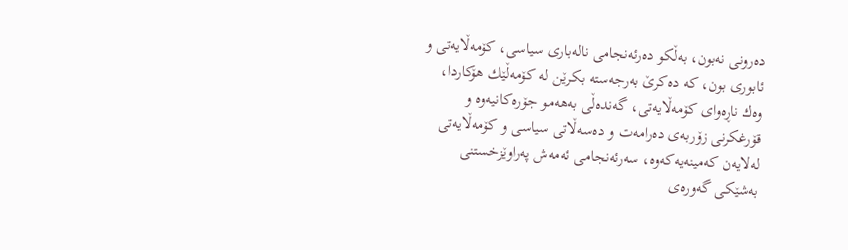ده‌رونی نه‌بون، به‌ڵكو ده‌رئه‌نجامی ناله‌باری سیاسی، كۆمه‌ڵایه‌تی و ئابوری بون، كه‌ ده‌كرێ به‌رجه‌سته‌ بكرێن له‌ كۆمه‌ڵێك هۆكاردا، وه‌ك ناڕه‌وای كۆمه‌ڵایه‌تی، گه‌نده‌ڵی به‌هه‌مو جۆره‌كانیه‌وه‌ و قۆرغكرنی زۆربه‌ی ده‌رامه‌ت و ده‌سه‌ڵاتی سیاسی و كۆمه‌ڵایه‌تی له‌لایه‌ن كه‌مینه‌یه‌كه‌وه‌، سه‌رئه‌نجامی ئه‌مه‌ش په‌راوێزخستنی به‌شێكی گه‌وره‌ی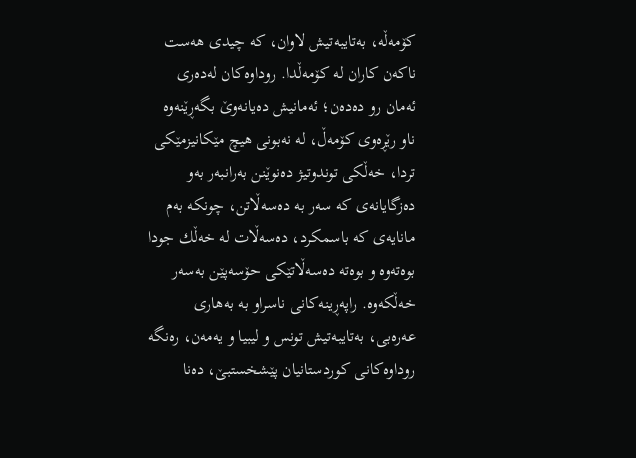كۆمه‌ڵه‌، به‌تایبه‌تیش لاوان، كه‌ چیدی هه‌ست ناكه‌ن كاران له‌ كۆمه‌ڵدا. روداوه‌كان له‌ده‌ری ئه‌مان رو ده‌ده‌ن؛ ئه‌مانیش ده‌یانه‌وێ بگه‌ڕێنه‌وه‌ ناو رێڕه‌وی كۆمه‌ڵ، له‌ نه‌بونی هیچ مێكانیزمێكی تردا، خه‌ڵكی توندوتیژ ده‌نوێنن به‌رانبه‌ر به‌و ده‌زگایانه‌ی كه‌ سه‌ر به‌ ده‌سه‌ڵاتن، چونكه‌ به‌م مانایه‌ی كه‌ باسمكرد، ده‌سه‌ڵات له‌ خه‌ڵك جودا بوه‌ته‌وه‌ و بوه‌ته‌ ده‌سه‌ڵاتێكی حۆسه‌پێن به‌سه‌ر خه‌ڵكه‌وه‌. راپه‌ڕینه‌كانی ناسراو به‌ به‌هاری عه‌ره‌بی، به‌تایبه‌تیش تونس و لیبیا و یه‌مه‌ن، ره‌نگه‌ روداوه‌كانی كوردستانیان پێشخستبێ، ده‌نا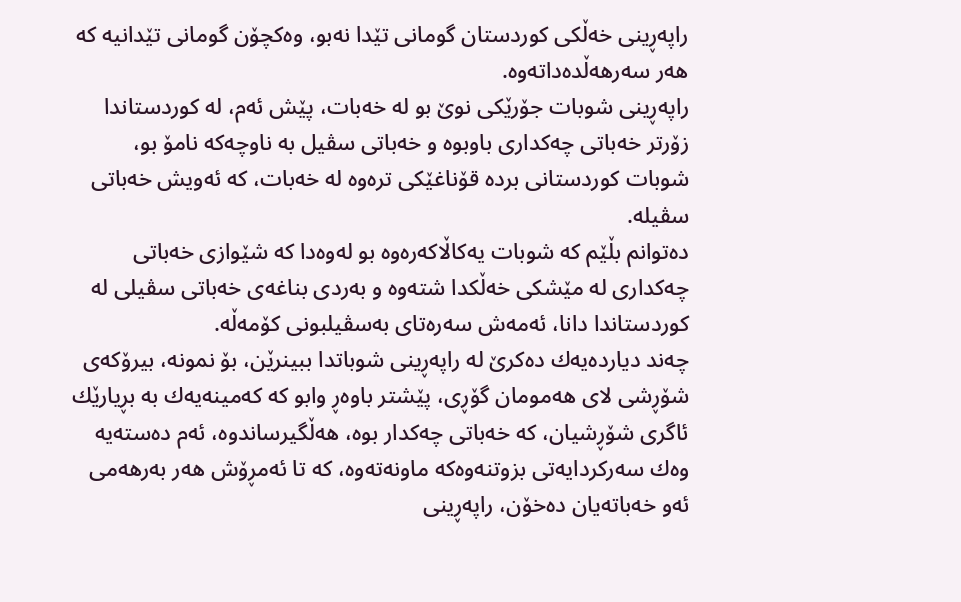راپه‌ڕینی خه‌ڵكی كوردستان گومانی تێدا نه‌بو، وه‌كچۆن گومانی تێدانیه‌ كه‌ هه‌ر سه‌رهه‌ڵده‌داته‌وه‌.
راپه‌ڕینی شوبات جۆرێكی نوێ بو له‌ خه‌بات، پێش ئه‌م، له‌ كوردستاندا زۆرتر خه‌باتی چه‌كداری‌ باوبوه‌ و خه‌باتی سڤیل به‌ ناوچه‌كه‌ نامۆ بو، شوبات كوردستانی برده‌ قۆناغێكی تره‌وه‌ له‌ خه‌بات، كه‌ ئه‌ویش خه‌باتی سڤیله‌.
ده‌توانم بڵێم كه‌ شوبات یه‌كاڵاكه‌ره‌وه‌ بو له‌وه‌دا كه‌ شێوازی خه‌باتی چه‌كداری له‌ مێشكی خه‌ڵكدا شته‌وه‌ و به‌ردی بناغه‌ی خه‌باتی سڤیلی له‌ كوردستاندا دانا، ئه‌مه‌ش سه‌ره‌تای به‌سڤیلبونی كۆمه‌ڵه‌.
چه‌ند دیارده‌یه‌ك ده‌كرێ له‌ راپه‌ڕینی شوباتدا ببینرێن، بۆ نمونه‌، بیرۆكه‌ی شۆڕشی لای هه‌مومان گۆڕی، پێشتر باوه‌ڕ وابو كه‌ كه‌مینه‌یه‌ك به‌ بڕیارێك ئاگری شۆڕشیان، كه‌ خه‌باتی چه‌كدار بوه‌، هه‌ڵگیرساندوه‌، ئه‌م ده‌سته‌یه‌ وه‌ك سه‌ركردایه‌تی بزوتنه‌وه‌كه‌ ماونه‌ته‌وه‌، كه‌ تا ئه‌مڕۆش هه‌ر به‌رهه‌می ئه‌و خه‌باته‌یان ده‌خۆن، راپه‌ڕینی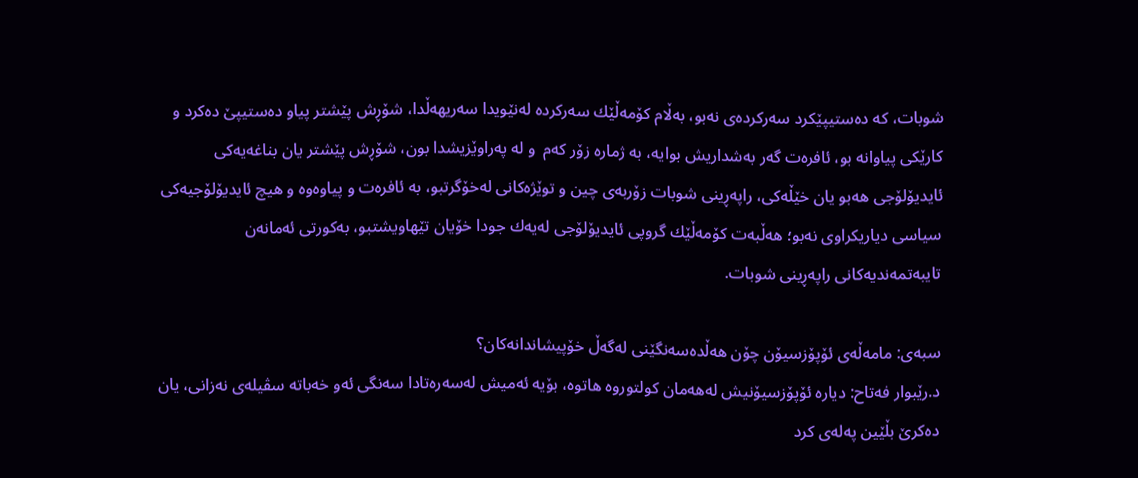شوبات، كه‌ ده‌ستیپێكرد سه‌ركرده‌ی نه‌بو، به‌ڵام كۆمه‌ڵێك سه‌ركرده‌ له‌نێویدا سه‌ریهه‌ڵدا، شۆڕش پێشتر پیاو ده‌ستیپێ ده‌كرد و كارێكی پیاوانه‌ بو، ئافره‌ت گه‌ر به‌شداریش بوایه‌، به‌ ژماره‌ زۆر كه‌م  و له‌ په‌راوێزیشدا بون، شۆڕش پێشتر یان بناغه‌یه‌كی ئایدیۆلۆجی هه‌بو یان خێڵه‌كی، راپه‌ڕینی شوبات زۆربه‌ی چین و توێژه‌كانی له‌خۆگرتبو، به‌ ئافره‌ت و پیاوه‌وه‌ و هیچ ئایدیۆلۆجیه‌كی سیاسی دیاریكراوی نه‌بو؛ هه‌ڵبه‌ت كۆمه‌ڵێك گروپی ئایدیۆلۆجی له‌یه‌ك جودا خۆیان تێهاویشتبو، به‌كورتی ئه‌مانه‌ن تایبه‌تمه‌ندیه‌كانی راپه‌ڕینی شوبات.

سبه‌ی‌: مامه‌ڵه‌ی ئۆپۆزسیۆن چۆن هه‌ڵده‌سه‌نگێنی له‌گه‌ڵ خۆپیشاندانه‌كان؟
د.رێبوار فه‌تاح: دیاره‌ ئۆپۆزسیۆنیش له‌هه‌مان كولتوروه‌ هاتوه‌، بۆیه‌ ئه‌میش له‌سه‌ره‌تادا سه‌نگی ئه‌و خه‌باته‌ سڤیله‌ی نه‌زانی، یان ده‌كرێ بڵێین په‌له‌ی كرد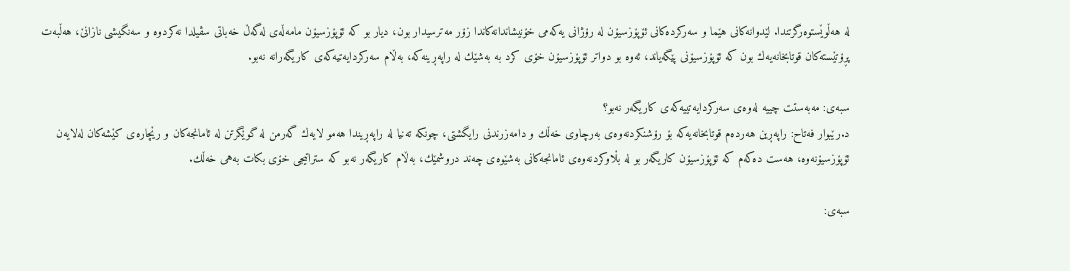له‌ هه‌ڵوێستوه‌رگرتندا. لێدوانه‌كانی هێما و سه‌ركرده‌كانی ئۆپۆزسیۆن له‌ رۆژانی یه‌كه‌می خۆنیشاندانه‌كاندا زۆر مه‌ترسیدار بون، دیار بو كه‌ ئۆپۆزسیۆن مامه‌ڵه‌ی له‌گه‌ڵ خه‌باتی سڤیلدا نه‌كردوه‌ و سه‌نگیشی نازانێ، هه‌ڵبه‌ت پڕۆتێسته‌كان قوتابخانه‌یه‌ك بون كه‌ ئۆپۆزسیۆنی پێگه‌یاند، ئه‌وه‌ بو دواتر ئۆپۆزسیۆن خۆی كرد به‌ به‌شێك له‌ راپه‌ڕینه‌كه‌، به‌ڵام سه‌ركردایه‌تیه‌كه‌ی كاریگه‌رانه‌ نه‌بو.

سبه‌ی‌: مه‌به‌ستت چییه‌ له‌وه‌ی‌ سه‌ركردایه‌تییه‌كه‌ی‌ كاریگه‌ر نه‌بو؟
د.رێبوار فه‌تاح: راپه‌ڕین هه‌رده‌م قوتابخانه‌یه‌كه‌ بۆ رۆشنكردنه‌وه‌ی به‌رچاوی خه‌ڵك و دامه‌زرندنی رایگشتی، چونكه‌ ته‌نیا له‌ راپه‌ڕیندا هه‌مو لایه‌ك گه‌رمن له‌ گوێگرتن له‌ ئامانجه‌كان و رێچاره‌ی كێشه‌كان له‌لایه‌ن ئۆپۆزسیۆنه‌وه‌، هه‌ست ده‌كه‌م كه‌ ئۆپۆزسیۆن كاریگه‌ر بو له‌ بڵاوكردنه‌وه‌ی ئامانجه‌كانی به‌شێوه‌ی چه‌ند دروشمێك، به‌ڵام كاریگه‌ر نه‌بو كه‌ ستراتیجی خۆی بكات به‌هی خه‌ڵك.

سبه‌ی‌: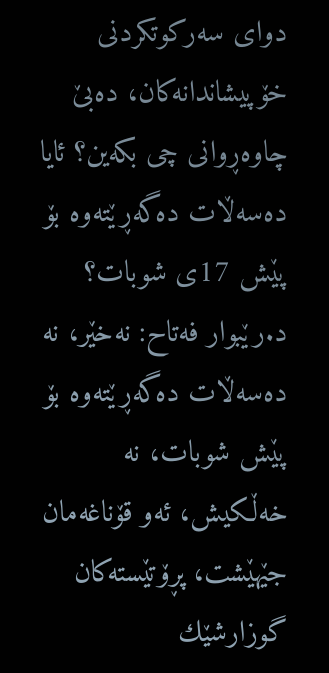دوای سه‌ركوتكردنی خۆپیشاندانه‌كان، ده‌بێ چاوه‌ڕوانی چی بكه‌ین؟ ئایا ده‌سه‌ڵات ده‌گه‌ڕێته‌وه‌ بۆ پێش 17ی شوبات؟
د.رێبوار فه‌تاح: نه‌خێر، نه‌ ده‌سه‌ڵات ده‌گه‌ڕێته‌وه‌ بۆ پێش شوبات، نه‌ خه‌ڵكیش، ئه‌و قۆناغه‌مان جێهێشت، پڕۆتێسته‌كان گوزارشێك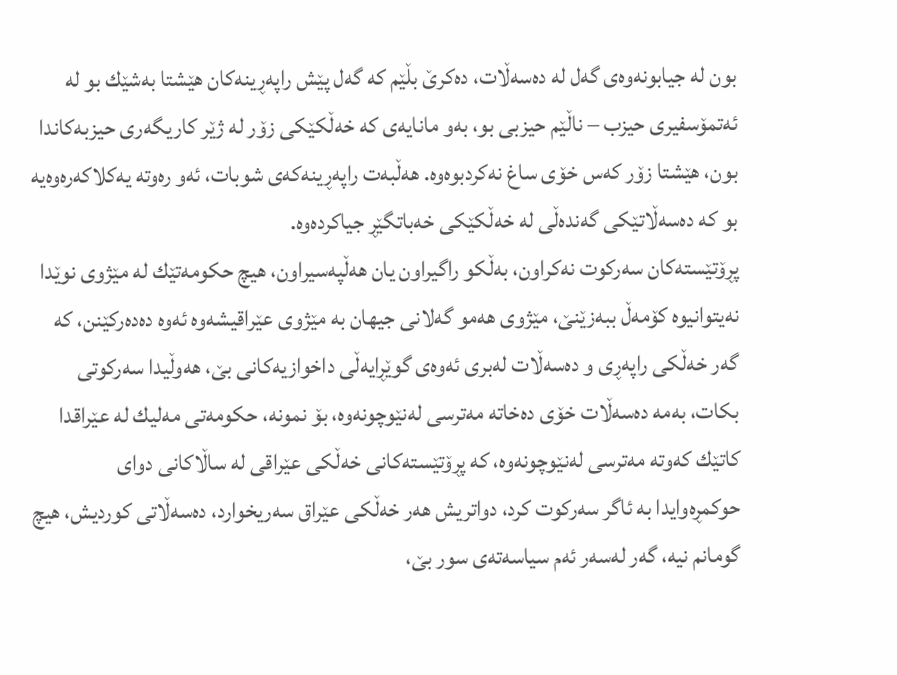بون له‌ جیابونه‌وه‌ی گه‌ل له‌ ده‌سه‌ڵات، ده‌كرێ بڵێم كه‌ گه‌ل پێش راپه‌ڕینه‌كان هێشتا به‌شێك بو له‌ ئه‌تمۆسفیری حیزب – ناڵێم حیزبی بو، به‌و مانایه‌ی كه‌ خه‌ڵكێكی زۆر له‌ ژێر كاریگه‌ری حیزبه‌كاندا بون، هێشتا زۆر كه‌س خۆی ساغ نه‌كردبوه‌وه‌. هه‌ڵبه‌ت راپه‌ڕینه‌كه‌ی شوبات، ئه‌و ره‌وته‌ یه‌كلاكه‌ره‌وه‌یه‌ بو كه‌ ده‌سه‌ڵاتێكی گه‌نده‌ڵی له‌ خه‌ڵكێكی خه‌باتگێڕ جیاكرده‌وه‌.
پڕۆتێسته‌كان سه‌ركوت نه‌كراون، به‌ڵكو راگیراون یان هه‌ڵپه‌سیراون، هیچ حكومه‌تێك له‌ مێژوی نوێدا نه‌یتوانیوه‌ كۆمه‌ڵ ببه‌زێنێ، مێژوی هه‌مو گه‌لانی جیهان به‌ مێژوی عێراقیشه‌وه‌ ئه‌وه‌ ده‌ده‌ركێنن، كه‌ گه‌ر خه‌ڵكی راپه‌ڕی و ده‌سه‌ڵات له‌بری ئه‌وه‌ی گوێڕایه‌ڵی داخوازیه‌كانی بێ، هه‌وڵیدا سه‌ركوتی بكات، به‌مه‌ ده‌سه‌ڵات خۆی ده‌خاته‌ مه‌ترسی له‌نێوچونه‌وه‌، بۆ نمونه‌، حكومه‌تی مه‌لیك له‌ عێراقدا كاتێك كه‌وته‌ مه‌ترسی له‌نێوچونه‌وه‌، كه‌ پڕۆتێسته‌كانی خه‌ڵكی عێراقی له‌ ساڵاكانی دوای حوكمڕه‌وایدا به‌ ئاگر سه‌ركوت كرد، دواتریش هه‌ر خه‌ڵكی عێراق سه‌ریخوارد، ده‌سه‌ڵاتی كوردیش، هیچ گومانم نیه‌، گه‌ر له‌سه‌ر ئه‌م سیاسه‌ته‌ی سور بێ،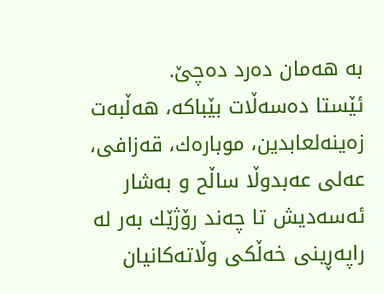به‌ هه‌مان ده‌رد ده‌چێ.
ئێستا ده‌سه‌ڵات بێباكه‌، هه‌ڵبه‌ت زه‌ینه‌لعابدین، موباره‌ك، قه‌زافی، عه‌لی عه‌بدوڵا ساڵح و به‌شار ئه‌سه‌دیش تا چه‌ند رۆژێك به‌ر له‌ راپه‌ڕینی خه‌ڵكی وڵاته‌كانیان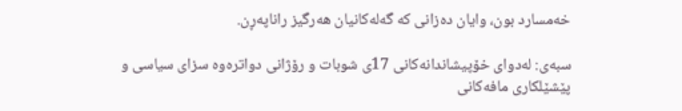خه‌مسارد بون، وایان ده‌زانی كه‌ گه‌له‌كانیان هه‌رگیز راناپه‌ڕن.

سبه‌ی‌: له‌دوای خۆپیشاندانه‌كانی 17ی شوبات ‌و رۆژانی دواتره‌وه‌ سزای سیاسی ‌و پێشێلكاری مافه‌كانی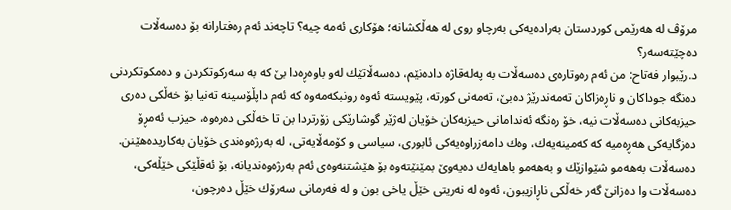مرۆڤ له‌ هه‌رێمی كوردستان به‌راده‌یه‌كی به‌رچاو روی له‌ هه‌ڵكشانه‌؛ هۆكاری ئه‌مه‌ چیه‌؟ تاچه‌ند ئه‌م ره‌فتارانه‌ بۆ ده‌سه‌ڵات ده‌چێته‌سه‌ر؟
د.رێبوار فه‌تاح: من ئه‌م ره‌وتاره‌ی ده‌سه‌ڵات به‌ په‌له‌قاژه‌ داده‌نێم، ده‌سه‌ڵاتێك له‌و باوه‌ڕه‌دا بێ كه‌ به‌ سه‌ركوتكردن و ده‌مكوتكردنی ده‌نگه‌ جوداكان و ناڕه‌زاكان ته‌مه‌ندرێژ ده‌بێ، ته‌مه‌نی كورته‌، پێویسته‌ ئه‌وه‌ رونبكه‌مه‌وه‌ كه‌ ئه‌م داپڵۆسینه‌ ته‌نیا بۆ خه‌ڵكی ده‌ری حیزبه‌كانی ده‌سه‌ڵات نیه‌، خۆ ره‌نگه‌ ئه‌ندامانی حیزبه‌كان خۆیان له‌ژێر گوشارێكی زۆرتردا بن تا خه‌ڵكی ده‌ره‌وه‌، حیزب ئه‌مڕۆ ده‌زگایه‌كی هه‌ڕه‌میه‌ كه‌ كه‌مینه‌یه‌ك، وه‌ك دامه‌زراوه‌یه‌كی ئابوری، سیاسی و كۆمه‌ڵایه‌تی، له‌ به‌رژه‌وه‌ندی خۆیان به‌كاریده‌هێنن.
ده‌سه‌ڵات به‌هه‌مو شێوازێك و به‌هه‌مو باهایه‌ك ده‌یه‌وێ بمێنێته‌وه‌ بۆ هێشتنه‌وه‌ی ئه‌م به‌رژه‌وه‌ندیانه‌، بۆ ئه‌قڵێكی خێڵه‌كی، ده‌سه‌ڵات وا ده‌زانێ گه‌ر خه‌ڵكی ناڕازیبون، ئه‌وه‌ له‌ نه‌ریتی خێڵ یاخی بون و له‌ فه‌رمانی سه‌رۆك خێڵ ده‌رچون،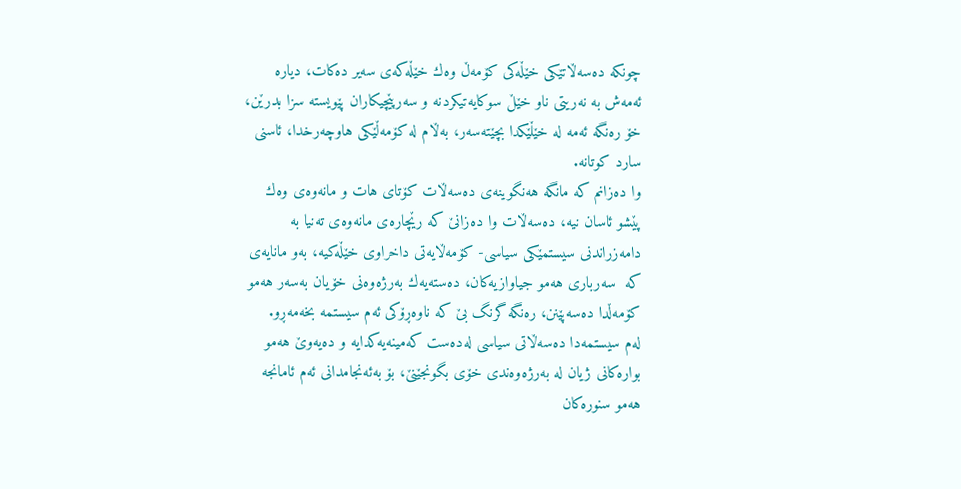چونكه‌ ده‌سه‌ڵاتێكی خێڵه‌كی كۆمه‌ڵ وه‌ك خێڵه‌كه‌ی سه‌یر ده‌كات، دیاره‌ ئه‌مه‌ش به‌ نه‌ریتی ناو خێڵ سوكایه‌تیكردنه‌ و سه‌رپێچیكاران پێویسته‌ سزا بدرێن، خۆ ره‌نگه‌ ئه‌مه‌ له‌ خێڵێكدا بچێته‌سه‌ر، به‌ڵام له‌ كۆمه‌ڵێكی هاوچه‌رخدا، ئاسنی سارد كوتانه‌.
وا ده‌زانم كه‌ مانگه‌ هه‌نگوینه‌ی ده‌سه‌ڵات كۆتای هات و مانه‌وه‌ی وه‌ك پێشو ئاسان نیه‌، ده‌سه‌ڵات وا ده‌زانێ كه‌ رێچاره‌ی مانه‌وه‌ی ته‌نیا به‌ دامه‌زراندنی سیستمێكی سیاسی- كۆمه‌ڵایه‌تی داخراوی خێڵه‌كیه‌، به‌و مانایه‌ی كه‌  سه‌رباری هه‌مو جیاوازیه‌كان، ده‌سته‌یه‌ك به‌رژه‌وه‌نی خۆیان به‌سه‌ر هه‌مو كۆمه‌ڵدا ده‌سه‌پێنن، ره‌نگه‌ گرنگ بێ كه‌ ناوه‌ڕۆكی ئه‌م سیستمه‌ بخه‌مه‌ڕو.
له‌م سیستمه‌دا ده‌سه‌ڵاتی سیاسی له‌ده‌ست كه‌مینه‌یه‌كدایه‌ و ده‌یه‌وێ هه‌مو بواره‌كانی ژیان له‌ به‌رژه‌وه‌ندی خۆی بگونجێنێ، بۆ به‌ئه‌نجامدانی ئه‌م ئامانجه‌ هه‌مو سنوره‌كان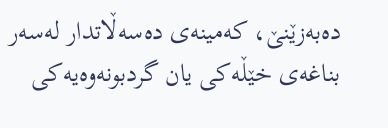ده‌به‌زێنێ، كه‌مینه‌ی ده‌سه‌ڵاتدار له‌سه‌ر بناغه‌ی خێڵه‌كی یان گردبونه‌وه‌یه‌كی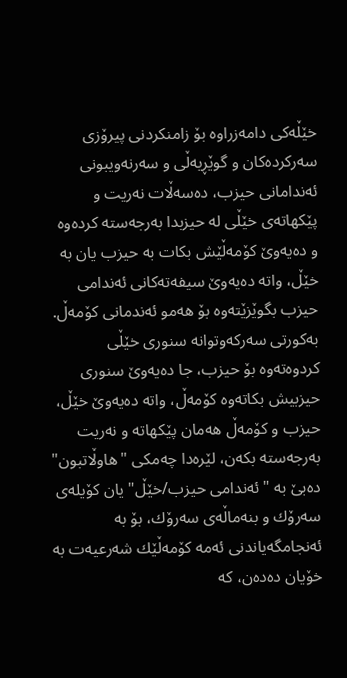خێڵه‌كی دامه‌زراوه‌ بۆ زامنكردنی پیرۆزی سه‌ركرده‌كان و گوێڕیه‌ڵی و سه‌رنه‌ویبونی ئه‌ندامانی حیزب، ده‌سه‌ڵات نه‌ریت و پێكهاته‌ی خێڵی له‌ حیزبدا به‌رجه‌سته‌ كرده‌وه‌ و ده‌یه‌وێ كۆمه‌ڵێش بكات به‌ حیزب یان به‌ خێڵ، واته‌ ده‌یه‌وێ سیفه‌ته‌كانی ئه‌ندامی حیزب بگوێزێته‌وه‌ بۆ هه‌مو ئه‌ندمانی كۆمه‌ڵ. به‌كورتی سه‌ركه‌وتوانه‌ سنوری خێڵی كردوه‌ته‌وه‌ بۆ حیزب، جا ده‌یه‌وێ سنوری حیزبیش بكاته‌وه‌ كۆمه‌ڵ، واته‌ ده‌یه‌وێ خێڵ، حیزب و كۆمه‌ڵ هه‌مان پێكهاته‌ و نه‌ریت به‌رجه‌سته‌ بكه‌ن، لێره‌دا چه‌مكی "هاوڵاتبون" ده‌بێ به‌ "ئه‌ندامی حیزب/خێڵ" یان كۆیله‌ی سه‌رۆك و بنه‌ماڵه‌ی سه‌رۆك، بۆ به‌ ئه‌نجامگه‌یاندنی ئه‌مه‌ كۆمه‌ڵێك شه‌رعیه‌ت به‌ خۆیان ده‌ده‌ن، كه‌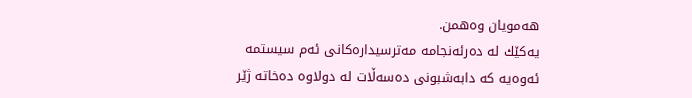هه‌مویان وه‌همن.
یه‌كێك له‌ ده‌رئه‌نجامه‌ مه‌ترسیداره‌كانی ئه‌م سیستمه‌ ئه‌وه‌یه‌ كه‌ دابه‌شبونی ده‌سه‌ڵات له‌ دولاوه‌ ده‌خاته‌ ژێر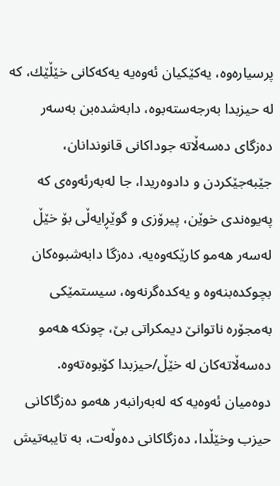پرسیاره‌وه‌، یه‌كێكیان ئه‌وه‌یه‌ یه‌كه‌كانی خێڵێك، كه‌ له‌ حیزبدا به‌رجه‌سته‌بوه‌، دابه‌شده‌بن به‌سه‌ر ده‌زگای ده‌سه‌ڵاته‌ جوداكانی قانوندانان، جێبه‌جێكردن و دادوه‌ریدا، جا له‌به‌رئه‌وه‌ی كه‌ په‌یوه‌ندی خوێن، پیرۆزی و گوێڕایه‌ڵی بۆ خێڵ له‌سه‌ر هه‌مو كارێكه‌وه‌یه‌، ده‌زگا دابه‌شبوه‌كان بچوكده‌بنه‌وه‌ و یه‌كده‌گرنه‌وه‌، سیستمێكی به‌مجۆره‌ ناتوانێ دیمكراتی بێ، چونكه‌ هه‌مو ده‌سه‌ڵاته‌كان له‌ خێڵ/حیزبدا كۆبوه‌ته‌وه‌.
دوه‌میان ئه‌وه‌یه‌ كه‌ له‌به‌رانبه‌ر هه‌مو ده‌زگاكانی حیزب وخێڵدا، ده‌زگاكانی ده‌وڵه‌ت، به‌ تایبه‌تیش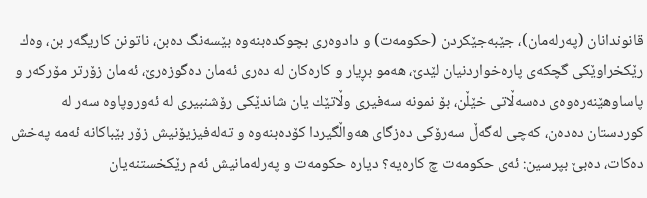قانوندانان (په‌رله‌مان)، جێبه‌جێكردن (حكومه‌ت) و دادوه‌ری بچوكده‌بنه‌وه‌ بێسه‌نگ ده‌بن، ناتونن كاریگه‌ر بن، وه‌ك رێكخراوێكی گچكه‌ی پاره‌خواردنیان لێدێ، هه‌مو بڕیار و كاره‌كان له‌ ده‌ری ئه‌مان ده‌گوزه‌رێ، ئه‌مان زۆرتر مۆركه‌ر و پاساوهێنه‌ره‌وه‌ی ده‌سه‌ڵاتی خێڵن، بۆ نمونه‌ سه‌فیری وڵاتێك یان شاندێكی رۆشنبیری له‌ ئه‌وروپاوه‌ سه‌ر له‌ كوردستان ده‌ده‌ن، كه‌چی له‌گه‌ڵ سه‌رۆكی ده‌زگای هه‌واڵگیردا كۆده‌بنه‌وه‌ و ته‌له‌فیزیۆنیش زۆر بێباكانه‌ ئه‌مه‌ په‌خش ده‌كات، ده‌بێ بپرسین: ئه‌ی حكومه‌ت چ كاره‌یه‌؟ دیاره‌ حكومه‌ت و په‌رله‌مانیش ئه‌م رێكخستنه‌یان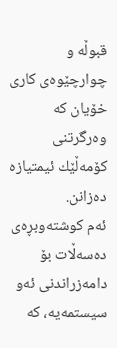قبوڵه‌ و چوارچێوه‌ی كاری خۆیان كه‌ وه‌رگرتنی كۆمه‌ڵێك ئیمتیازه‌ ده‌زانن.
ئه‌م كوشته‌وبڕه‌ی ده‌سه‌ڵات بۆ دامه‌زراندنی ئه‌و سیستمه‌یه‌، كه‌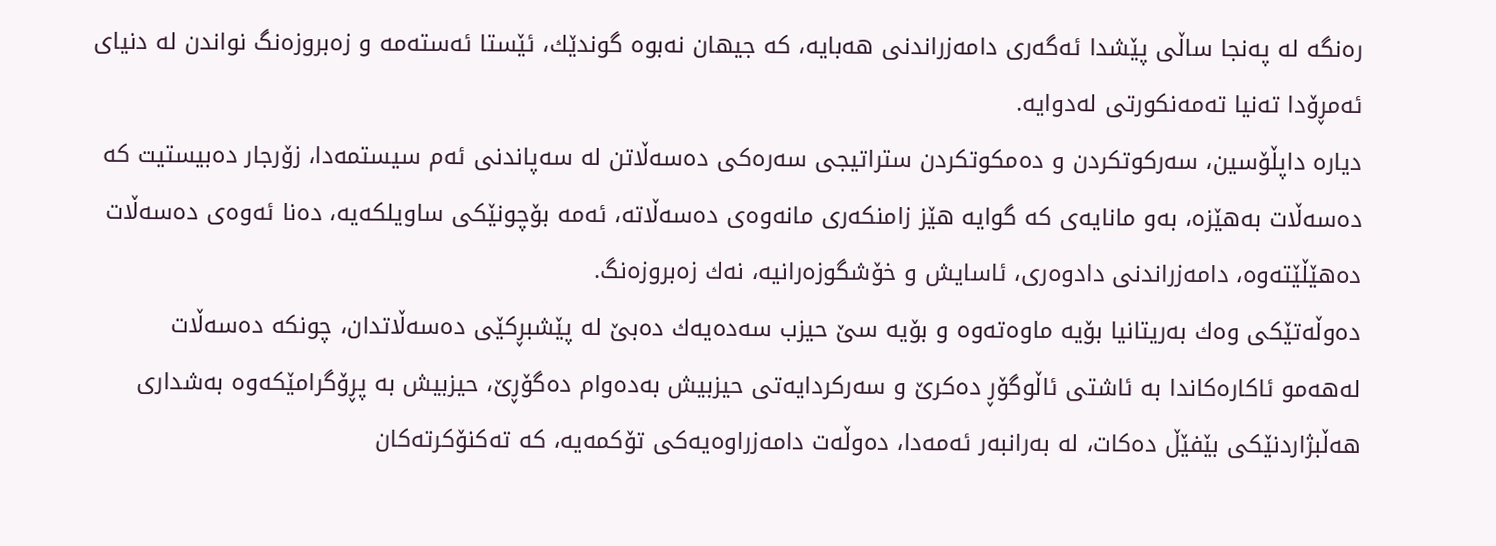ره‌نگه‌ له‌ په‌نجا ساڵی پێشدا ئه‌گه‌ری دامه‌زراندنی هه‌بایه‌، كه‌ جیهان نه‌بوه‌ گوندێك، ئێستا ئه‌سته‌مه‌ و زه‌بروزه‌نگ نواندن له‌ دنیای ئه‌مڕۆدا ته‌نیا ته‌مه‌نكورتی له‌دوایه‌.
دیاره‌ داپڵۆسین، سه‌ركوتكردن و ده‌مكوتكردن ستراتیجی سه‌ره‌كی ده‌سه‌ڵاتن له‌ سه‌پاندنی ئه‌م سیستمه‌دا، زۆرجار ده‌بیستیت كه‌ ده‌سه‌ڵات به‌هێزه‌، به‌و مانایه‌ی كه‌ گوایه‌ هێز زامنكه‌ری مانه‌وه‌ی ده‌سه‌ڵاته‌، ئه‌مه‌ بۆچونێكی ساویلكه‌یه‌، ده‌نا ئه‌وه‌ی ده‌سه‌ڵات ده‌هێڵێته‌وه‌، دامه‌زراندنی دادوه‌ری، ئاسایش و خۆشگوزه‌رانیه‌، نه‌ك زه‌بروزه‌نگ.
ده‌وڵه‌تێكی وه‌ك به‌ریتانیا بۆیه‌ ماوه‌ته‌وه‌ و بۆیه‌ سێ حیزب سه‌ده‌یه‌ك ده‌بێ له‌ پێشبڕكێی ده‌سه‌ڵاتدان، چونكه‌ ده‌سه‌ڵات له‌هه‌مو ئاكاره‌كاندا به‌ ئاشتی ئاڵوگۆڕ ده‌كرێ و سه‌ركردایه‌تی حیزبیش به‌ده‌وام ده‌گۆڕێ، حیزبیش به‌ پڕۆگرامێكه‌وه‌ به‌شداری هه‌ڵبژاردنێكی بێفێڵ ده‌كات، له‌ به‌رانبه‌ر ئه‌مه‌دا، ده‌وڵه‌ت دامه‌زراوه‌یه‌كی تۆكمه‌یه‌، كه‌ ته‌كنۆكرته‌كان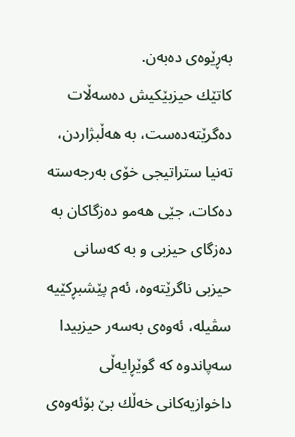به‌ڕێوه‌ی ده‌به‌ن.
كاتێك حیزبێكیش ده‌سه‌ڵات ده‌گرێته‌ده‌ست، به‌ هه‌ڵبژاردن، ته‌نیا ستراتیجی خۆی به‌رجه‌سته‌ ده‌كات، جێی هه‌مو ده‌زگاكان به‌ ده‌زگای حیزبی و به‌ كه‌سانی حیزبی ناگرێته‌وه‌، ئه‌م پێشبڕكێیه‌ سڤیله‌، ئه‌وه‌ی به‌سه‌ر حیزبیدا سه‌پاندوه‌ كه‌ گوێڕایه‌ڵی داخوازیه‌كانی خه‌ڵك بێ بۆئه‌وه‌ی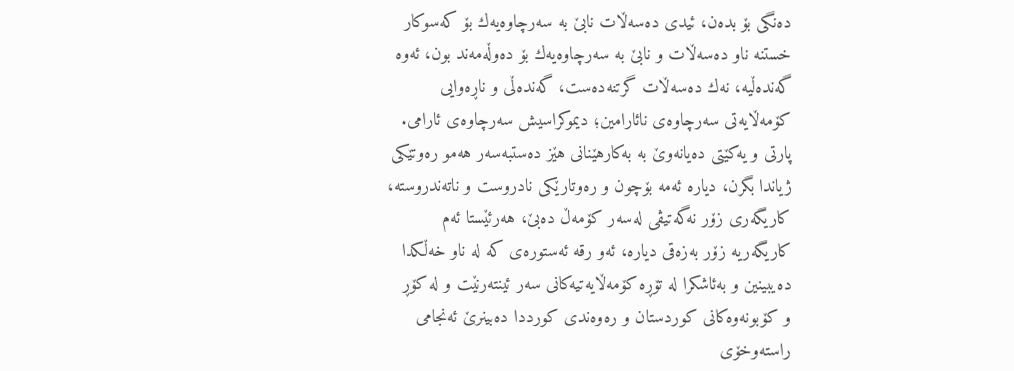ده‌نگی بۆ بده‌ن، ئیدی ده‌سه‌ڵات نابێ به‌ سه‌رچاوه‌یه‌ك بۆ كه‌سوكار خستنه‌ ناو ده‌سه‌ڵات و نابێ به‌ سه‌رچاوه‌یه‌ك بۆ ده‌وڵه‌مه‌ند بون، ئه‌وه‌ گه‌نده‌ڵیه‌، نه‌ك ده‌سه‌ڵات گرتنه‌ده‌ست، گه‌نده‌ڵی و ناڕه‌وایی كۆمه‌ڵایه‌تی سه‌رچاوه‌ی نائارامین؛ دیموكراسیش سه‌رچاوه‌ی ئارامی.
پارتی و یه‌كێتی ده‌یانه‌وێ به‌ به‌كارهێنانی هێز ده‌ستبه‌سه‌ر هه‌مو ره‌وتێكی ژیاندا بگرن، دیاره‌ ئه‌مه‌ بۆچون و ره‌وتارێكی نادروست و ناته‌ندروسته‌، كاریگه‌ری زۆر نه‌گه‌تیڤی له‌سه‌ر كۆمه‌ڵ ده‌بێ، هه‌رئێستا ئه‌م كاریگه‌ریه‌ زۆر به‌زه‌قی دیاره‌، ئه‌و رقه‌ ئه‌ستوره‌ی كه‌ له‌ ناو خه‌ڵكدا ده‌یبینین و به‌ئاشكرا له‌ تۆڕه‌ كۆمه‌ڵایه‌تیه‌كانی سه‌ر ئینته‌رنێت و له‌ كۆڕ و كۆبونه‌وه‌كانی كوردستان و ره‌وه‌ندی كورددا ده‌بینرێ ئه‌نجامی راسته‌وخۆی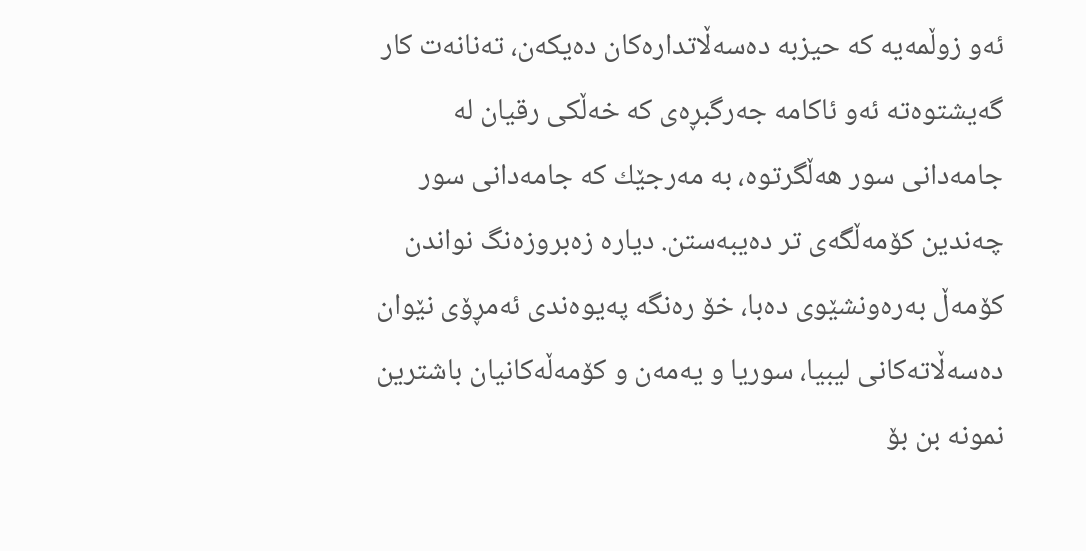ئه‌و زوڵمه‌یه‌ كه‌ حیزبه‌ ده‌سه‌ڵاتداره‌كان ده‌یكه‌ن، ته‌نانه‌ت كار گه‌یشتوه‌ته‌ ئه‌و ئاكامه‌ جه‌رگبڕه‌ی كه‌ خه‌ڵكی رقیان له‌ جامه‌دانی سور هه‌ڵگرتوه‌، به‌ مه‌رجێك كه‌ جامه‌دانی سور چه‌ندین كۆمه‌ڵگه‌ی تر ده‌یبه‌ستن. دیاره‌ زه‌بروزه‌نگ نواندن كۆمه‌ڵ به‌ره‌ونشێوی ده‌با، خۆ ره‌نگه‌ په‌یوه‌ندی ئه‌مڕۆی نێوان ده‌سه‌ڵاته‌كانی لیبیا، سوریا و یه‌مه‌ن و كۆمه‌ڵه‌كانیان باشترین نمونه‌ بن بۆ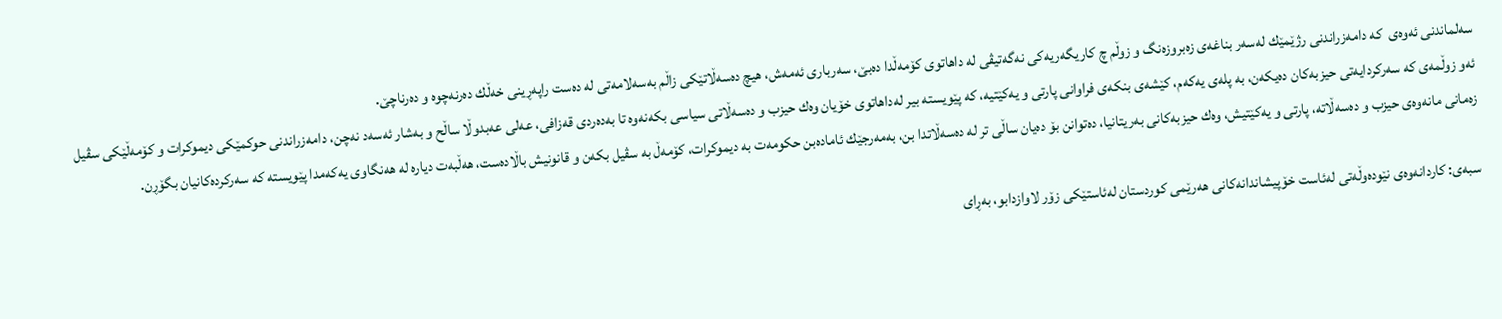سه‌لماندنی ئه‌وه‌ی  كه‌ دامه‌زراندنی رژێمێك له‌سه‌ر بناغه‌ی زه‌بروزه‌نگ و زوڵم چ كاریگه‌ریه‌كی نه‌گه‌تیڤی له‌ داهاتوی كۆمه‌ڵدا ده‌بێ، سه‌رباری ئه‌مه‌ش، هیچ ده‌سه‌ڵاتێكی زاڵم به‌سه‌لامه‌تی له‌ ده‌ست راپه‌ڕینی خه‌ڵك ده‌رنه‌چوه‌ و ده‌رناچێ.
ئه‌و زوڵمه‌ی كه‌ سه‌ركردایه‌تی حیزبه‌كان ده‌یكه‌ن، به‌ پله‌ی یه‌كه‌م، كێشه‌ی بنكه‌ی فراوانی پارتی و یه‌كێتیه‌، كه‌ پێویسته‌ بیر له‌داهاتوی خۆیان وه‌ك حیزب و ده‌سه‌ڵاتی سیاسی بكه‌نه‌وه‌ تا به‌ده‌ردی قه‌زافی، عه‌لی عه‌بدوڵا ساڵح و به‌شار ئه‌سه‌د نه‌چن، دامه‌زراندنی حوكمێكی دیموكرات و كۆمه‌ڵێكی سڤیل زه‌مانی مانه‌وه‌ی حیزب و ده‌سه‌ڵاته‌، پارتی و یه‌كێتیش، وه‌ك حیزبه‌كانی به‌ریتانیا، ده‌توانن بۆ ده‌یان ساڵی تر له‌ ده‌سه‌ڵاتدا بن، به‌مه‌رجێك ئاماده‌بن حكومه‌ت به‌ دیموكرات، كۆمه‌ڵ به‌ سڤیل بكه‌ن و قانونیش باڵاده‌ست، هه‌ڵبه‌ت دیاره‌ له‌ هه‌نگاوی یه‌كه‌مدا پێویسته‌ كه‌ سه‌ركرده‌كانیان بگۆڕن.

سبه‌ی‌: كاردانه‌وه‌ی نێوده‌وڵه‌تی له‌ئاست خۆپیشاندانه‌كانی هه‌رێمی كوردستان له‌ئاستێكی زۆر لاوازدابو، به‌ڕای‌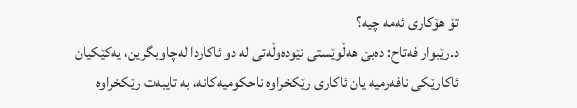تۆ هۆكاری ئه‌مه‌ چیه‌؟
د.رێبوار فه‌تاح: ده‌بێ هه‌ڵوێستی نێوده‌وڵه‌تی له‌ دو ئاكاردا له‌چاوبگرین، یه‌كێكیان ئاكارێكی نافه‌رمیه‌ یان ئاكاری رێكخراوه‌ ناحكومیه‌كانه‌، به‌ تایبه‌ت رێكخراوه‌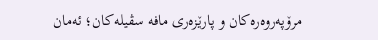مرۆپه‌روه‌ره‌كان و پارێزه‌ری مافه‌ سڤیله‌كان؛ ئه‌مان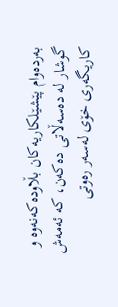به‌رده‌وام پێشێلكاریه‌كان بڵاوده‌كه‌نه‌وه‌ و گوشار له‌ ده‌سه‌ڵاتی ده‌كه‌ن، كه‌ ئه‌مه‌ش كاریگه‌ری خۆی له‌سه‌ر ره‌وتی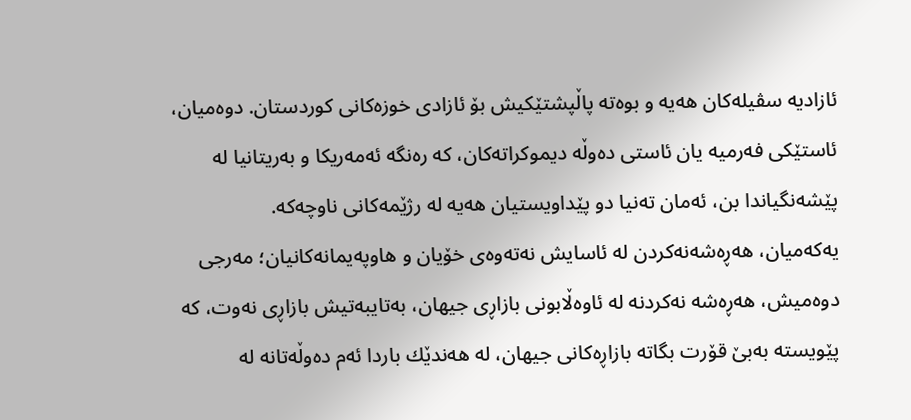ئازادیه‌ سڤیله‌كان هه‌یه‌ و بوه‌ته‌ پاڵپشتێكیش بۆ ئازادی‌ خوزه‌كانی كوردستان. دوه‌میان، ئاستێكی فه‌رمیه‌ یان ئاستی ده‌وڵه‌ دیموكراته‌كان، كه‌ ره‌نگه‌ ئه‌مه‌ریكا و به‌ریتانیا له‌ پێشه‌نگیاندا بن، ئه‌مان ته‌نیا دو پێداویستیان هه‌یه‌ له‌ رژێمه‌كانی ناوچه‌كه‌.
یه‌كه‌میان، هه‌ڕه‌شه‌نه‌كردن له‌ ئاسایش نه‌ته‌وه‌ی خۆیان و هاوپه‌یمانه‌كانیان؛ مه‌رجی دوه‌میش، هه‌ڕه‌شه‌ نه‌كردنه‌ له‌ ئاوه‌ڵابونی بازاڕی جیهان، به‌تایبه‌تیش بازاڕی نه‌وت، كه‌ پێویسته‌ به‌بێ قۆرت بگاته‌ بازاڕه‌كانی جیهان، له‌ هه‌ندێك باردا ئه‌م ده‌وڵه‌تانه‌ له‌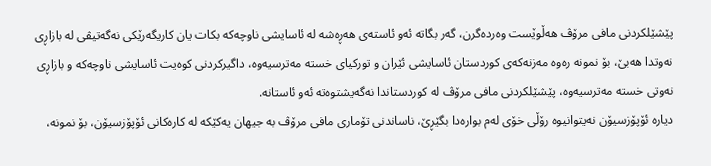پێشێلكردنی مافی مرۆڤ هه‌ڵوێست وه‌رده‌گرن، گه‌ر بگاته‌ ئه‌و ئاسته‌ی هه‌ڕه‌شه‌ له‌ ئاسایشی ناوچه‌كه‌ بكات یان كاریگه‌رێكی نه‌گه‌تیڤی له‌ بازاڕی نه‌وتدا هه‌بێ، بۆ نمونه‌ ره‌وه‌ مه‌زنه‌كه‌ی كوردستان ئاسایشی ئێران و توركیای خسته‌ مه‌ترسیه‌وه‌، داگیركردنی كوه‌یت ئاسایشی ناوچه‌كه‌ و بازاڕی نه‌وتی خسته‌ مه‌ترسیه‌وه‌، پێشێلكردنی مافی مرۆڤ له‌ كوردستاندا نه‌گه‌یشتوه‌ته‌ ئه‌و ئاستانه‌.
دیاره‌ ئۆپۆزسیۆن نه‌یتوانیوه‌ رۆڵی خۆی له‌م بواره‌دا بگێڕێ، ناساندنی تۆماری مافی مرۆڤ به‌ جیهان یه‌كێكه‌ له‌ كاره‌كانی ئۆپۆزسیۆن، بۆ نمونه‌،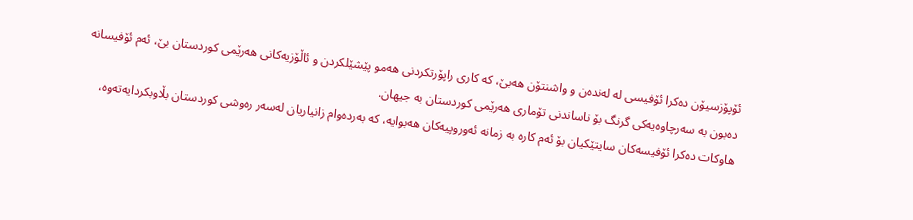ئۆپۆزسیۆن ده‌كرا ئۆفیسی له‌ له‌نده‌ن و واشنتۆن هه‌بێ، كه‌ كاری راپۆرتكردنی هه‌مو پێشێلكردن و ئاڵۆزیه‌كانی هه‌رێمی كوردستان بێ، ئه‌م ئۆفیسانه‌ ده‌بون به‌ سه‌رچاوه‌یه‌كی گرنگ بۆ ناساندنی تۆماری هه‌رێمی كوردستان به‌ جیهان.
هاوكات ده‌كرا ئۆفیسه‌كان سایتێكیان بۆ ئه‌م كاره‌ به‌ زمانه‌ ئه‌وروپیه‌كان هه‌بوایه‌، كه‌ به‌رده‌وام زانیاریان له‌سه‌ر ره‌وشی كوردستان بڵاوبكردایه‌ته‌وه‌،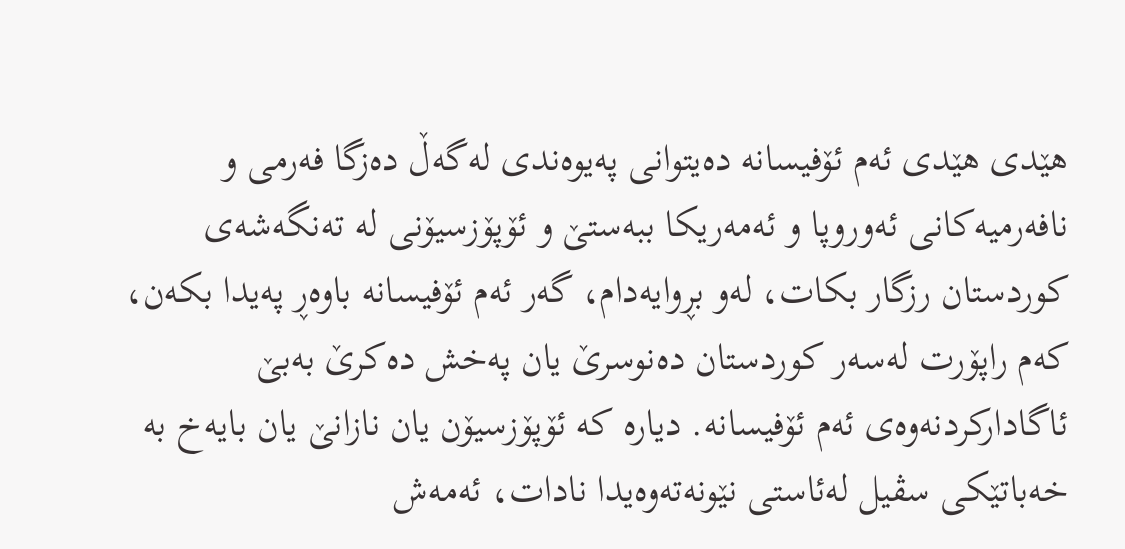هێدی هێدی ئه‌م ئۆفیسانه‌ ده‌یتوانی په‌یوه‌ندی له‌گه‌ڵ ده‌زگا فه‌رمی و نافه‌رمیه‌كانی ئه‌وروپا و ئه‌مه‌ریكا ببه‌ستێ و ئۆپۆزسیۆنی له‌ ته‌نگه‌شه‌ی كوردستان رزگار بكات، له‌و بڕوایه‌دام، گه‌ر ئه‌م ئۆفیسانه‌ باوه‌ڕ په‌یدا بكه‌ن، كه‌م راپۆرت له‌سه‌ر كوردستان ده‌نوسرێ یان په‌خش ده‌كرێ به‌بێ ئاگاداركردنه‌وه‌ی ئه‌م ئۆفیسانه‌. دیاره‌ كه‌ ئۆپۆزسیۆن یان نازانێ یان بایه‌خ به‌ خه‌باتێكی سڤیل له‌ئاستی نێونه‌ته‌وه‌یدا نادات، ئه‌مه‌ش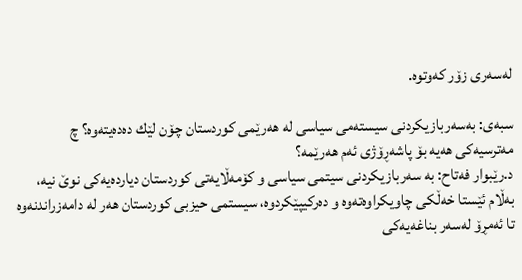له‌سه‌ری زۆر كه‌وتوه‌.

سبه‌ی‌: به‌سه‌ربازیكردنی سیسته‌می سیاسی له‌ هه‌رێمی كوردستان چۆن لێك ده‌ده‌یته‌وه‌؟ چ مه‌ترسیه‌كی هه‌یه‌ بۆ پاشه‌ڕۆژی‌ ئه‌م هه‌رێمه‌؟
د.رێبوار فه‌تاح: به‌ سه‌ربازیكردنی سیتمی سیاسی و كۆمه‌ڵایه‌تی كوردستان دیارده‌یه‌كی نوێ نیه‌، به‌ڵام ئێستا خه‌ڵكی چاویكراوه‌ته‌وه‌ و ده‌ركیپێكردوه‌، سیستمی حیزبی كوردستان هه‌ر له‌ دامه‌زراندنه‌وه‌ تا ئه‌مڕۆ له‌سه‌ر بناغه‌یه‌كی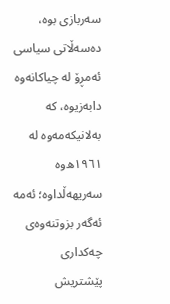سه‌ربازی بوه‌، ده‌سه‌ڵاتی سیاسی ئه‌مڕۆ له‌ چیاكانه‌وه‌ دابه‌زیوه‌، كه‌ به‌لانیكه‌مه‌وه‌ له‌ ١٩٦١ه‌وه‌ سه‌ریهه‌ڵداوه‌؛ ئه‌مه‌ ئه‌گه‌ر بزوتنه‌وه‌ی چه‌كداری پێشتریش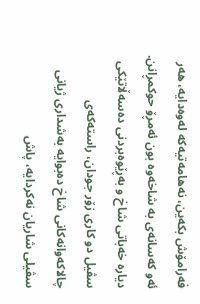فه‌رامۆش بكه‌ین، نه‌هامه‌تیه‌كه‌ له‌وه‌دایه‌، هه‌ر ئه‌و كه‌سانه‌ی به‌ شاخه‌وه‌ بون ئه‌مڕۆ حوكمڕانن.
دیاره‌ خه‌باتی شاخ و به‌ڕێوه‌بردنی ده‌سه‌ڵاتێكی سڤیل دو كاری زۆر جودان، راسته‌كه‌ی چالاكه‌وانه‌كانی شاخ ده‌بوایه‌ به‌شداری ژیانی سڤیلی شاریان نه‌كردایه‌، پاش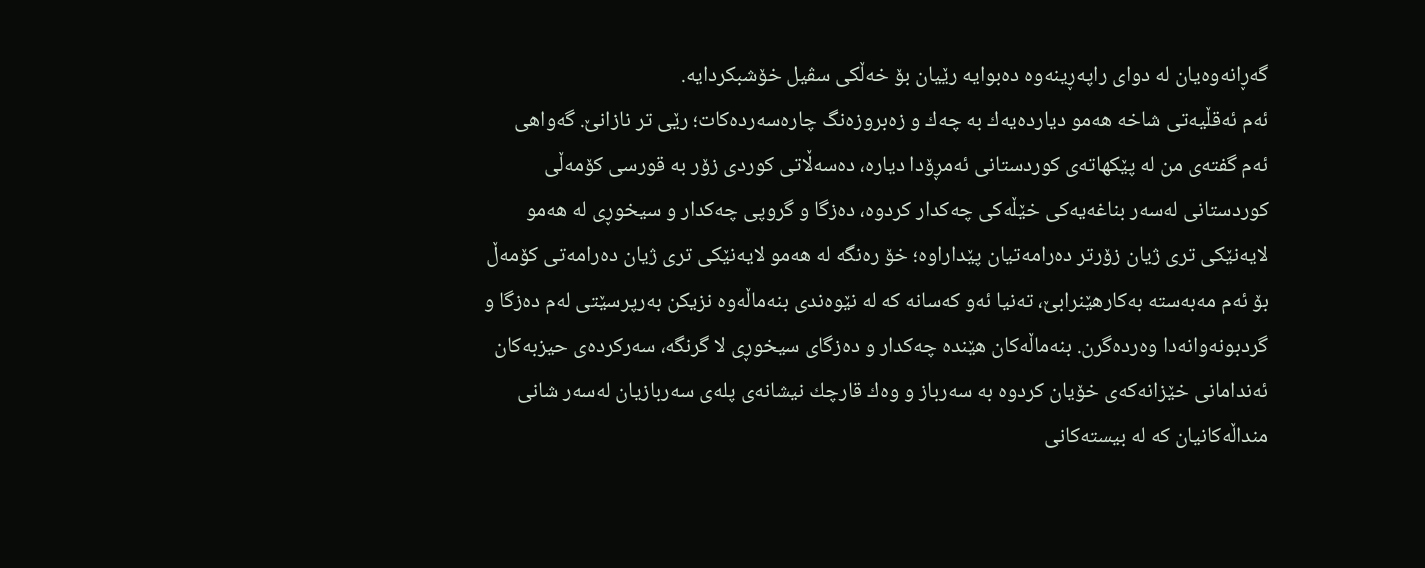گه‌ڕانه‌وه‌یان له‌ دوای راپه‌ڕینه‌وه‌ ده‌بوایه‌ رێیان بۆ خه‌ڵكی سڤیل خۆشبكردایه‌.
ئه‌م ئه‌قڵیه‌تی شاخه‌ هه‌مو دیارده‌یه‌ك به‌ چه‌ك و زه‌بروزه‌نگ چاره‌سه‌رده‌كات؛ رێی تر نازانێ. گه‌واهی ئه‌م گفته‌ی من له‌ پێكهاته‌ی كوردستانی ئه‌مڕۆدا دیاره‌، ده‌سه‌ڵاتی كوردی زۆر به‌ قورسی كۆمه‌ڵی كوردستانی له‌سه‌ر بناغه‌یه‌كی خێڵه‌كی چه‌كدار كردوه‌، ده‌زگا و گروپی چه‌كدار و سیخوڕی له‌ هه‌مو لایه‌نێكی تری ژیان زۆرتر ده‌رامه‌تیان پێداراوه‌؛ خۆ ره‌نگه‌ له‌ هه‌مو لایه‌نێكی تری ژیان ده‌رامه‌تی كۆمه‌ڵ بۆ ئه‌م مه‌به‌سته‌ به‌كارهێنرابێ، ته‌نیا ئه‌و كه‌سانه‌ كه‌ له‌ نێوه‌ندی بنه‌ماڵه‌وه‌ نزیكن به‌رپرسێتی له‌م ده‌زگا و گردبونه‌وانه‌دا وه‌رده‌گرن. بنه‌ماڵه‌كان هێنده‌ چه‌كدار و ده‌زگای سیخوڕی لا گرنگه‌، سه‌ركرده‌ی حیزبه‌كان ئه‌ندامانی خێزانه‌كه‌ی خۆیان كردوه‌ به‌ سه‌رباز و وه‌ك قارچك نیشانه‌ی پله‌ی سه‌ربازیان له‌سه‌ر شانی منداڵه‌كانیان كه‌ له‌ بیسته‌كانی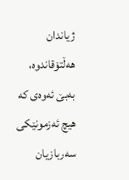ژیاندان هه‌ڵتۆقاندوه‌، به‌بێ ئه‌وه‌ی كه‌ هیچ ئه‌زمونێكی سه‌ربازیان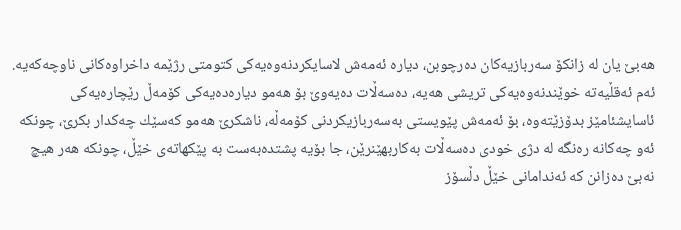هه‌بێ یان له‌ زانكۆ سه‌ربازیه‌كان ده‌رچوبن، دیاره‌ ئه‌مه‌ش لاسایكردنه‌وه‌یه‌كی كتومتی رژێمه‌ داخراوه‌كانی ناوچه‌كه‌یه‌.
ئه‌م ئه‌قڵیه‌ته‌ خوێندنه‌وه‌یه‌كی تریشی هه‌یه‌، ده‌سه‌ڵات ده‌یه‌وێ بۆ هه‌مو دیاره‌ده‌یه‌كی كۆمه‌ڵ رێچاره‌یه‌كی ئاسایشئامێز بدۆزێته‌وه‌، بۆ ئه‌مه‌ش پێویستی به‌سه‌ربازیكردنی كۆمه‌ڵه‌، ناشكرێ هه‌مو كه‌سێك چه‌كدار بكرێ، چونكه‌ ئه‌و چه‌كانه‌ ره‌نگه‌ له‌ دژی خودی ده‌سه‌ڵات به‌كاربهێنرێن، جا بۆیه‌ پشتده‌به‌ست به‌ پێكهاته‌ی خێڵ، چونكه‌ هه‌ر هیچ نه‌بێ ده‌زانن كه‌ ئه‌ندامانی خێڵ دڵسۆز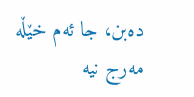ده‌بن، جا ئه‌م خێڵه‌ مه‌رج نیه‌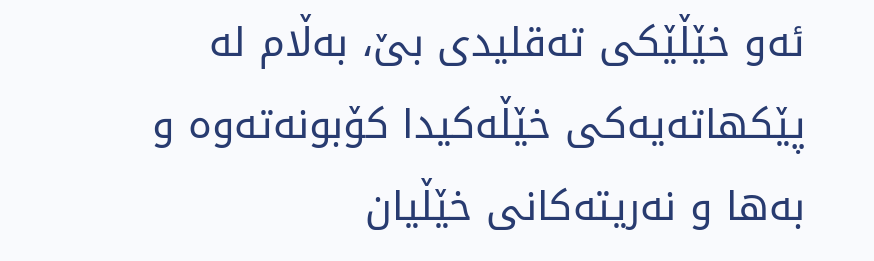ئه‌و خێڵێكی ته‌قلیدی بێ، به‌ڵام له‌ پێكهاته‌یه‌كی خێڵه‌كیدا كۆبونه‌ته‌وه‌ و به‌ها و نه‌ریته‌كانی خێڵیان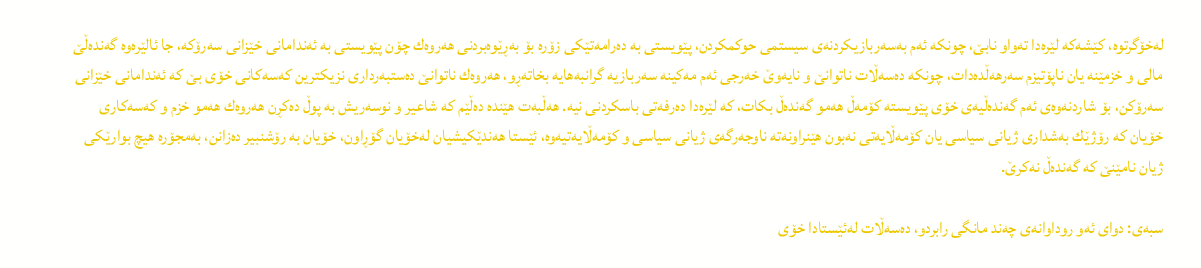له‌خۆگرتوه‌، كێشه‌كه‌ لێره‌دا ته‌واو نابێ، چونكه‌ ئه‌م به‌سه‌ربازیكردنه‌ی سیستمی حوكمكردن، پێویستی به‌ ده‌رامه‌تێكی زۆره‌ بۆ به‌ڕێوه‌بردنی هه‌روه‌ك چۆن پێویستی به‌ ئه‌ندامانی خێزانی سه‌رۆكه‌، جا ئالێره‌وه‌ گه‌نده‌ڵێ مالی و خزمێنه‌ یان ناپۆتیزم سه‌رهه‌ڵده‌دات، چونكه‌ ده‌سه‌ڵات ناتوانێ و نایه‌وێ خه‌رجی ئه‌م مه‌كینه‌ سه‌ربازیه‌ گرانبه‌هایه‌ بخاته‌ڕو، هه‌روه‌ك ناتوانێ ده‌ستبه‌رداری نزیكترین كه‌سه‌كانی خۆی بێ كه‌ ئه‌ندامانی خێزانی سه‌رۆكن، بۆ شاردنه‌وه‌ی ئه‌م گه‌نده‌ڵیه‌ی خۆی پێویسته‌ كۆمه‌ڵ هه‌مو گه‌نده‌ڵ بكات، كه‌ لێره‌دا ده‌رفه‌تی باسكردنی نیه‌. هه‌ڵبه‌ت هێنده‌ ده‌ڵێم كه‌ شاعیر و نوسه‌ریش به‌ پوڵ ده‌كڕن هه‌روه‌ك هه‌مو خزم و كه‌سه‌كاری خۆیان كه‌ رۆژێك به‌شداری ژیانی سیاسی یان كۆمه‌ڵایه‌تی نه‌بون هێنراونه‌ته‌ ناوجه‌رگه‌ی ژیانی سیاسی و كۆمه‌ڵایه‌تیه‌وه‌، ئێستا هه‌ندێكیشیان له‌خۆیان گۆڕاون، خۆیان به‌ رۆشنبیر ده‌زانن، به‌مجۆره‌ هیچ بوارێكی ژیان نامێنێ كه‌ گه‌نده‌ڵ نه‌كرێ.

سبه‌ی‌: دوای‌ ئه‌و روداوانه‌ی‌ چه‌ند مانگی‌ رابردو، ده‌سه‌ڵات له‌ئێستادا خۆی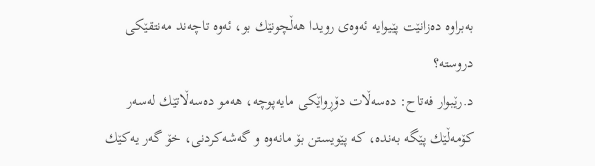به‌براوه‌ ده‌زانێت پێیوایه‌ ئه‌وه‌ی‌ رویدا هه‌ڵچونێك بو، ئه‌وه‌ تاچه‌ند مه‌نتقێكی دروسته‌؟
د.رێبوار فه‌تاح: ده‌سه‌ڵات دۆڕواێكی مایه‌پوچه‌، هه‌مو ده‌سه‌ڵاتێك له‌سه‌ر كۆمه‌ڵێك پێگه‌ به‌نده‌، كه‌ پێویستن بۆ مانه‌وه‌ و گه‌شه‌كردنی، خۆ گه‌ر یه‌كێك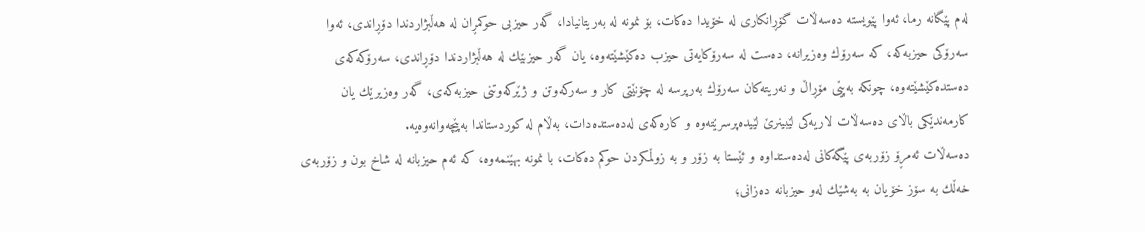له‌م پێگانه‌ رما، ئه‌وا پێویسته‌ ده‌سه‌ڵات گۆڕانكاری له‌ خۆیدا ده‌كات، بۆ نمونه‌ له‌ به‌ریتانیادا، گه‌ر حیزبی حوكمڕان له‌ هه‌ڵبژاردندا دۆڕاندی، ئه‌وا سه‌رۆكی حیزبه‌كه‌، كه‌ سه‌رۆك وه‌زیرانه‌، ده‌ست له‌ سه‌رۆكایه‌تی حیزب ده‌كێشێته‌وه‌، یان گه‌ر حیزبێك له‌ هه‌ڵبژاردندا دۆڕاندی، سه‌رۆكه‌كه‌ی ده‌ستده‌كێشێته‌وه‌، چونكه‌ به‌پێی مۆڕاڵ و نه‌ریته‌كان سه‌رۆك به‌رپرسه‌ له‌ چۆنێتی كار و سه‌ركه‌وتن و ژێركه‌وتنی حیزبه‌كه‌ی، گه‌ر وه‌زیرێك یان كارمه‌ندێكی باڵای ده‌سه‌ڵات لاریه‌كی لێبینرێ‌ لێیده‌پرسرێته‌وه‌ و كاره‌كه‌ی له‌ده‌ستده‌دات، به‌ڵام له‌ كوردستاندا به‌پێچه‌وانه‌وه‌یه‌.
ده‌سه‌ڵات ئه‌مڕۆ زۆربه‌ی پێگه‌كانی له‌ده‌ستداوه‌ و ئێستا به‌ زۆر و به‌ زوڵمكردن حوكم ده‌كات، با نمونه‌ بهێنمه‌وه‌، كه‌ ئه‌م حیزبانه‌ له‌ شاخ بون و زۆربه‌ی خه‌ڵك به‌ سۆز خۆیان به‌ به‌شێك له‌و حیزبانه‌ ده‌زانی؛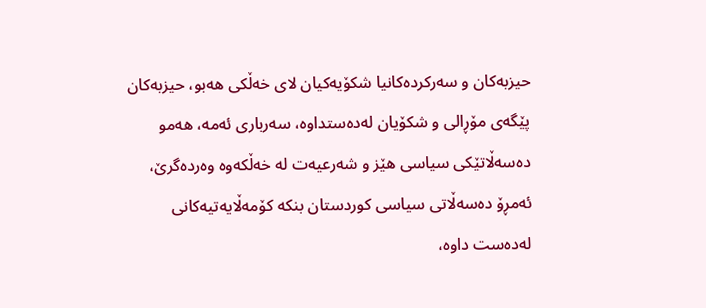حیزبه‌كان و سه‌ركرده‌كانیا شكۆیه‌كیان لای خه‌ڵكی هه‌بو، حیزبه‌كان پێگه‌ی مۆڕالی و شكۆیان له‌ده‌ستداوه‌، سه‌رباری ئه‌مه‌، هه‌مو ده‌سه‌ڵاتێكی سیاسی هێز و شه‌رعیه‌ت له‌ خه‌ڵكه‌وه‌ وه‌رده‌گرێ، ئه‌مڕۆ ده‌سه‌ڵاتی سیاسی كوردستان بنكه‌ كۆمه‌ڵایه‌تیه‌كانی له‌ده‌ست داوه‌،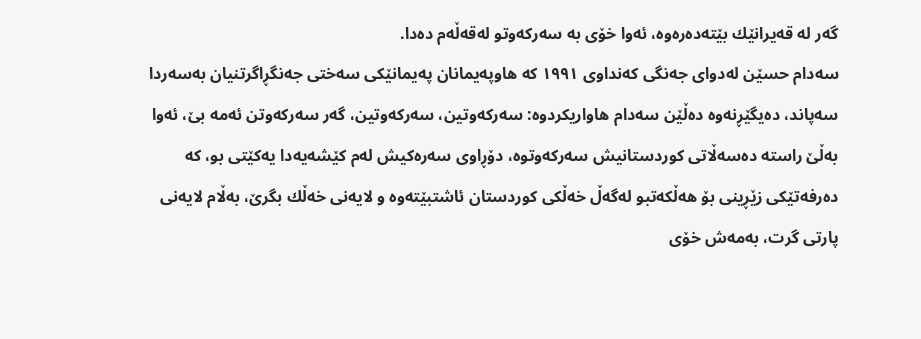گه‌ر له‌ قه‌یرانێك بێته‌ده‌ره‌وه‌، ئه‌وا خۆی به‌ سه‌ركه‌وتو له‌قه‌ڵه‌م ده‌دا.
سه‌دام حسێن له‌دوای جه‌نگی كه‌نداوی ١٩٩١ كه‌ هاوپه‌یمانان په‌یمانێكی سه‌ختی جه‌نگڕاگرتنیان به‌سه‌ردا سه‌پاند، ده‌یگێڕنه‌وه‌ ده‌ڵێن سه‌دام هاواریكردوه‌: سه‌ركه‌وتین، سه‌ركه‌وتین، گه‌ر سه‌ركه‌وتن ئه‌مه‌ بێ، ئه‌وا به‌ڵێ راسته‌ ده‌سه‌ڵاتی كوردستانیش سه‌ركه‌وتوه‌، دۆڕاوی سه‌ره‌كیش له‌م كێشه‌یه‌دا یه‌كێتی بو، كه‌ ده‌رفه‌تێكی زێڕینی بۆ هه‌ڵكه‌تبو له‌گه‌ڵ خه‌ڵكی كوردستان ئاشتبێته‌وه‌ و لایه‌نی خه‌ڵك بگرێ، به‌ڵام لایه‌نی پارتی گرت، به‌مه‌ش خۆی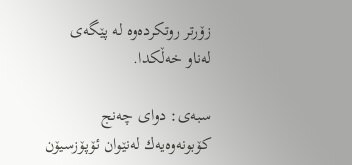زۆرتر روتكرده‌وه‌ له‌ پێگه‌ی له‌ناو خه‌ڵكدا.

سبه‌ی‌: دوای چه‌نج كۆبونه‌وه‌یه‌ك له‌نێوان ئۆپۆزسیۆن‌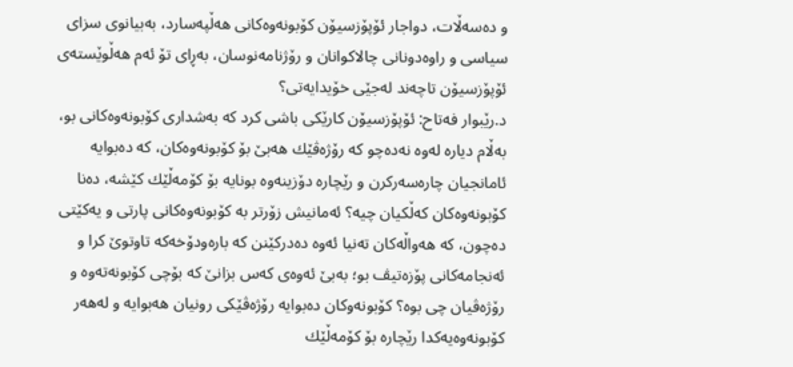و ده‌سه‌ڵات، دواجار ئۆپۆزسیۆن كۆبونه‌وه‌كانی هه‌ڵپه‌سارد، به‌بیانوی سزای سیاسی ‌و راوه‌دونانی چالاكوانان ‌و رۆژنامه‌نوسان، به‌ڕای تۆ ئه‌م هه‌ڵوێسته‌ی ئۆپۆزسیۆن تاچه‌ند له‌جێی خۆیدایه‌تی؟
د.رێبوار فه‌تاح: ئۆپۆزسیۆن كارێكی باشی كرد كه‌ به‌شداری كۆبونه‌وه‌كانی بو، به‌ڵام دیاره‌ له‌وه‌ نه‌ده‌چو كه‌ رۆژه‌ڤێك هه‌بێ بۆ كۆبونه‌وه‌كان، كه‌ ده‌بوایه‌ ئامانجیان چاره‌سه‌ركرن و رێچاره‌ دۆزینه‌وه‌ بونایه‌ بۆ كۆمه‌ڵێك كێشه‌، ده‌نا كۆبونه‌وه‌كان كه‌ڵكیان چیه‌؟ ئه‌مانیش زۆرتر به‌ كۆبونه‌وه‌كانی پارتی و یه‌كێتی ده‌چون، كه‌ هه‌واڵه‌كان ته‌نیا ئه‌وه‌ ده‌دركێنن كه‌ باره‌ودۆخه‌كه‌ تاوتوێ كرا و ئه‌نجامه‌كانی پۆزه‌تیڤ بو؛ به‌بێ ئه‌وه‌ی كه‌س بزانێ كه‌ بۆچی كۆبونه‌ته‌وه‌ و رۆژه‌ڤیان چی بوه‌؟ كۆبونه‌وكان ده‌بوایه‌ رۆژه‌ڤێكی رونیان هه‌بوایه‌ و له‌هه‌ر كۆبونه‌وه‌یه‌كدا رێچاره‌ بۆ كۆمه‌ڵێك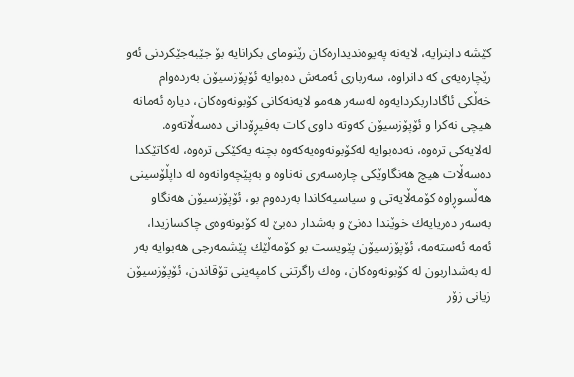كێشه‌ دابنرایه‌، لایه‌نه‌ په‌یوه‌ندیداره‌كان رێنومای بكرانایه‌ بۆ جێبه‌جێكردنی ئه‌و رێچاره‌یه‌ی كه‌ دانراوه‌، سه‌رباری ئه‌مه‌ش ده‌بوایه‌ ئۆپۆزسیۆن به‌رده‌وام خه‌ڵكی ئاگاداربكردایه‌وه‌ له‌سه‌ر هه‌مو لایه‌نه‌كانی كۆبونه‌وه‌كان، دیاره‌ ئه‌مانه‌ هیچی نه‌كرا و ئۆپۆزسیۆن كه‌وته‌ داوی كات به‌فیڕۆدانی ده‌سه‌ڵاته‌وه‌. له‌لایه‌كی تره‌وه‌، نه‌ده‌بوایه‌ له‌كۆبونه‌وه‌یه‌كه‌وه‌ بچنه‌ یه‌كێكی تره‌وه‌، له‌كاتێكدا ده‌سه‌ڵات هیچ هه‌نگاوێكی چاره‌سه‌ری نه‌ناوه‌ و به‌پێچه‌وانه‌وه‌ له‌ داپڵۆسینی هه‌ڵسوڕاوه‌ كۆمه‌ڵایه‌تی و سیاسیه‌كاندا به‌رده‌وم بو، ئۆپۆزسیۆن هه‌نگاو به‌سه‌ر ده‌ریایه‌ك خوێندا ده‌نێ و به‌شدار ده‌بێ له‌ كۆبونه‌وه‌ی چاكسازیدا، ئه‌مه‌ ئه‌سته‌مه‌، ئۆپۆزسیۆن پێویست بو كۆمه‌ڵێك پێشمه‌رجی هه‌بوایه‌ به‌ر له‌ به‌شداربون له‌ كۆبونه‌وه‌كان، وه‌ك راگرتنی كامپه‌ینی تۆقاندن، ئۆپۆزسیۆن زیانی زۆر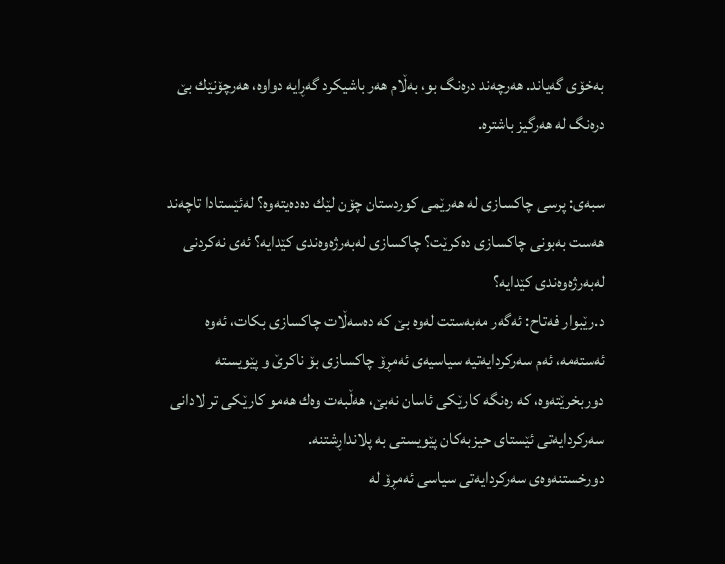به‌خۆی گه‌یاند. هه‌رچه‌ند دره‌نگ بو، به‌ڵام هه‌ر باشیكرد گه‌ڕایه‌ دواوه‌، هه‌رچۆنێك بێ دره‌نگ له‌ هه‌رگیز باشتره‌.

سبه‌ی‌: پرسی چاكسازی له‌ هه‌رێمی كوردستان چۆن لێك ده‌ده‌یته‌وه‌؟ له‌ئێستادا تاچه‌ند هه‌ست به‌بونی چاكسازی ده‌كرێت؟ چاكسازی له‌به‌رژه‌وه‌ندی كێدایه‌؟ ئه‌ی نه‌كردنی له‌به‌رژه‌وه‌ندی كێدایه‌؟
د.رێبوار فه‌تاح: ئه‌گه‌ر مه‌به‌ستت له‌وه‌ بێ كه‌ ده‌سه‌ڵات چاكسازی بكات، ئه‌وه‌ ئه‌سته‌مه‌، ئه‌م سه‌ركردایه‌تیه‌ سیاسیه‌ی ئه‌مڕۆ چاكسازی بۆ ناكرێ و پێویسته‌ دوربخرێته‌وه‌، كه‌ ره‌نگه‌ كارێكی ئاسان نه‌بێ، هه‌ڵبه‌ت وه‌ك هه‌مو كارێكی تر لادانی سه‌ركردایه‌تی ئێستای حیزبه‌كان پێویستی به‌ پلانداڕشتنه‌.
دورخستنه‌وه‌ی سه‌ركردایه‌تی سیاسی ئه‌مڕۆ له‌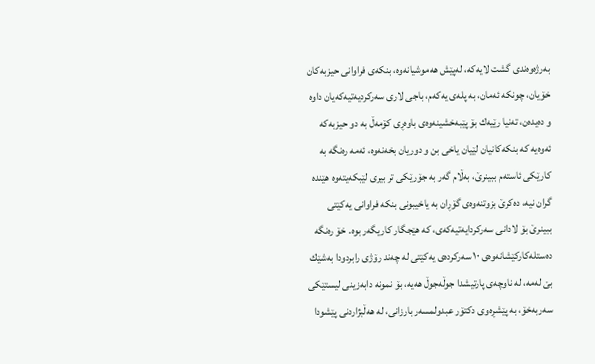به‌رژه‌وه‌ندی گشت لایه‌كه‌، له‌پێش هه‌موشیانه‌وه‌، بنكه‌ی فراوانی حیزبه‌كان خۆیان، چونكه‌ ئه‌مان، به‌ پله‌ی یه‌كه‌م، باجی لاری سه‌ركردیه‌تیه‌كه‌یان داوه‌ و ده‌یده‌ن، ته‌نیا رێیه‌ك بۆ پێبه‌خشینه‌وه‌ی باوه‌ڕی كۆمه‌ڵ به‌ دو حیزبه‌كه‌ ئه‌وه‌یه‌ كه‌ بنكه‌كانیان لێیان یاخی بن و دوریان بخه‌نه‌وه‌، ئه‌مه‌ ره‌نگه‌ به‌ كارێكی ئاسته‌م ببینرێ، به‌ڵام گه‌ر به‌ جۆرێكی تر بیری لێبكه‌یته‌وه‌ هێنده‌ گران نیه‌، ده‌كرێ بزوتنه‌وه‌ی گۆڕان به‌ یاخیبونی بنكه‌ فراوانی یه‌كێتی ببینرێ بۆ لادانی سه‌ركردایه‌تیه‌كه‌ی، كه‌ هێجگار كاریگه‌ر بوه‌. خۆ ره‌نگه‌ ده‌ستله‌كاركێشانه‌وه‌ی ١٠ سه‌ركرده‌ی یه‌كێتی له‌ چه‌ند رۆژی رابردودا به‌شێك بێ له‌مه‌، له‌ ناوچه‌ی پارتیشدا جوڵه‌جوڵ هه‌یه‌، بۆ نمونه‌ دابه‌زینی لیستێكی سه‌ربه‌خۆ، به‌ پێشڕه‌وی دكتۆر عبدولمسه‌ر بارزانی، له‌ هه‌ڵبژاردنی پێشودا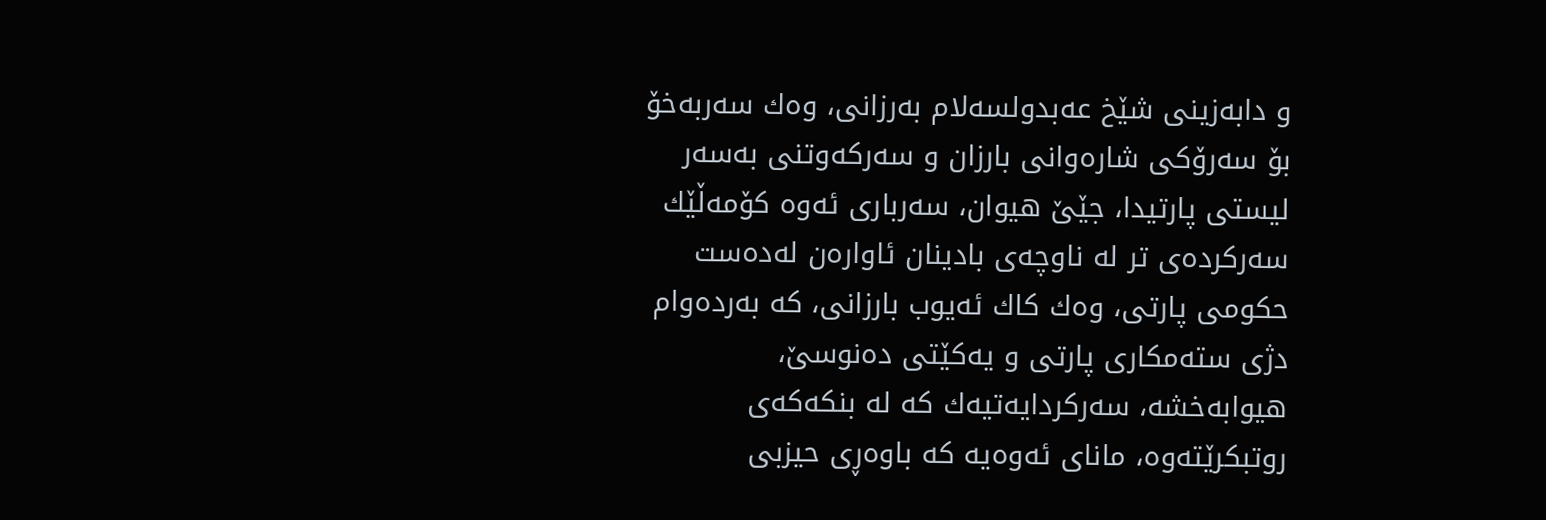و دابه‌زینی شێخ عه‌بدولسه‌لام به‌رزانی، وه‌ك سه‌ربه‌خۆ بۆ سه‌رۆكی‌ شاره‌وانی‌ بارزان و سه‌ركه‌وتنی به‌سه‌ر لیستی پارتیدا، جێێ هیوان، سه‌رباری ئه‌وه‌ كۆمه‌ڵێك سه‌ركرده‌ی تر له‌ ناوچه‌ی بادینان ئاواره‌ن له‌ده‌ست حكومی پارتی، وه‌ك كاك ئه‌یوب بارزانی، كه‌ به‌رده‌وام دژی سته‌مكاری پارتی و یه‌كێتی ده‌نوسێ، هیوابه‌خشه‌، سه‌ركردایه‌تیه‌ك كه‌ له‌ بنكه‌كه‌ی روتبكرێته‌وه‌، مانای ئه‌وه‌یه‌ كه‌ باوه‌ڕی حیزبی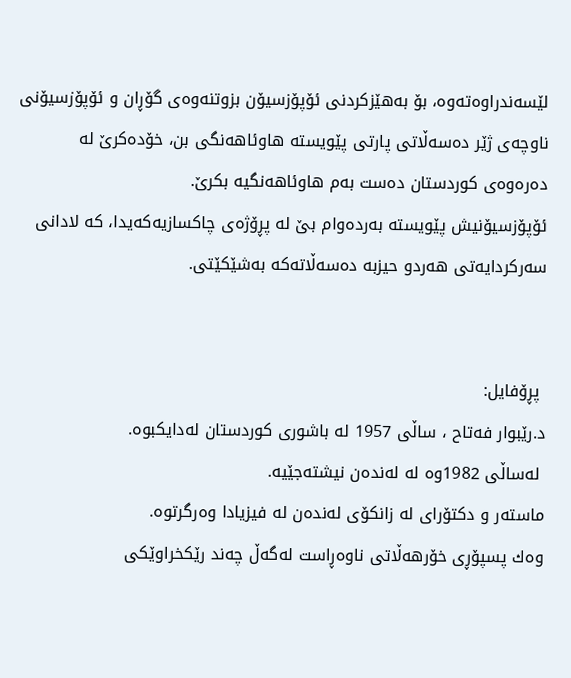لێسه‌ندراوه‌ته‌وه‌، بۆ به‌هێزكردنی ئۆپۆزسیۆن بزوتنه‌وه‌ی گۆڕان و ئۆپۆزسیۆنی ناوچه‌ی ژێر ده‌سه‌ڵاتی پارتی پێویسته‌ هاوئاهه‌نگی بن، خۆده‌كرێ له‌ ده‌ره‌وه‌ی كوردستان ده‌ست به‌م هاوئاهه‌نگیه‌ بكرێ.
ئۆپۆزسیۆنیش پێویسته‌ به‌رده‌وام بێ له‌ پڕۆژه‌ی چاكسازیه‌كه‌یدا، كه‌ لادانی سه‌ركردایه‌تی هه‌ردو حیزبه‌ ده‌سه‌ڵاته‌كه‌ به‌شێكێتی.


 پڕۆفایل:
د.رێبوار فه‌تاح ، ساڵی‌ 1957 له‌ ‌باشوری‌ كوردستان له‌دایكبوه‌.
 له‌ساڵی‌ ‌1982وه‌ له‌ له‌نده‌ن نیشته‌جێیه‌.
ماسته‌ر و دكتۆرای له‌ زانكۆی له‌نده‌ن‌ له‌ ‌فیزیادا وه‌رگرتوه‌.
وه‌ك پسپۆڕی‌ خۆرهه‌ڵاتی‌ ناوه‌ڕاست له‌گه‌ڵ چه‌ند رێكخراوێكی‌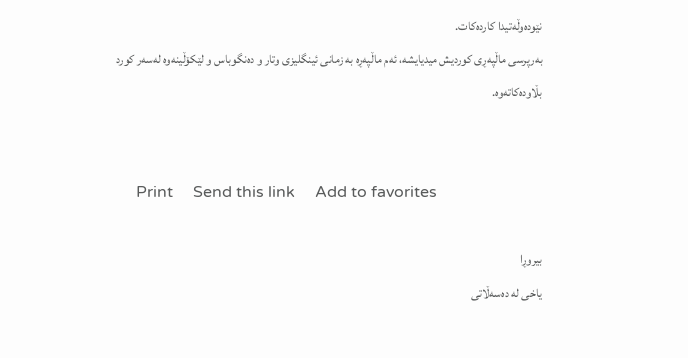نێوده‌وڵه‌تیدا كارده‌كات.
به‌رپرسی ماڵپه‌ڕی كوردیش میدیایشه‌، ئه‌م ماڵپه‌ڕه‌ به‌ زمانی ئینگلیزی وتار و ده‌نگوباس و لێكۆڵینه‌وه‌ له‌سه‌ر كورد بڵاوده‌كاته‌وه‌.


     Print     Send this link     Add to favorites

بیروڕا
یاخی لە دەسەڵاتی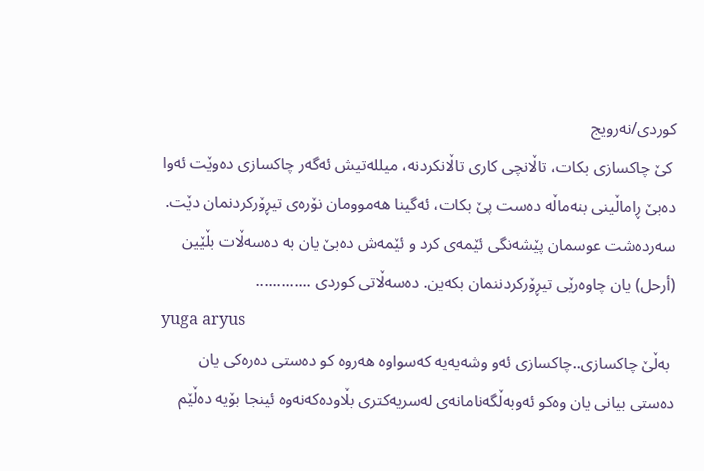کوردی/نەرویج
 کێ چاکسازی بکات، تاڵانچی کاری تاڵانکردنە، میللەتیش ئەگەر چاکسازی دەوێت ئەوا دەبێ ڕاماڵینی بنەماڵە دەست پێ بکات، ئەگینا هەموومان نۆرەی تیڕۆرکردنمان دێت. سەردەشت عوسمان پێشەنگی ئێمەی کرد و ئێمەش دەبێ یان بە دەسەڵات بڵێین (أرحل) یان چاوەرێی تیڕۆرکردننمان بکەین. دەسەڵاتی کوردی .............
yuga aryus
 به‌ڵێ چاکسازی..چاکسازی ئه‌و وشه‌یه‌یه‌ که‌سواوه‌ هه‌روه‌ کو ده‌ستی ده‌ره‌کی یان ده‌ستی بیانی یان وه‌کو ئه‌وبه‌ڵگه‌نامانه‌ی له‌سریه‌کتری بڵاوده‌که‌نه‌وه‌ ئینجا بۆیه‌ ده‌ڵێم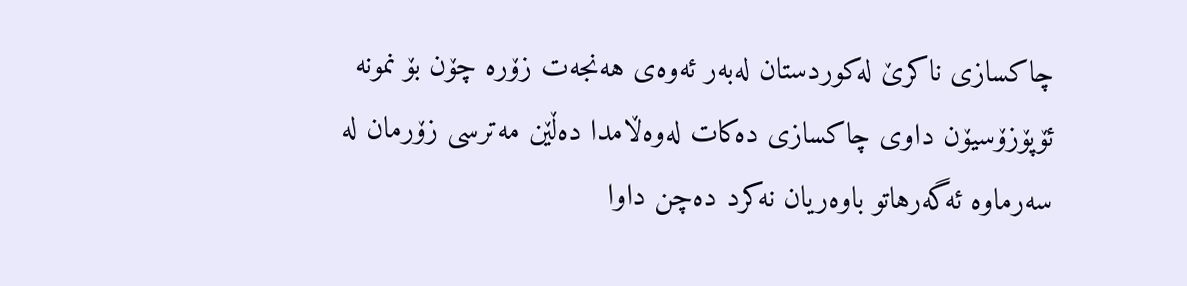چاکسازی ناکرێ له‌کوردستان له‌به‌ر ئه‌وه‌ی هه‌نجه‌ت زۆره‌ چۆن بۆ نمونه‌ ئۆپۆزۆسیۆن داوی چاکسازی ده‌کات له‌وه‌ڵامدا ده‌ڵێن مه‌ترسی زۆرمان له‌ سه‌رماوه‌ ئه‌گه‌رهاتو باوه‌ریان نه‌کرد ده‌چن داوا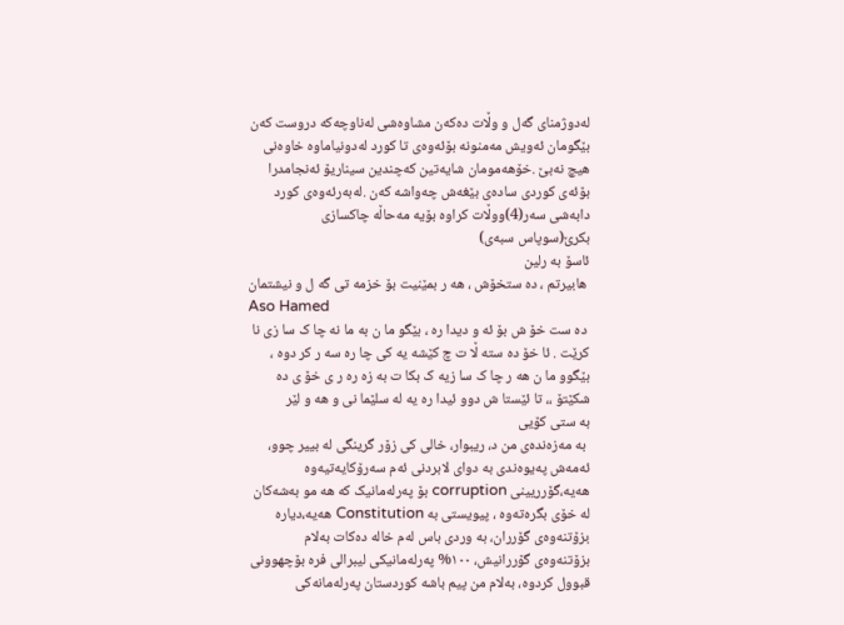له‌دوژمنای گه‌ل و وڵات ده‌که‌ن مشاوه‌شی له‌ناوچه‌که‌ دروست که‌ن بێگومان ئه‌ویش مه‌منونه‌ بۆئه‌وه‌ی تا کورد له‌دونیاماوه‌ خاوه‌نی هیچ نه‌بێ .خۆهه‌مومان شایه‌تین که‌چندین سیناریۆ ئه‌نجامدرا بۆئه‌ی کوردی ساده‌ی بێغه‌ش چه‌واشه‌ که‌ن .له‌به‌رئه‌وه‌ی کورد دابه‌شی سه‌ر(4)ووڵات کراوه‌ بۆیه‌ مه‌حاڵه‌ چاکسازی بکرێ(سوپاس سبه‌ی)
ئاسۆ به رلین
 هابیرتم ، ده ستخۆش ، هه ر بمێنیت بۆ خزمه تی گه ل و نیشتمان
Aso Hamed
 ده ست خۆ ش بۆ ئه و دیدا ره ، بێگو ما ن به ما نه چا ک سا زی نا کرێت . ئا خۆ ده سته ڵا ت چ کێشه یه کی چا ره سه ر کر دوه ، بێگوو ما ن هه ر چا ک سا زیه ک بکا ت به زه ره ر ی خۆ ی ده شکێتۆ ،، تا ئێستا ش دوو ئیدا ره یه له سلێما نی و هه و لێر
بە ستی کۆیی
 بە مەزەندەی من د، ریبوار، خالی کی زۆر گرینگی لە بییر چوو، ئەمەش پەیوەندی بە دوای لابردنی ئەم سەرۆکایەتیەوە هەیە،گۆرریینی corruption بۆ پەرلەمانیک کە هە مو بەشەکان لە خۆی بگرەتەوە ، پیویستی بە Constitution هەیە،دیارە بزۆتنەوەی گۆرران، بە وردی باس لەم خالە دەکات بەلام بزۆتنەوەی گۆررانیش، ١٠٠% پەرلەمانیکی لیبرالی فرە بۆچهوونی قبوول کردوە، بەلام من پیم باشە کوردستان پەرلەمانەکی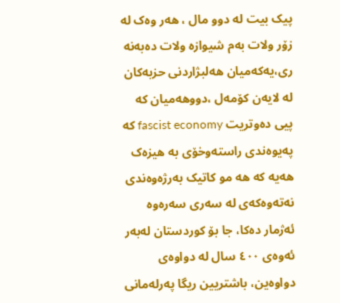پیک بیت لە دوو مال ، هەر وەک لە زۆر ولات بەم شیوازە ولات دەبەنە ری،یەکەمیان هەلبژاردنی حزبەکان لە لایەن کۆمەل ،دووهەمیان کە پیی دەوتریت fascist economy کە پەیوەندی راستەوخۆی بە هیزەک هەیە کە هە مو کاتیک بەرژەوەندی نەتەوەکەی لە سەری سەرەوە ئەژمار دەکا، جا بۆ کوردستان لەبەر ئەوەی ٤٠٠ سال لە دواوەی دواوەین، باشتریین ریگا پەرلەمانی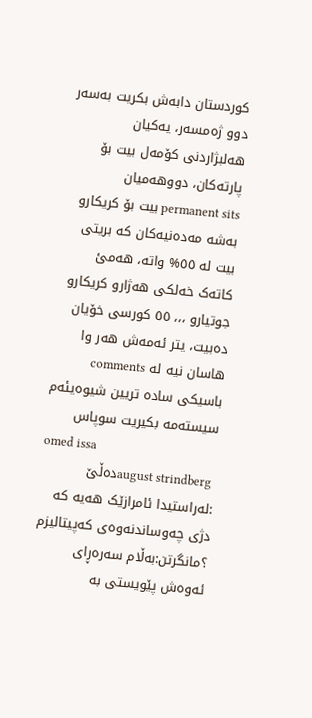کوردستان دابەش بکریت بەسەر دوو ژەمسەر، یەکیان هەلبژاردنی کۆمەل بیت بۆ پارتەکان، دووهەمیان permanent sits بیت بۆ کریکارو بەشە مەدەنیەکان کە بریتی بیت لە ٥٥% واتە، هەمئ کاتەک خەلکی هەژارو کریکارو جوتیارو ،،، ٥٥ کورسی خۆیان دەبیت، یتر ئەمەش هەر وا هاسان نیە لە comments باسیکی سادە تریین شیوەیئەم سیستەمە بکیریت سوپاس
omed issa
 august strindbergدەڵێ :لەراستیدا ئامرازێک ھەیە کە دژی چەوساندنەوەی کەپیتالیزم ؟مانگرتن:بەڵام سەرەڕای ئەوەش پێویستی بە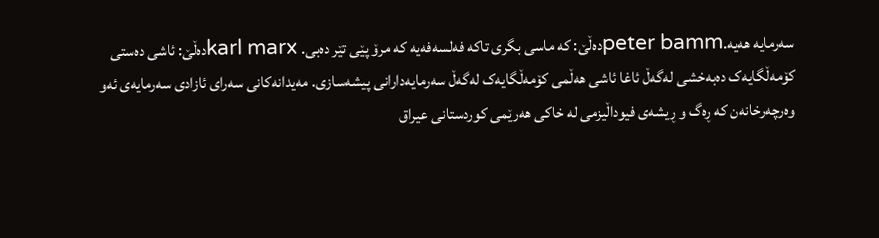سەرمایە ھەیە.peter bammدەڵێ: کە ماسی بگری تاکە فەلسەفەیە کە مرۆ پێی تێر دەبی. karl marxدەڵێ: ئاشی دەستی کۆمەڵگایەک دەبەخشی لەگەڵ ئاغا ئاشی ھەڵمی کۆمەڵگایەک لەگەڵ سەرمایەدارانی پیشەسازی. مەیدانەکانی سەرای ئازادی سەرمایەی ئەو وەرچەرخانەن کە ڕەگ و ڕیشەی فیوداڵیزمی لە خاکی ھەرێمی کوردستانی عیراق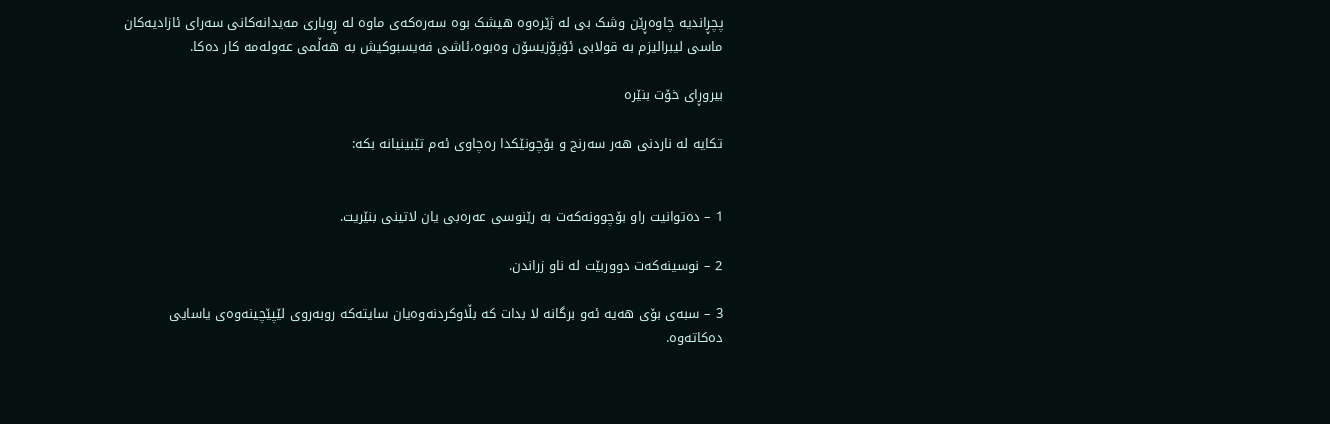پچڕاندیە چاوەڕێن وشک بی لە ژێرەوە ھیشک بوە سەرەکەی ماوە لە ڕوباری مەیدانەکانی سەرای ئازادیەکان ماسی لیبرالیزم بە قولابی ئۆپۆزیسۆن وەبوە،ئاشی فەیسبوکیش بە ھەڵمی عەولەمە کار دەکا.

بیروڕای خۆت بنێره‌

تکایه‌ له‌ ناردنی هه‌ر سه‌رنج و بۆچونێکدا ره‌چاوی ئه‌م تێبینیانه‌ بکه‌:


1 – ده‌توانیت راو بۆچوونه‌که‌ت به‌ رێنوسی عه‌ره‌بی یان لاتینی بنێریت.

2 – نوسینه‌که‌ت دووربێت له‌ ناو زراندن.

3 – سبه‌ی بۆی هه‌یه‌ ئه‌و برگانه‌ لا بدات که‌ بڵاوکردنه‌وه‌یان سایته‌که‌ روبه‌روی لێپێچینه‌وه‌ی یاسایی ده‌کاته‌وه‌.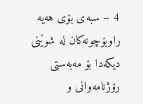4 – سبه‌ی بۆی هه‌یه‌ راوبۆچونه‌کان له‌ شوێنی دیکه‌دا بۆ مه‌به‌ستی رۆژنامه‌وانی و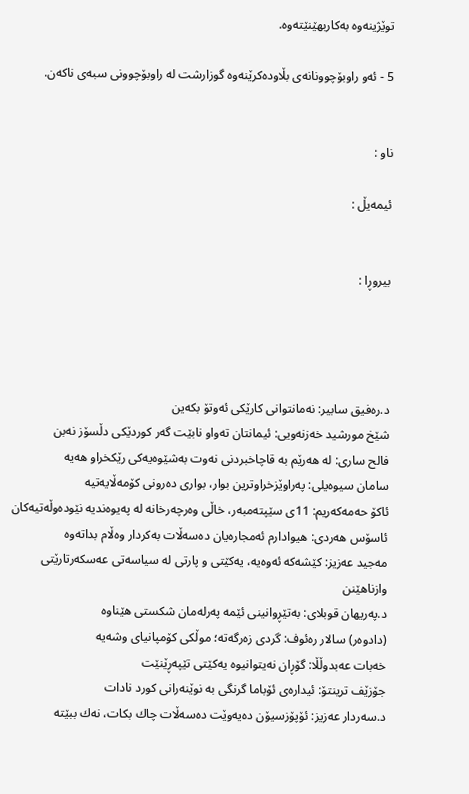توێژینه‌وه‌ به‌کاربهێنێته‌وه‌.

5 - ئه‌و راوبۆچوونانه‌ی بڵاوده‌کرێنه‌وه‌ گوزارشت له‌ راوبۆچوونی سبه‌ی ناکه‌ن.


ناو :

ئیمه‌یڵ :


بیروڕا :




د.ره‌فیق سابیر: نه‌مانتوانی کارێکی ئه‌وتۆ بکه‌ین
شێخ مورشید خه‌زنه‌ویی: ئیمانتان ته‌واو نابێت گه‌ر کوردێکی دڵسۆز نه‌بن
فالح ساری‌: له‌ هه‌رێم به‌ قاچاخبردنی نه‌وت به‌شێوه‌یه‌كی رێكخراو هه‌یه‌
سامان سیوه‌یلی: په‌راوێزخراوترین بوار، بواری ده‌رونی كۆمه‌ڵایه‌تیه‌
ئاکۆ حه‌مه‌که‌ریم: 11ی سێپته‌مبه‌ر، خاڵی وه‌رچه‌رخانه‌ له‌ په‌یوه‌ندیه‌ نێوده‌وڵه‌تیه‌کان
ئاسۆس هه‌ردی‌: هیوادارم ئه‌مجاره‌یان ده‌سه‌ڵات به‌كردار وه‌ڵام بداته‌وه‌
مەجید عەزیز: کێشه‌که‌ ئه‌وه‌یه‌، یەکێتی و پارتی لە سیاسەتی عەسکەرتارێتی وازناهێنن
د.په‌ریهان قوبلای: به‌تێڕوانینی ئێمه‌ په‌رله‌مان شكستی هێناوه‌
(دادوەر) سالار رەئوف: گردی زەرگەتە؛ موڵکی كۆمپانیای وشەیە
خه‌بات عه‌بدوڵڵا: گۆڕان نه‌یتوانیوه‌ یه‌کێتی تێپه‌ڕێنێت
جۆزێف ترینتۆ: ئیداره‌ی ئۆباما گرنگی به‌ نوێنه‌رانی كورد نادات
د.سه‌ردار عه‌زیز: ئۆپۆزسیۆن ده‌یه‌وێت ده‌سه‌ڵات چاك بكات، نه‌ك ببێته‌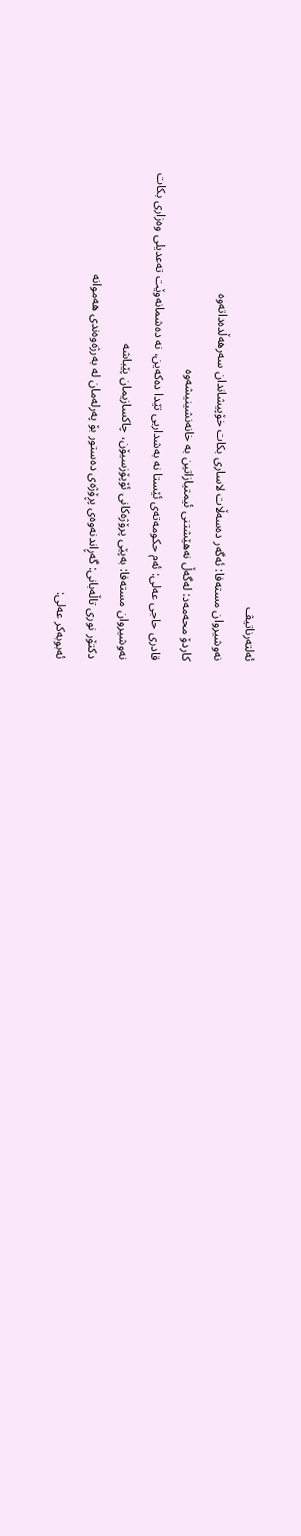ئه‌لته‌رناتیڤ
نه‌وشیروان مسته‌فا: ئه‌گه‌ر ده‌سه‌ڵات لاساری‌ بكات خۆپیشاندان سه‌رهه‌ڵده‌داته‌وه‌
كاردۆ محه‌مه‌د: له‌گه‌ڵ نه‌هێشتنی‌ ئیمتیازاتین به‌ خانه‌نشینیشه‌وه‌
قادری حاجی عەلی: ئەم حكومەتەی ئێستا نە بەشداریی تێدا دەكەین، نە دەشمانەوێت تەعدیلی وه‌زاری بكات
نه‌وشیروان مسته‌فا: به‌پێی پرۆژه‌كانی ئۆپۆزسیۆن، چاكسازیمان پێباشه‌
دكتۆر نوری‌ تاڵه‌بانی‌: گه‌ڕاندنه‌وه‌ی‌ پڕۆژه‌ی‌ ده‌ستور بۆ په‌رله‌مان له‌ به‌رژه‌وه‌ندی‌ هه‌موانه‌
ئه‌بوبه‌كر عه‌لی‌: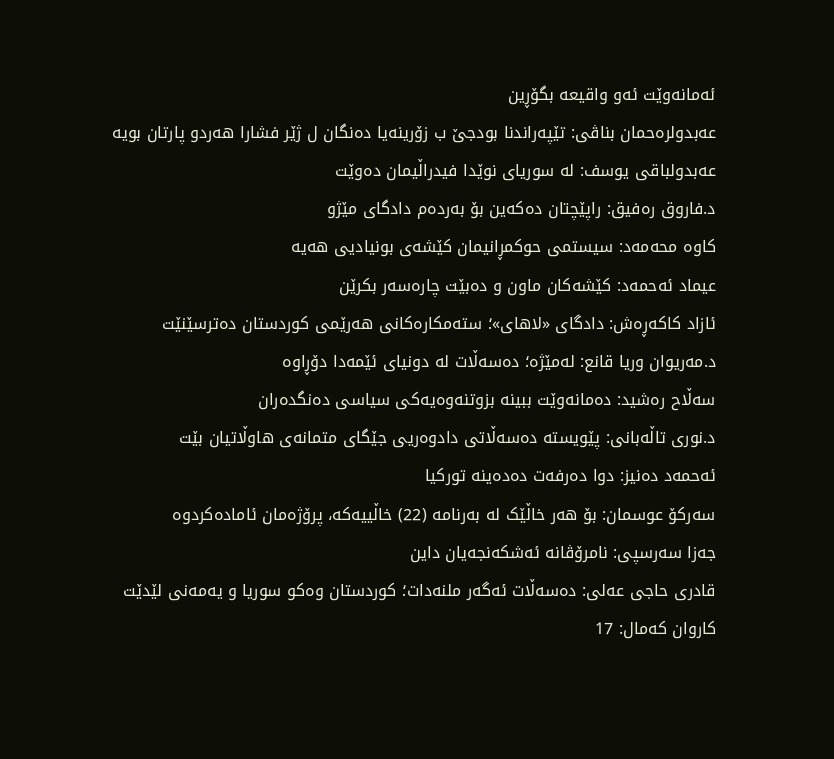ئه‌مانه‌وێت ئه‌و واقیعه‌ بگۆڕین
عه‌بدولره‌حمان بناڤی‌: تێپه‌راندنا بودجێ‌ ب زۆرینه‌یا ده‌نگان ل ژێر فشارا هه‌ردو پارتان بویه‌
عه‌بدولباقی‌ یوسف: له‌ سوریای‌ نوێدا فیدراڵیمان ده‌وێت
د.فاروق ره‌فیق: راپێچتان ده‌كه‌ین بۆ به‌رده‌م دادگای‌ مێژو
كاوه‌ محه‌مه‌د: سیستمی حوكمڕانیمان كێشه‌ی بونیادیی هه‌یه‌
عیماد ئەحمەد: کێشه‌کان ماون و ده‌بێت چاره‌سه‌ر بکرێن
ئازاد كاكەڕەش: دادگای «لاهای»؛ ستەمكارەكانی هەرێمی كوردستان دەترسێنێت
د.مه‌ریوان وریا قانع: لەمێژە؛ دەسەڵات لە دونیای ئێمەدا دۆڕاوە
سەڵاح رەشید: ده‌مانه‌وێت ببینه بزوتنه‌وه‌یه‌کی سیاسی ده‌نگده‌ران
د.نوری تاڵەبانی: پێویستە دەسەڵاتی دادوەریی جێگای متمانەی هاوڵاتیان بێت
ئه‌حمه‌د ده‌نیز: دوا ده‌رفه‌ت ده‌ده‌ینه‌ تورکیا
سه‌ركۆ عوسمان: بۆ هه‌ر خاڵێک له‌ به‌رنامه‌ (22) خاڵییه‌كه‌، پرۆژه‌مان ئاماده‌كردوه‌
جەزا سەرسپی: نامرۆڤانە ئه‌شکه‌نجه‌یان داین
قادری حاجی عه‌لی: ده‌سه‌ڵات ئه‌گه‌ر ملنه‌دات؛ کوردستان وه‌کو سوریا و یه‌مه‌نی لێدێت
كاروان كه‌مال: 17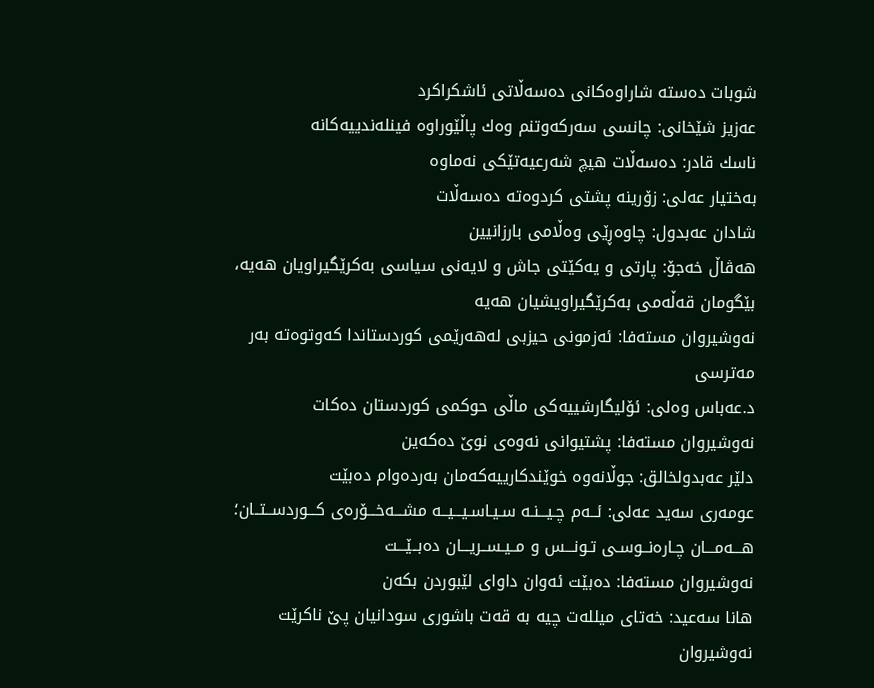شوبات ده‌سته‌ شاراوه‌كانی‌ ده‌سه‌ڵاتی‌ ئاشكراكرد
عەزیز شێخانی: چانسی سه‌ركه‌وتنم وه‌ك پاڵێوراوه‌ فینله‌ندییه‌كانه‌
ناسك قادر: ده‌سه‌ڵات هیچ شه‌رعیه‌تێكی‌ نه‌ماوه‌
بەختیار عەلی: زۆرینە پشتی كردوەتە دەسەڵات
شادان عه‌بدول: چاوه‌ڕێی‌ وه‌ڵامی‌ بارزانیین
هه‌ڤاڵ خه‌جۆ: پارتی‌ و یه‌كێتی‌ جاش و لایه‌نی‌ سیاسی به‌كرێگیراویان هه‌یه‌، بێگومان قه‌ڵه‌می‌ به‌كرێگیراویشیان هه‌یه‌
نه‌وشیروان مسته‌فا: ئه‌زمونی‌ حیزبی‌ له‌هه‌رێمی‌ كوردستاندا كه‌وتوه‌ته‌ به‌ر مه‌ترسی‌
د.عه‌باس وه‌لی: ئۆلیگارشییەکی ماڵی حوکمی کوردستان ده‌کات
نه‌وشیروان مسته‌فا: پشتیوانی‌ نه‌وه‌ی‌ نوێ‌ ده‌كه‌ین
دلێر عه‌بدولخالق: جوڵانه‌وه‌ خوێندكارییه‌كه‌مان به‌رده‌وام ده‌بێت
عومه‌ری سه‌ید عه‌لی: ئــه‌م چـیـــنـه‌ سـیـاسـیـــیــه‌ مشـــه‌خـــۆره‌ی کـــوردســتــان؛ هـــه‌مـــان چـاره‌نــوسـی تـونـــس‌ و مــیـســریـــان ده‌بــێـــت
نه‌وشیروان مسته‌فا: ده‌بێت ئه‌وان داوای لێبوردن بکه‌ن
هانا سه‌عید: خەتای میللەت چیە بە قەت باشوری سودانیان پێ ناكرێت
نه‌وشیروان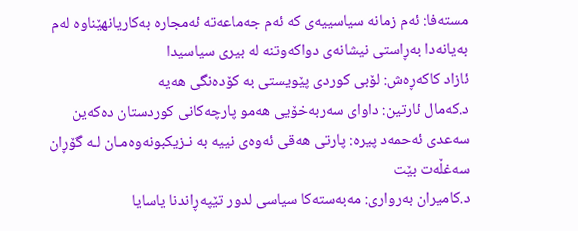مسته‌فا: ئه‌م زمانه‌ سیاسییه‌ی‌ كه‌ ئه‌م جه‌ماعه‌ته‌ ئه‌مجاره‌ به‌كاریانهێناوه‌ له‌م به‌یانه‌دا به‌ڕاستی‌ نیشانه‌ی‌ دواكه‌وتنه‌ له‌ بیری سیاسیدا
ئازاد كاكه‌ڕه‌ش: لۆبی‌ كوردی‌ پێویستی‌ به‌ كۆده‌نگی‌ هه‌یه‌
د.که‌مال ئارتین: داوای‌ سەربەخۆیی‌ هەمو پارچەکانی‌ کوردستان دەکه‌ین
سه‌عدی‌ ئه‌حمه‌د پیره‌: پارتی‌ هه‌قی‌ ئه‌وه‌ی‌ نییه‌ به‌ نـزیكبونه‌وه‌مـان لـه‌ گۆڕان سه‌غڵه‌ت بێت
د.كامیران به‌رواری‌: مه‌به‌سته‌كا سیاسی لدور تێپه‌ڕاندنا یاسایا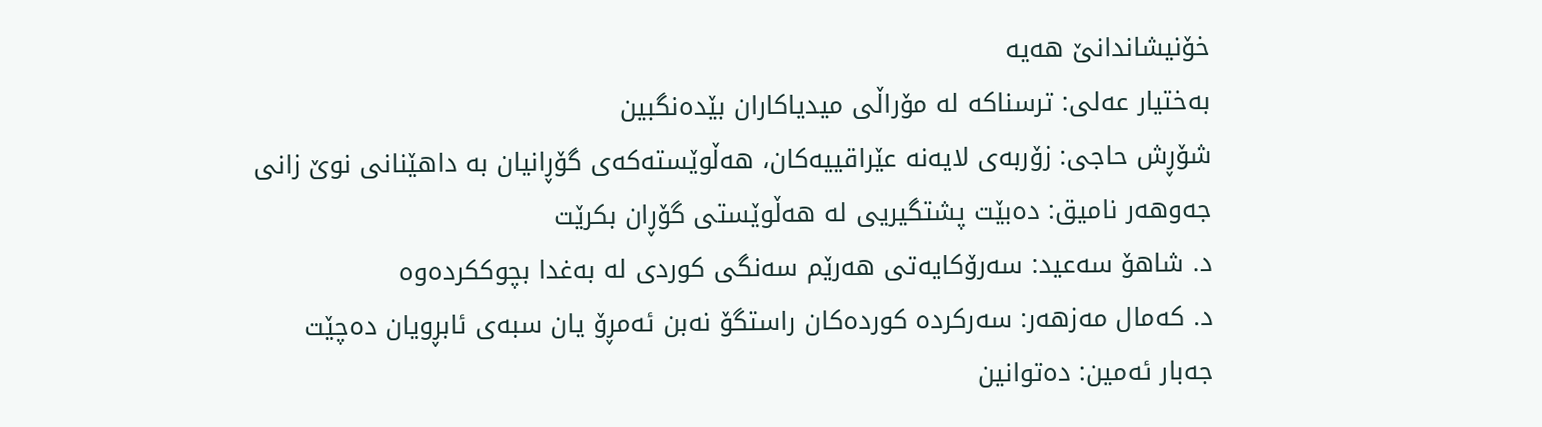خۆنیشاندانێ‌ هه‌یه‌
به‌ختیار عه‌لی‌: ترسناكه‌ له‌ مۆراڵی‌ میدیاكاران بێده‌نگبین
شۆڕش حاجی: زۆربه‌ی لایه‌نه‌ عێراقییه‌كان، هه‌ڵوێسته‌كه‌ی‌ گۆڕانیان به‌ داهێنانی‌ نوێ‌ زانی‌
جه‌وهه‌ر نامیق: ده‌بێت پشتگیریی‌ له‌ هه‌ڵوێستی گۆڕان بكرێت
د. شاهۆ سه‌عید: سه‌رۆكایه‌تی‌ هه‌رێم سه‌نگی‌ كوردی‌ له‌ به‌غدا بچوككرده‌وه‌
د. كه‌مال مه‌زهه‌ر: سه‌ركرده‌ كورده‌كان راستگۆ نه‌بن ئه‌مڕۆ یان سبه‌ی ئابڕویان ده‌چێت
جه‌بار ئه‌مین: ده‌توانین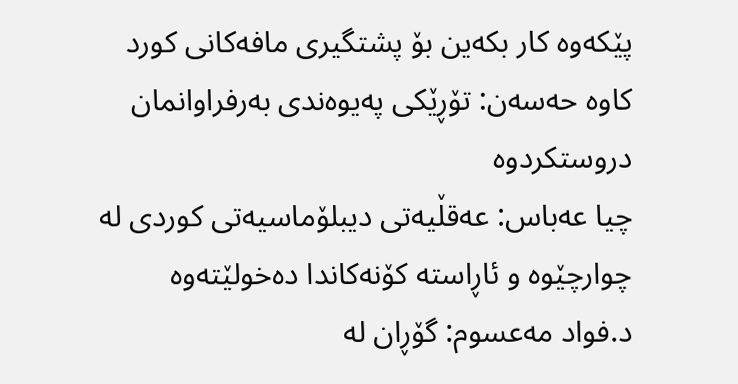پێكه‌وه‌ كار بكه‌ین بۆ پشتگیری‌ مافه‌كانی‌ كورد
كاوه‌ حه‌سه‌ن: تۆڕێكی‌ په‌یوه‌ندی‌ به‌رفراوانمان دروستكردوه
چیا عه‌باس: عەقڵیەتی دیبلۆماسیەتی کوردی لە چوارچێوە و ئاڕاستە کۆنەکاندا دەخولێتەوە
د.فواد مه‌عسوم: گۆڕان له‌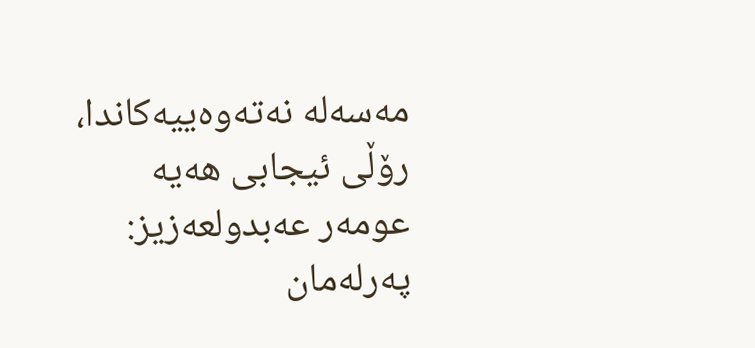مه‌سه‌له‌ نه‌ته‌وه‌ییه‌كاندا، رۆڵی‌ ئیجابی‌ هه‌یه‌
عومه‌ر عه‌بدولعه‌زیز: په‌رله‌مان‌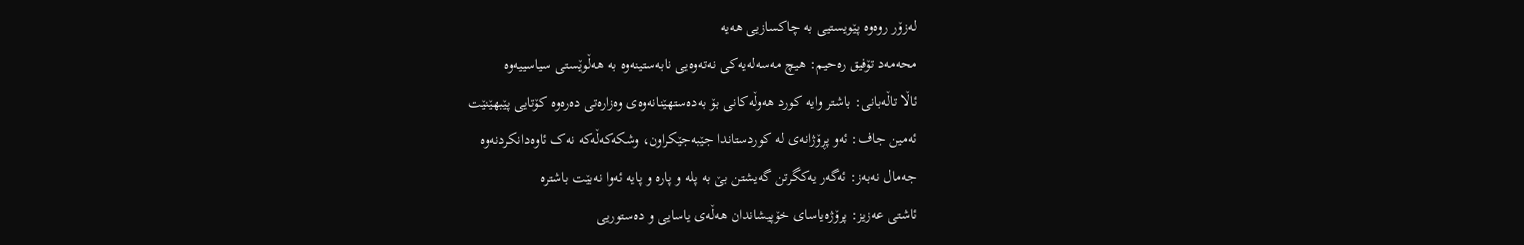له‌زۆر روه‌وه‌ پێویستیی‌ به‌ چاكسازیی‌ هه‌یه‌
محه‌مه‌د تۆفیق ره‌حیم: هیچ مه‌سه‌له‌یه‌كی نه‌ته‌وه‌یی‌ نابه‌ستینه‌وه‌ به‌ هه‌ڵوێستی‌ سیاسییه‌وه‌
ئاڵا تاڵه‌بانی: باشتر وایه‌ كورد هه‌وڵه‌كانی بۆ به‌ده‌ستهێنانه‌وه‌ی وه‌زاره‌تی ده‌ره‌وه‌ كۆتایی پێبهێنێت
ئه‌مین جاف: ئەو پڕۆژانەی لە کوردستاندا جێبەجێکراون، وشکەکەڵەکە نەک ئاوەدانکردنەوە
جه‌مال نه‌به‌ز: ئەگەر یەکگرتن گەیشتن بێ بە پلە و پارە و پایە ئەوا نه‌بێت باشتره‌
ئاشتی‌ عه‌زیز: پرۆژه‌یاسای‌ خۆپیشاندان هه‌ڵه‌ی‌ یاسایی‌ و ده‌ستوریی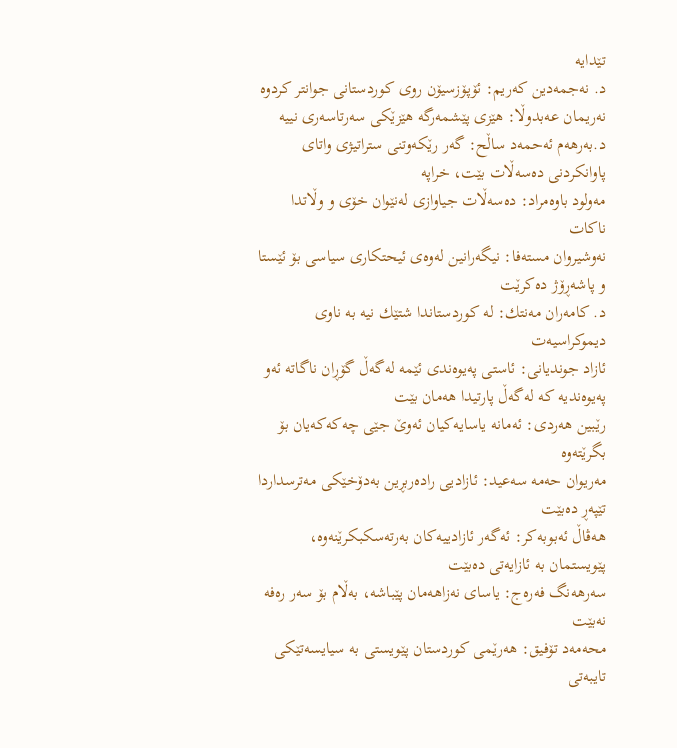تێدایه‌
د. نه‌جمه‌دین كه‌ریم: ئۆپۆزسیۆن روی‌ كوردستانی‌ جوانتر كردوه‌
نه‌ریمان عه‌بدوڵا: هێزی پێشمه‌رگه‌ هێزێکی سه‌رتاسه‌ری نییه‌
د.به‌رهه‌م ئه‌حمه‌د ساڵح: گه‌ر رێكه‌وتنی‌ ستراتیژی‌ واتای‌ پاوانكردنی‌ ده‌سه‌ڵات بێت، خراپه‌
مه‌ولود باوه‌مراد: ده‌سه‌ڵات جیاوازی‌ له‌نێوان خۆی‌ و وڵاتدا ناكات
نه‌وشیروان مسته‌فا: نیگه‌رانین له‌وه‌ی‌ ئیحتكاری‌ سیاسی‌ بۆ ئێستا و پاشه‌ڕۆژ ده‌كرێت
د. كامه‌ران مه‌نتك: له‌ كوردستاندا شتێك نیه‌ به‌ ناوی‌ دیموكراسیه‌ت
ئازاد جوندیانی: ئاستی په‌یوه‌ندی ئێمه‌ له‌گه‌ڵ گۆڕان ناگاته‌ ئه‌و په‌یوه‌ندیه‌ که‌ له‌گه‌ڵ پارتیدا هه‌مان بێت
رێبین هه‌ردی: ئه‌مانه‌ یاسایه‌كیان ئه‌وێ جێی چه‌كه‌كه‌یان بۆ بگرێته‌وه‌
مه‌ریوان حه‌مه‌ سه‌عید: ئازادیی‌ راده‌ربڕین به‌دۆخێكی‌ مه‌ترسداردا تێپه‌ڕ ده‌بێت
هه‌ڤاڵ‌ ئه‌بوبه‌كر: ئه‌گه‌ر ئازادییه‌كان به‌رته‌سكبكرێنه‌وه‌، پێویستمان به‌ ئازایه‌تی ده‌بێت
سه‌رهه‌نگ فه‌ره‌ج: یاسای نه‌زاهه‌مان پێباشه‌، به‌ڵام بۆ سه‌ر ره‌فه‌ نه‌بێت
محه‌مه‌د تۆفیق: هه‌رێمی‌ كوردستان پێویستی‌ به‌ سیایسه‌تێكی‌ تایبه‌تی‌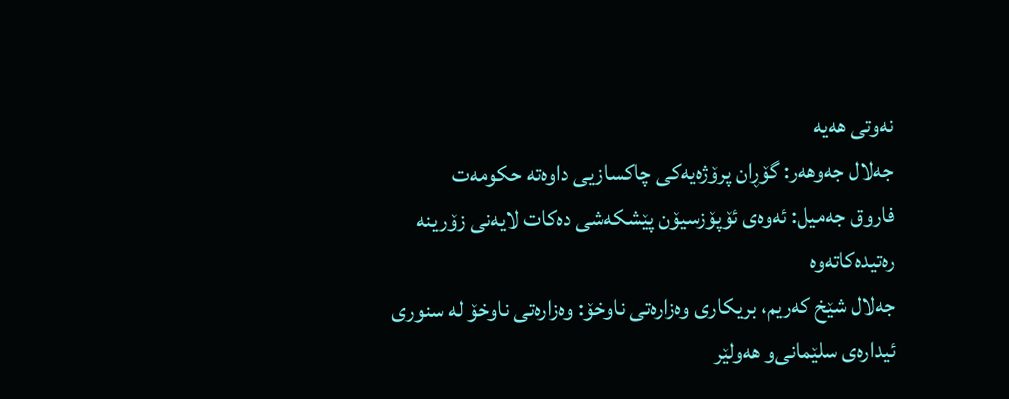نه‌وتی‌ هه‌یه‌
جه‌لال جه‌وهه‌ر: گۆڕان پرۆژه‌یه‌كی‌ چاكسازیی‌ داوه‌ته‌ حكومه‌ت
فاروق جه‌میل: ئه‌وه‌ی‌ ئۆپۆزسیۆن پێشكه‌شی‌ ده‌كات لایه‌نی‌ زۆرینه‌ ره‌تیده‌كاته‌وه‌
جه‌لال شێخ كه‌ریم، بریكاری‌ وه‌زاره‌تی‌ ناوخۆ: وه‌زاره‌تی‌ ناوخۆ له‌ سنوری‌ ئیداره‌ی‌ سلێمانی‌‌و هه‌ولێر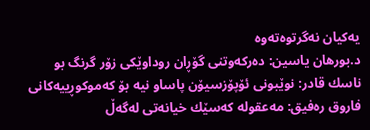یه‌كیان نه‌گرتوه‌ته‌وه‌
د.بورهان یاسین: ده‌ركه‌وتنی‌ گۆڕان روداوێكی‌ زۆر گرنگ بو
ناسك قادر: نوێبونی ئۆپۆزسیۆن پاساو نیه‌ بۆ كه‌موكوڕییه‌كانی
فاروق ره‌فیق: مه‌عقوله‌ كه‌سێك خیانه‌تی له‌گه‌ڵ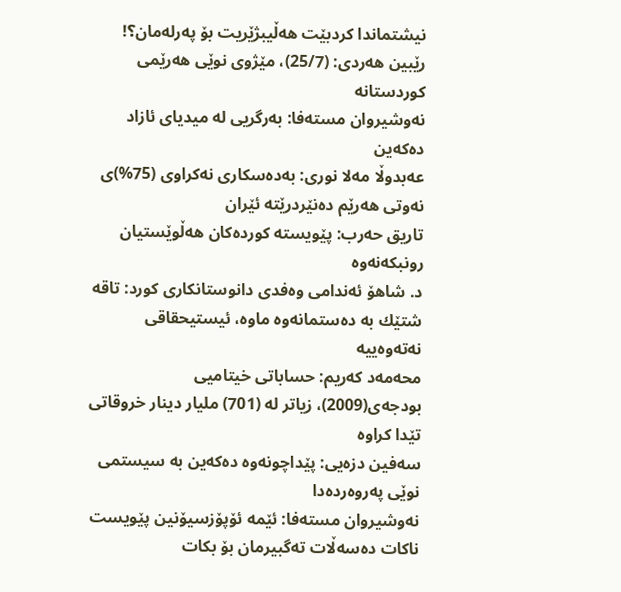نیشتماندا كردبێت هه‌ڵیبژێریت بۆ په‌رله‌مان؟!
رێبین هه‌ردی‌: (25/7)، مێژوی‌ نوێی‌ هه‌رێمی‌ كوردستانه‌
نه‌وشیروان مسته‌فا: به‌رگریی‌ له‌ میدیای‌ ئازاد ده‌كه‌ین
عه‌بدوڵا مه‌لا نوری: به‌ده‌سكاری‌ نه‌كراوی‌ (75%)ی نه‌وتی‌ هه‌رێم ده‌نێردرێته‌ ئێران
تاریق حه‌رب: پێویسته‌ کورده‌کان هه‌ڵوێستیان رونبکه‌نه‌وه‌
د. شاهۆ ئه‌ندامی‌ وه‌فدی‌ دانوستانكاری‌ كورد: تاقه‌ شتێك به‌ ده‌ستمانه‌وه‌ ماوه‌، ئیستیحقاقی‌ نه‌ته‌وه‌ییه‌
محه‌مه‌د كه‌ریم: حساباتی‌ خیتامیی‌ بودجه‌ی‌(2009)، زیاتر له‌ (701) ملیار دینار خروقاتی‌ تێدا كراوه‌
سه‌فین دزه‌یی: پێداچونه‌وه‌ ده‌كه‌ین به‌ سیستمی نوێی په‌روه‌رده‌دا
نه‌وشیروان مسته‌فا: ئێمه‌ ئۆپۆزسیۆنین پێویست ناكات ده‌سه‌ڵات ته‌گبیرمان بۆ بكات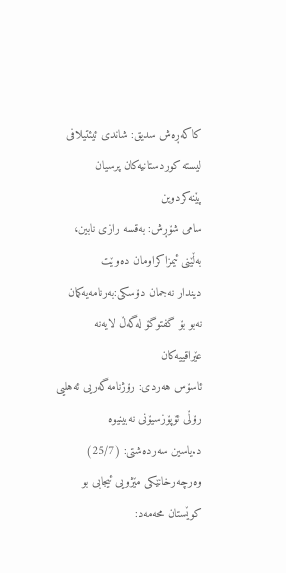كاكه‌ڕه‌ش سدیق: شاندی ئیئتیلافی لیسته‌ كوردستانیه‌كان پرسیان پێنه‌كردوین
سامی شۆڕش: به‌قسه‌ رازی نابین، به‌ڵێنی‌ ئیمزاكراومان ده‌وێت
دیندار نه‌جمان دۆسكی:به‌رنامه‌یه‌كمان نه‌بو بۆ گفتوگۆ له‌گه‌ڵ‌ لایه‌نه‌ عێراقییه‌كان
ئاسۆس هه‌ردی‌: رۆژنامه‌گه‌ریی‌ ئه‌هلیی‌ رۆڵی‌ ئۆپۆزسیۆنی‌ نه‌بینیوه‌
د.یاسین سه‌رده‌شتی‌: (25/7) وه‌رچه‌رخانێكی مێژویی ئیجابی بو
كوێستان محه‌مه‌د: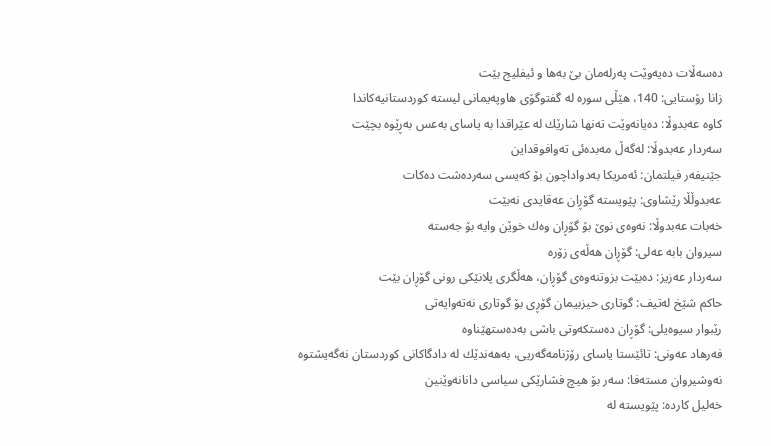ده‌سه‌ڵات ده‌یه‌وێت په‌رله‌مان بێ به‌ها و ئیفلیج بێت
زانا رۆستایی: 140، هێڵی سوره‌ له‌ گفتوگۆی هاوپه‌یمانی لیسته‌ كوردستانیه‌كاندا
كاوه‌ عه‌بدوڵا: ده‌یانه‌وێت ته‌نها شارێك له‌ عێراقدا به‌ یاسای به‌عس به‌ڕێوه‌ بچێت
سه‌ردار عه‌بدوڵا: له‌گه‌ڵ مه‌بده‌ئی‌ ته‌وافوقداین
جێنیفه‌ر فیلتمان: ئه‌مریكا به‌دواداچون بۆ كه‌یسی‌ سه‌رده‌شت ده‌كات
عه‌بدوڵڵا رێشاوی‌: پێویسته‌ گۆڕان عه‌قایدی‌ نه‌بێت
خه‌بات عه‌بدوڵا: نه‌وه‌ی‌ نوێ‌ بۆ گۆڕان وه‌ك خوێن وایه‌ بۆ جه‌سته‌
سیروان بابه‌ عه‌لی: گۆڕان هه‌ڵه‌ی زۆره‌
سه‌ردار عه‌زیز: ده‌بێت بزوتنه‌وه‌ی‌ گۆڕان، هه‌ڵگری پلانێکی رونی گۆڕان بێت
حاكم شێخ له‌تیف: گوتاری‌ حیزبیمان گۆڕی‌ بۆ گوتاری‌ نه‌ته‌وایه‌تی‌
رێبوار سیوه‌یلی‌: گۆڕان ده‌ستكه‌وتی‌ باشی‌ به‌ده‌ستهێناوه‌
فه‌رهاد عه‌ونی‌: تائێستا یاسای‌ رۆژنامه‌گه‌ریی‌، به‌هه‌ندێك له‌ دادگاكانی‌ كوردستان نه‌گه‌یشتوه‌
نه‌وشیروان مسته‌فا: سه‌ر بۆ هیچ فشارێكی سیاسی دانانه‌وێنین
خه‌لیل كارده‌: پێویسته‌ له‌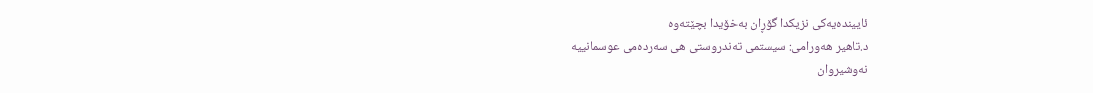ئایینده‌یه‌كی نزیكدا گۆڕان به‌خۆیدا بچێته‌وه‌
د.تاهیر هه‌ورامی‌: سیستمی‌ ته‌ندروستی‌ هی‌ سه‌رده‌می‌ عوسمانییه‌
نه‌وشیروان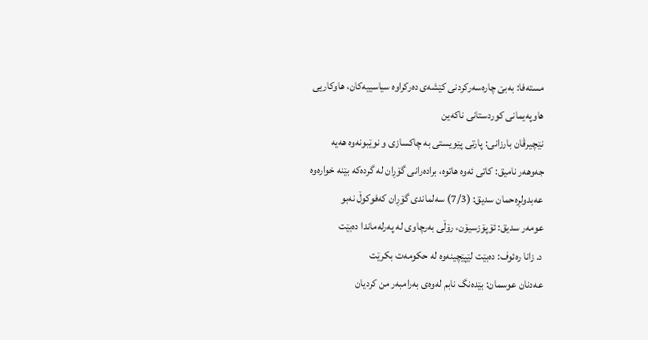مسته‌فا: به‌بێ‌ چاره‌سه‌ركردنی‌ كێشه‌ی‌ ده‌ركراوه‌ سیاسییه‌كان، هاوكاریی‌ هاوپه‌یمانی كوردستانی‌ ناكه‌ین
نێچیرڤان بارزانی‌: پارتی‌ پێویستی‌ به‌ چاكسازی‌ و نوێبونه‌وه‌ هه‌یه‌
جه‌وهه‌ر نامیق: كاتی ئه‌وه‌ هاتوه‌، براده‌رانی گۆڕان له‌ گرده‌كه‌ بێنه‌ خواره‌وه‌
عه‌بدولڕه‌حمان سدیق: (7/3) سه‌لماندی گۆڕان كه‌فوكوڵ‌ نه‌بو
عومه‌ر سدیق: ئۆپۆزسیۆن، رۆڵی‌ به‌رچاوی‌ له‌ په‌رله‌ماندا ده‌بێت
د. زانا ره‌ئوف: ده‌بێت لێپێچینه‌وه‌ له‌ حكومه‌ت بكرێت
عه‌دنان عوسمان: بێده‌نگ نابم له‌وه‌ی‌ به‌رامبه‌ر من كردیان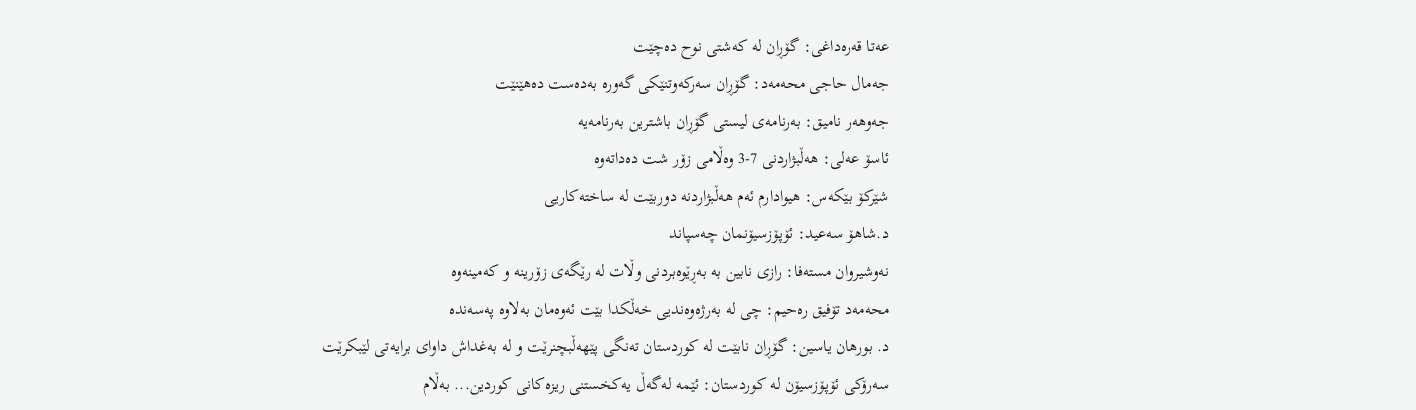عه‌تا قه‌ره‌داغی‌: گۆڕان له‌ كه‌شتی‌ نوح ده‌چێت
جه‌مال حاجی محه‌مه‌د: گۆڕان سه‌ركه‌وتنێكی‌ گه‌وره‌ به‌ده‌ست ده‌هێنێت
جه‌وهه‌ر نامیق: به‌رنامه‌ی‌ لیستی‌ گۆڕان باشترین به‌رنامه‌یه‌
ئاسۆ عه‌لی: هه‌ڵبژاردنی 7-3 وه‌ڵامی زۆر شت ده‌داته‌وه‌
شێركۆ بێكه‌س: هیوادارم ئه‌م هه‌ڵبژاردنه‌ دوربێت له‌ ساخته‌كاریی‌
د.شاهۆ سه‌عید: ئۆپۆزسیۆنمان چه‌سپاند
نه‌وشیروان مسته‌فا: رازی نابین به‌ به‌ڕێوه‌بردنی وڵات له‌ رێگه‌ی‌ زۆرینه‌ و كه‌مینه‌وه‌
محه‌مه‌د تۆفیق ره‌حیم: چی له‌ به‌رژه‌وه‌ندیی خه‌ڵكدا بێت ئه‌وه‌مان به‌لاوه‌ په‌سه‌نده‌
د. بورهان یاسین: گۆڕان نابێت له‌ كوردستان ته‌نگی‌ پێهه‌ڵبچنرێت ‌و له‌ به‌غداش داوای‌ برایه‌تی‌ لێبكرێت
سه‌رۆكی‌ ئۆپۆزسیۆن له‌ كوردستان: ئێمه‌ له‌گه‌ڵ یه‌كخستنی‌ ریزه‌كانی‌ كوردین... به‌ڵام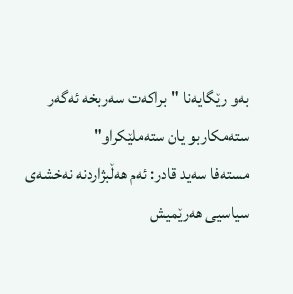به‌و رێگایه‌نا "براكه‌ت سه‌ربخه‌ ئه‌گه‌ر سته‌مكاربو یان سته‌ملێكراو"
مسته‌فا سه‌ید قادر: ئه‌م هه‌ڵبژاردنه‌ نه‌خشه‌ی‌ سیاسیی‌ هه‌رێمیش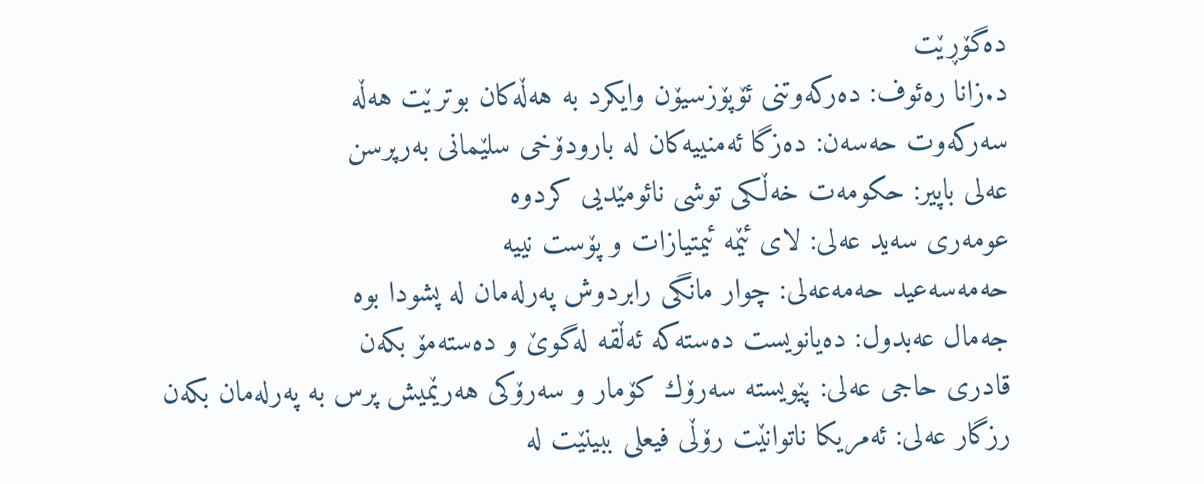ده‌گۆڕێت
د.زانا ره‌ئوف: ده‌ركه‌وتنی‌ ئۆپۆزسیۆن وایكرد به‌ هه‌ڵه‌كان بوترێت هه‌ڵه‌
سه‌ركه‌وت حه‌سه‌ن: ده‌زگا ئه‌منییه‌كان له‌ بارودۆخی‌ سلێمانی‌ به‌رپرسن
عه‌لی‌ باپیر: حكومه‌ت خه‌ڵكی‌ توشی‌ نائومێدیی‌ كردوه‌
عومه‌ری سه‌ید عه‌لی: لای ئێمه‌ ئیمتیازات و پۆست نییه‌
حه‌مه‌سه‌عید حه‌مه‌عه‌لی: چوار مانگی رابردوش په‌رله‌مان له‌ پشودا بوه‌
جه‌مال عه‌بدول: ده‌یانویست ده‌سته‌كه‌ ئه‌ڵقه‌ له‌گوێ‌ ‌و ده‌سته‌مۆ بكه‌ن
قادری‌ حاجی‌ عه‌لی‌: پێویسته‌ سه‌رۆك كۆمار و سه‌رۆكی‌ هه‌رێمیش پرس به‌ په‌رله‌مان بكه‌ن
رزگار عه‌لی‌: ئه‌مریكا ناتوانێت رۆڵی‌ فیعلی‌ ببینێت له‌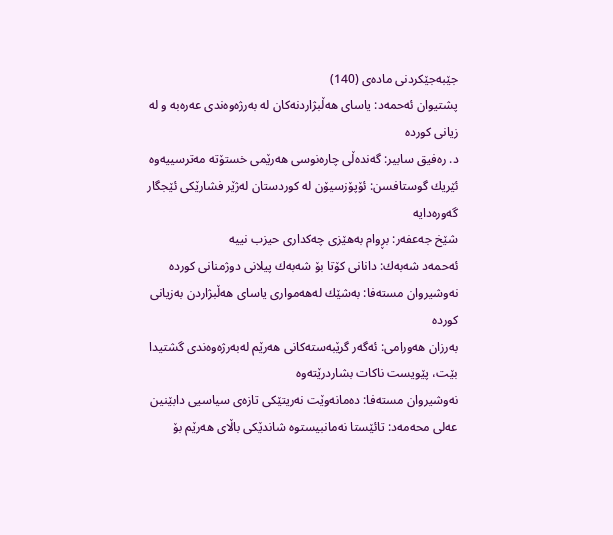جێبه‌جێكردنی‌ ماده‌ی‌ (140)
پشتیوان ئه‌حمه‌د: یاسای هه‌ڵبژاردنه‌كان له‌ به‌رژه‌وه‌ندی عه‌ره‌به‌ ‌و له‌ زیانی كورده‌
د. ره‌فیق سابیر: گه‌نده‌ڵی‌ چاره‌نوسی‌ هه‌رێمی‌ خستۆته‌ مه‌ترسییه‌وه‌
ئێریك گوستافسن: ئۆپۆزسیۆن له‌ كوردستان له‌ژێر فشارێكی‌ ئێجگار گه‌وره‌دایه‌
شێخ جه‌عفه‌ر: بڕوام به‌هێزی‌ چه‌كداری‌ حیزب نییه‌
ئه‌حمه‌د شه‌به‌ك: دانانی‌ كۆتا بۆ شه‌به‌ك پیلانی‌ دوژمنانی‌ كورده‌
نه‌وشیروان مسته‌فا: به‌شێك له‌هه‌مواری‌ یاسای‌ هه‌ڵبژاردن به‌زیانی‌ كورده‌
به‌رزان هه‌ورامی: ئه‌گه‌ر گرێبه‌سته‌كانی‌ هه‌رێم له‌به‌رژه‌وه‌ندی‌ گشتیدا بێت، پێویست ناكات بشاردرێته‌وه‌
نه‌وشیروان مسته‌فا: ده‌مانه‌وێت نه‌ریتێكی تازه‌ی سیاسیی دابێنین
عه‌لی‌ محه‌مه‌د: تائێستا نه‌مانبیستوه‌ شاندێكی‌ باڵای‌ هه‌رێم بۆ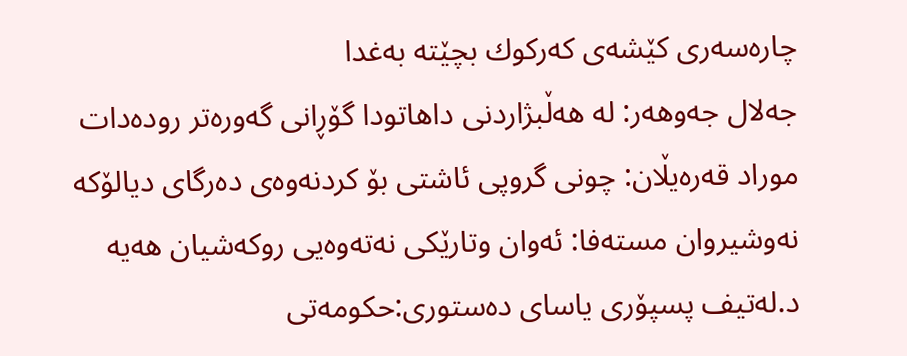چاره‌سه‌ری‌ كێشه‌ی‌ كه‌ركوك بچێته‌ به‌غدا
جه‌لال جه‌وهه‌ر: له‌ هه‌ڵبژاردنی‌ داهاتودا گۆڕانی‌ گه‌وره‌تر روده‌دات
موراد قه‌ره‌یڵان: چونی‌ گروپی‌ ئاشتی‌ بۆ كردنه‌وه‌ی‌ ده‌رگای‌ دیالۆكه‌
نه‌وشیروان مسته‌فا: ئه‌وان وتارێكی‌ نه‌ته‌وه‌یی روكه‌شیان هه‌یه‌
د.له‌تیف پسپۆری‌ یاسای‌ ده‌ستوری‌:حكومه‌تی‌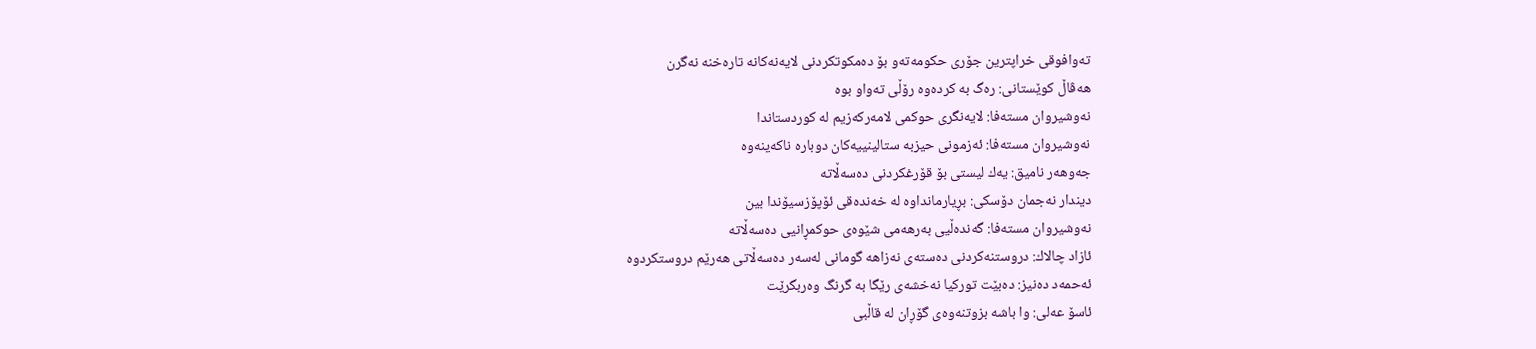ته‌وافوقی‌ خراپترین جۆری‌ حكومه‌ته‌و بۆ ده‌مكوتكردنی‌ لایه‌نه‌كانه‌ تاره‌خنه‌ نه‌گرن
هه‌ڤاڵ کوێستانی: ره‌گ به‌ کرده‌وه‌ رۆڵی ته‌واو بوه‌
نه‌وشیروان مسته‌فا: لایه‌نگری حوكمی لامه‌ركه‌زیم له‌ كوردستاندا
نه‌وشیروان مسته‌فا: ئه‌زمونی‌ حیزبه‌ ستالینییه‌كان دوباره‌ ناكه‌ینه‌وه‌
جه‌وهه‌ر نامیق: یه‌ك لیستی‌ بۆ قۆرغكردنی‌ ده‌سه‌ڵاته‌
دیندار نه‌جمان دۆسكی‌: بڕیارمانداوه‌ له‌ خه‌نده‌قی‌ ئۆپۆزسیۆندا بین
نه‌وشیروان مسته‌فا: گه‌نده‌ڵیی‌ به‌رهه‌می شێوه‌ی حوكمڕانیی‌ ده‌سه‌ڵاته‌
ئازاد چالاك: دروستنه‌كردنی‌ ده‌سته‌ی‌ نه‌زاهه‌ گومانی‌ له‌سه‌ر ده‌سه‌ڵاتی‌ هه‌رێم دروستكردوه‌
ئه‌حمه‌د ده‌نیز: ده‌بێت توركیا نه‌خشه‌ی‌ رێگا به‌ گرنگ وه‌ربگرێت
ئاسۆ عه‌لی‌: وا باشه‌ بزوتنه‌وه‌ی‌ گۆڕان له‌ قاڵبی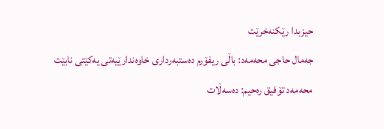حیزبدا رێكنه‌خرێت
جه‌مال حاجی محه‌مه‌د: باڵی‌ ریفۆرم ده‌ستبه‌رداری‌ خاوه‌ندارێیه‌تی‌ یه‌كێتی‌ نابێت
محه‌مه‌د تۆفیق ره‌حیم: ده‌سه‌ڵات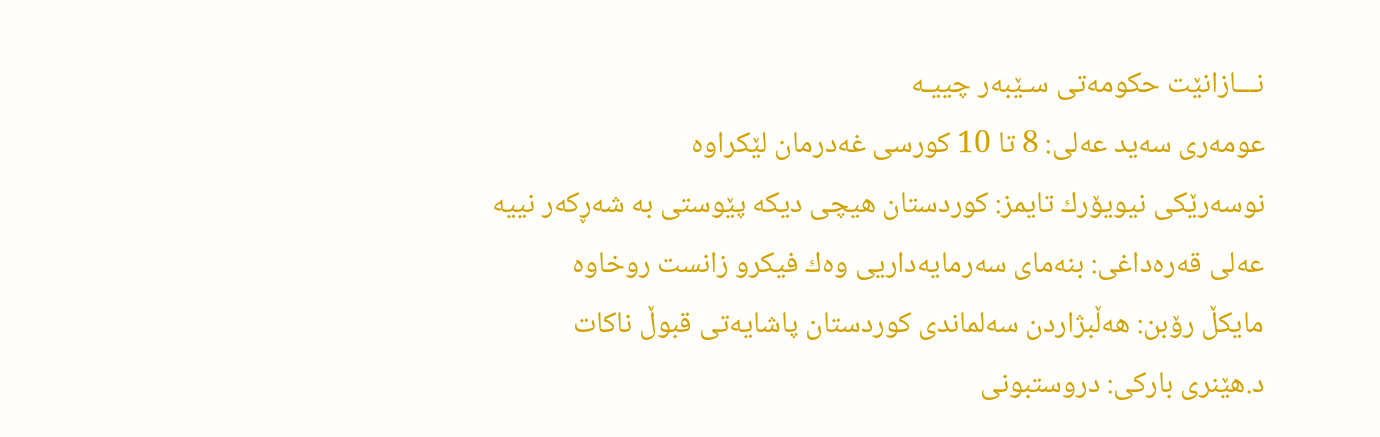نـــازانێت حكومه‌تی‌ سـێبه‌ر چییـه‌
عومه‌ری‌ سه‌ید عه‌لی: 8 تا 10 كورسی غه‌درمان لێكراوه
نوسه‌رێكی نیویۆرك تایمز: كوردستان هیچی دیكه‌ پێوستی به‌ شه‌ڕكه‌ر نییه‌
عه‌لی‌ قه‌ره‌داغی‌: بنه‌مای‌ سه‌رمایه‌داریی‌ وه‌ك فیكرو زانست روخاوه‌
مایكڵ رۆبن: هه‌ڵبژاردن سه‌لماندی‌ كوردستان پاشایه‌تی‌ قبوڵ ناكات
د.هێنری‌ باركی‌: دروستبونی‌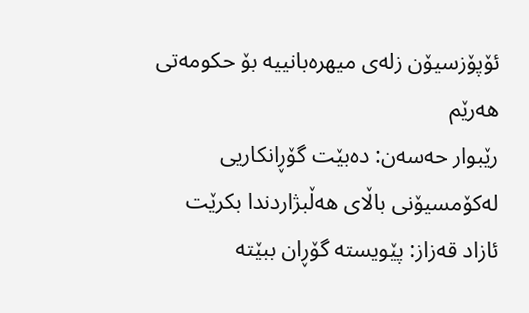ئۆپۆزسیۆن زله‌ی‌ میهره‌بانییه‌ بۆ حكومه‌تی‌ هه‌رێم
رێبوار حه‌سه‌ن: ده‌بێت گۆڕانكاریی‌ له‌كۆمسیۆنی‌ باڵای‌ هه‌ڵبژاردندا بكرێت
ئازاد قه‌زاز: پێویسته‌ گۆڕان ببێته‌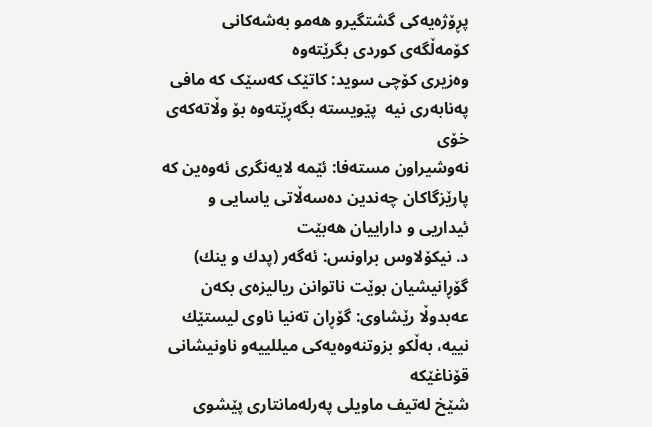پڕۆژه‌یه‌كی‌ گشتگیرو هه‌مو به‌شه‌كانی‌ كۆمه‌ڵگه‌ی‌ كوردی‌ بگرێته‌وه‌
وه‌زیری کۆچی سوید: کاتێک که‌سێک که ‌مافی په‌نابه‌ری نیه ‌ پێویسته بگه‌ڕێته‌وه بۆ وڵاته‌که‌ی خۆی
نه‌وشیراون مسته‌فا: ئێمه‌ لایه‌نگری‌ ئه‌وه‌ین كه‌ پارێزگاكان چه‌ندین ده‌سه‌ڵاتی‌ یاسایی‌ و ئیداریی‌ و داراییان هه‌بێت
د. نیکۆلاوس براونس: ئه‌گه‌ر (پدك و ینك) گۆڕانیشیان بوێت ناتوانن ریالیزه‌ی بکه‌ن
عه‌بدوڵا رێشاوی‌: گۆڕان ته‌نیا ناوی‌ لیستێك نییه‌، به‌ڵكو بزوتنه‌وه‌یه‌كی‌ میللییه‌و ناونیشانی‌ قۆناغێكه‌
شێخ له‌تیف ماویلی‌ په‌رله‌مانتاری‌ پێشوی‌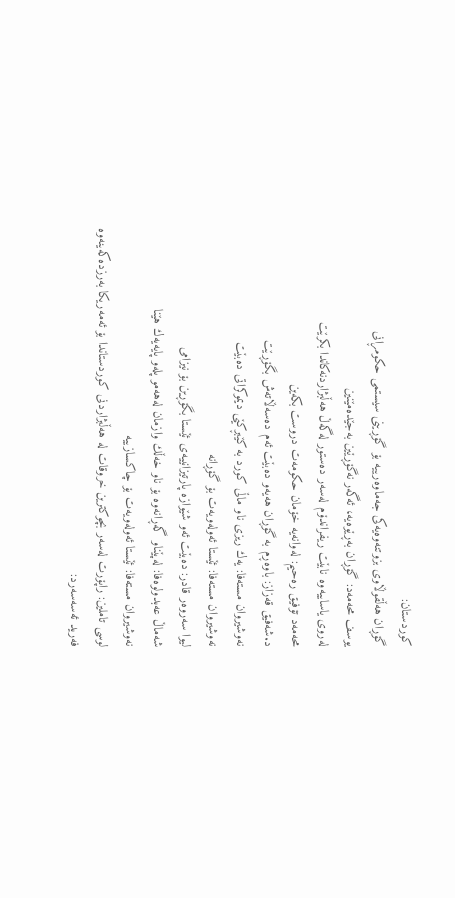كوردستان:
گۆڕان هه‌ڵقوڵاوی‌ بزوتنه‌وه‌یه‌كی‌ جه‌ماوه‌رییه‌ بۆ گۆڕینی‌ سیستمی‌ حكومڕانی‌
یوسف محه‌مه‌د: گۆڕان به‌ڕێوه‌یه‌، ئه‌گه‌ر نه‌گۆڕێین به‌جێده‌مێنین
له‌روی یاساییه‌وه‌ نابێت ریفراندۆم له‌سه‌ر ده‌ستور له‌گه‌ڵ هه‌ڵبژاردنه‌كاندا بكرێت
محه‌مه‌د تۆفیق ره‌حیم: له‌وانه‌یه‌ خۆمان حكومه‌ت دروست بكه‌ین
د.شه‌فیق قه‌زاز: باوه‌ڕم به‌ گۆڕان هه‌یه‌‌و ده‌بێت ئه‌م ده‌سه‌ڵاته‌ش بگۆڕێت
نه‌وشیروان مسته‌فا: یه‌ك ریزی‌ ناو ماڵی‌ كورد به‌ كێبڕكێی‌ دیموكراتی‌ ده‌بێت
نه‌وشیروان مسته‌فا: ئێستا ئه‌وله‌ویه‌ت‌ بۆ گۆڕانه‌
لیوا سه‌روه‌ر قادر: ده‌بێت ئه‌و شێوازه‌ پارتیزانییه‌ی‌ ئێستا بگۆڕین بۆ نیزامی‌
شه‌ماڵ‌ عه‌بدولوه‌فا: له‌پێناو گه‌ڕانه‌وه‌ بۆ ناو خه‌ڵك وازمان له‌هه‌مو پله‌و پایه‌یه‌‌ك هێنا
نه‌وشیروان مسته‌فا: ئێستا ئه‌وله‌ویه‌ت بۆ چاكسازییه‌
لوسی‌ تاملین: راپۆرت له‌سه‌ر بچوكترین خروقات له‌ هه‌ڵبژاردنی‌ كوردستاندا بۆ ئه‌مه‌ریكا به‌رزده‌كه‌ینه‌وه‌
فه‌رید ئه‌سه‌سه‌رد: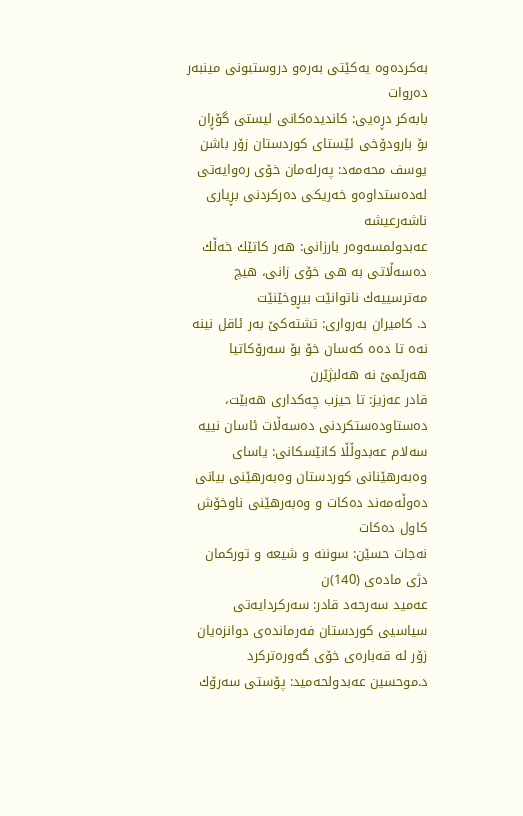به‌كرده‌وه‌ یه‌كێتی‌ به‌ره‌و دروستبونی‌ مینبه‌ر ده‌روات
بابه‌كر دڕه‌یی‌: كاندیده‌كانی‌ لیستی‌ گۆڕان بۆ بارودۆخی‌ ئێستای‌ كوردستان زۆر باشن
یوسف محه‌مه‌د: په‌رله‌مان خۆی ره‌وایه‌تی له‌ده‌ستداوه‌‌و خه‌ریكی ده‌ركردنی بڕیاری ناشه‌رعیشه‌
عه‌بدولمسه‌وه‌ر بارزانی‌: هه‌ر كاتێك خه‌ڵك ده‌سه‌ڵاتی‌ به‌ هی‌ خۆی‌ زانی‌، هیچ مه‌ترسییه‌ك ناتوانێت بیڕوخێنێت
د. كامیران به‌رواری‌: تشته‌كێ‌ به‌ر ئاقل نینه‌ نه‌ه تا ده‌ه كه‌سان خۆ بۆ سه‌رۆكاتیا هه‌رێمێ‌ نه‌ هه‌لبژێرن
قادر عه‌زیز: تا حیزب چه‌كداری‌ هه‌بێت، ده‌ستاوده‌ستكردنی‌ ده‌سه‌ڵات ئاسان نییه‌
سه‌لام عه‌بدوڵڵا كانێسكانی‌: یاسای‌ وه‌به‌رهێنانی‌ كوردستان وه‌به‌رهێنی‌ بیانی‌ ده‌وڵه‌مه‌ند ده‌كات و وه‌به‌رهێنی‌ ناوخۆش كاول ده‌كات
نه‌جات حسێن: سوننه‌ و شیعه‌ و توركمان دژی‌ ماده‌ی‌ (140)ن
عه‌مید سه‌رحه‌د قادر: سه‌ركردایه‌تی‌ سیاسیی‌ كوردستان فه‌رمانده‌ی‌ دوانزه‌یان زۆر له‌ قه‌باره‌ی‌ خۆی‌ گه‌وره‌تركرد
د.موحسین عه‌بدولحه‌مید: پۆستی سه‌رۆك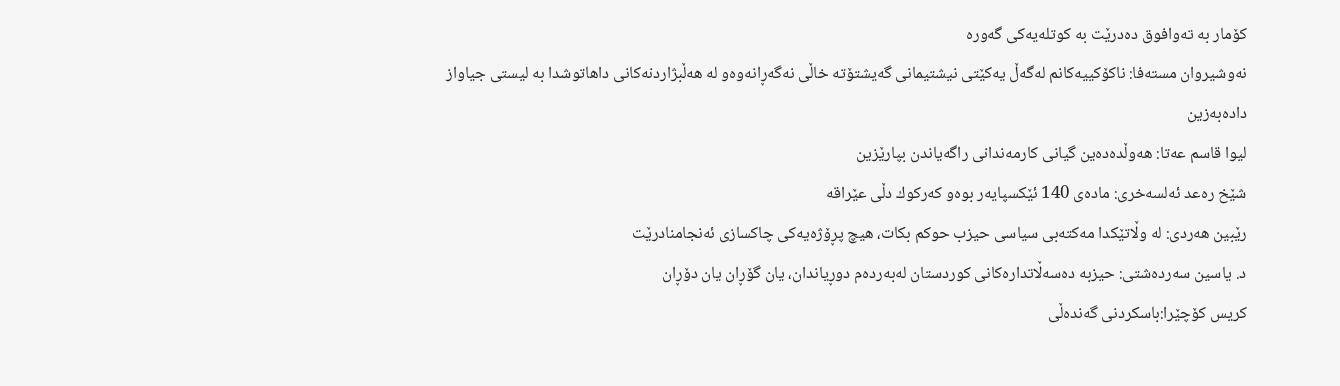كۆمار به‌ ته‌وافوق ده‌درێت به‌ كوتله‌یه‌كی گه‌وره‌
نه‌وشیروان مسته‌فا: ناكۆكییه‌كانم له‌گه‌ڵ یه‌كێتی‌ نیشتیمانی‌ گه‌یشتۆته‌ خاڵی‌ نه‌گه‌ڕانه‌وه‌و له‌ هه‌ڵبژاردنه‌كانی‌ داهاتوشدا به‌ لیستی‌ جیاواز داده‌به‌زین
لیوا قاسم عه‌تا: هه‌وڵده‌ده‌ین گیانی‌ كارمه‌ندانی راگه‌یاندن بپارێزین
شێخ ره‌عد ئه‌لسه‌خری: ماده‌ی 140 ئێكسپایه‌ر بوه‌‌و كه‌ركوك دڵی عێراقه‌
رێبین هه‌ردی‌: له‌ وڵاتێكدا مه‌كته‌بی‌ سیاسی حیزب حوكم بكات، هیچ پڕۆژه‌یه‌كی‌ چاكسازی‌ ئه‌نجامنادرێت
د. یاسین سه‌رده‌شتی‌: حیزبه‌ ده‌سه‌ڵاتداره‌كانی‌ كوردستان له‌به‌رده‌م دوڕیاندان، یان گۆڕان یان دۆڕان
كریس كۆچێرا:باسكردنی‌ گه‌نده‌ڵی‌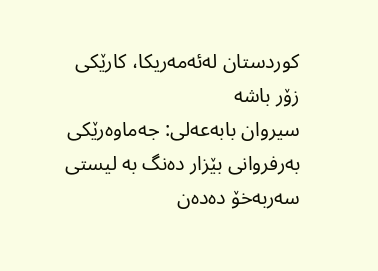كوردستان له‌ئه‌مه‌ریكا، كارێكی‌ زۆر باشه‌
سیروان بابه‌عه‌لی‌: جه‌ماوه‌رێكی‌ به‌رفروانی‌ بێزار ده‌نگ به‌ لیستی‌ سه‌ربه‌خۆ ده‌ده‌ن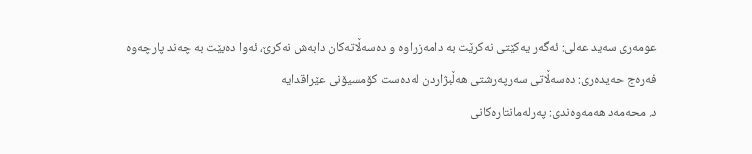عومه‌ری‌ سه‌ید عه‌لی‌: ئه‌گه‌ر یه‌كێتی نه‌كرێت به‌ دامه‌زراوه‌ و ده‌سه‌ڵاته‌كان دابه‌ش نه‌كرێ‌، ئه‌وا ده‌بێت به‌ چه‌ند پارچه‌وه‌
فه‌ره‌ج حه‌یده‌ری‌: ده‌سه‌ڵاتی‌ سه‌رپه‌رشتی‌ هه‌ڵبژاردن له‌ده‌ست كۆمسیۆنی‌ عێراقدایه‌
د. محه‌مه‌د هه‌مه‌وه‌ندی‌: په‌رله‌مانتاره‌كانی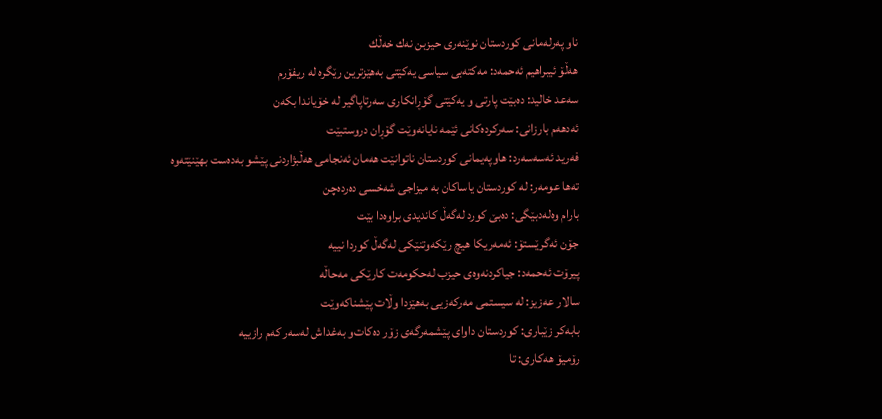ناو په‌رله‌مانی‌ كوردستان نوێنه‌ری‌ حیزبن نه‌ك خه‌ڵك
هه‌ڵۆ ئیبراهیم ئه‌حمه‌د: مه‌كته‌بی‌ سیاسی‌ یه‌كێتی‌ به‌هێزترین رێگره‌ له‌ ریفۆرم
سه‌عد خالید: ده‌بێت پارتی‌ و یه‌كێتی‌ گۆڕانكاری‌ سه‌رتاپاگیر له‌ خۆیاندا بكه‌ن
ئه‌دهه‌م بارزانی‌: سه‌ركرده‌كانی‌ ئێمه‌ نایانه‌وێت گۆڕان دروستبێت
فه‌رید ئه‌سه‌سه‌رد: هاوپه‌یمانی‌ كوردستان ناتوانێت هه‌مان ئه‌نجامی‌ هه‌ڵبژاردنی‌ پێشو به‌ده‌ست بهێنێته‌وه‌
ته‌ها عومه‌ر: له‌ كوردستان یاساكان به‌ میزاجی شه‌خسی ده‌رده‌چن
بارام وه‌له‌دبێگی: ده‌بێ كورد له‌گه‌ڵ كاندیدی براوه‌دا بێت
جۆن ئه‌گرێستۆ: ئه‌مه‌ریکا هیچ رێکه‌وتنێکی له‌گه‌ڵ کوردا نییه‌
پیرۆت ئه‌حمه‌د: جیاكردنه‌وه‌ی‌ حیزب له‌حكومه‌ت كارێكی‌ مه‌حاڵه‌
سالار عه‌زیز: له‌ سیستمی مه‌ركه‌زیی به‌هێزدا وڵات پێشناكه‌وێت
بابه‌كر زێباری‌: كوردستان داوای‌ پێشمه‌رگه‌ی‌ زۆر ده‌كات‌و به‌غداش له‌سه‌ر كه‌م رازییه‌
رۆمیۆ هه‌كاری: تا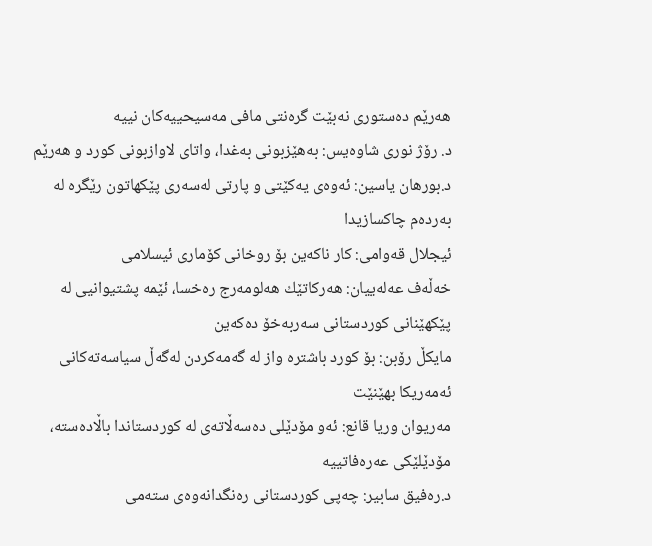هه‌رێم ده‌ستوری نه‌بێت گره‌نتی‌ مافی‌ مه‌سیحییه‌كان نییه‌
د. رۆژ نوری‌ شاوه‌یس: به‌هێزبونی‌ به‌غدا، واتای‌ لاوازبونی‌ كورد و هه‌رێم
د.بورهان یاسین: ئه‌وه‌ی‌ یه‌كێتی‌ ‌و پارتی‌ له‌سه‌ری‌ پێكهاتون رێگره‌ له‌ به‌رده‌م چاكسازیدا
ئیجلال قه‌وامی: كار ناكه‌ین بۆ روخانی كۆماری ئیسلامی
خه‌ڵه‌ف عه‌له‌ییان: هه‌ركاتێك هه‌لومه‌رج ره‌خسا، ئێمه‌ پشتیوانیی‌ له‌ پێكهێنانی‌ كوردستانی‌ سه‌ربه‌خۆ ده‌كه‌ین
مایكڵ‌ رۆبن: بۆ كورد باشتره‌ واز له‌ گه‌مه‌كردن له‌گه‌ڵ‌ سیاسه‌ته‌كانی‌ ئه‌مه‌ریكا بهێنێت
مه‌ریوان وریا قانع: ئه‌و مۆدێلی‌ ده‌سه‌ڵاته‌ی‌ له‌ كوردستاندا باڵاده‌سته‌، مۆدێلێكی‌ عه‌ره‌فاتییه‌
د.ره‌فیق سابیر: چه‌پی‌ كوردستانی‌ ره‌نگدانه‌وه‌ی‌ سته‌می‌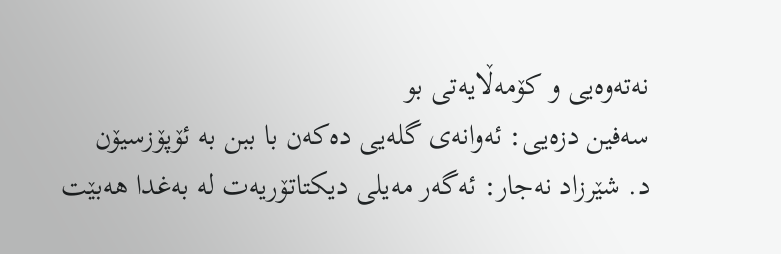نه‌ته‌وه‌یی‌ و كۆمه‌ڵایه‌تی‌ بو
سه‌فین دزه‌یی‌: ئه‌وانه‌ی‌ گله‌یی‌ ده‌كه‌ن با ببن به‌ ئۆپۆزسیۆن
د. شێرزاد نه‌جار: ئه‌گه‌ر مه‌یلی‌ دیكتاتۆریه‌ت له‌ به‌غدا هه‌بێت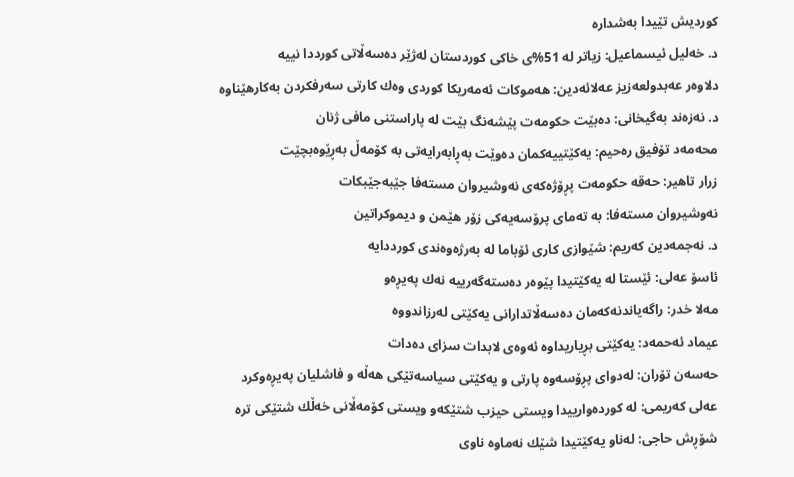كوردیش تێیدا به‌شداره‌
د. خه‌لیل ئیسماعیل: زیاتر له‌ 51%ی‌ خاكی‌ كوردستان له‌ژێر ده‌سه‌ڵاتی‌ كورددا نییه‌
دلاوه‌ر عه‌بدولعه‌زیز عه‌لائه‌دین: هه‌موكات ئه‌مه‌ریكا كوردی‌ وه‌ك كارتی‌ سه‌رفكردن به‌كارهێناوه‌
د. نه‌زه‌ند به‌گیخانی: ده‌بێت حكومه‌ت پێشه‌نگ بێت له‌ پاراستنی‌ مافی‌ ژنان
محه‌مه‌د تۆفیق ره‌حیم: یەكێتییەكمان دەوێت بەڕابەرایەتی بە كۆمەڵ بەڕێوەبچێت
زرار تاهیر: حه‌قه‌ حكومه‌ت پڕۆژه‌كه‌ی‌ نه‌وشیروان مسته‌فا جێبه‌جێبكات
نه‌وشیروان مسته‌فا: بە تەمای پرۆسەیەكی زۆر هێمن و دیموكراتین
د. نه‌جمه‌دین كه‌ریم: شێوازی‌ كاری‌ ئۆباما له‌ به‌رژه‌وه‌ندی‌ كورددایه‌
ئاسۆ عه‌لی‌: ئێستا له‌ یه‌كێتیدا پێوه‌ر ده‌سته‌گه‌رییه‌ نه‌ك په‌یڕه‌و
مه‌لا خدر: راگه‌یاندنه‌که‌مان ده‌سه‌ڵاتدارانی یه‌کێتی له‌رزاندووه‌
عیماد ئه‌حمه‌د: یه‌كێتی‌ بڕیاریداوه‌ ئه‌وه‌ی‌ لابدات سزای‌ ده‌دات
حه‌سه‌ن تۆران: له‌دوای‌ پڕۆسه‌وه‌ پارتی‌ و یه‌كێتی‌ سیاسه‌تێكی‌ هه‌ڵه‌ و فاشلیان په‌یڕه‌وكرد
عه‌لی‌ كه‌ریمی‌: له‌ كورده‌وارییدا ویستی حیزب شتێكه‌و ویستی كۆمه‌ڵانی خه‌ڵك شتێكی تره‌
شۆڕش حاجی‌: له‌ناو یه‌كێتیدا شێك نه‌ماوه‌ ناوی‌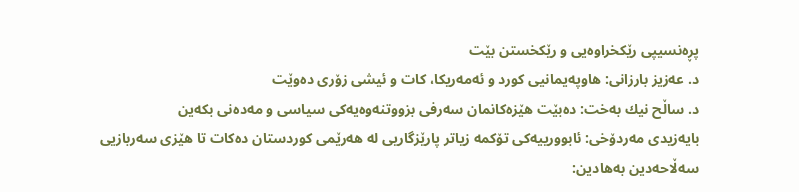پڕه‌نسیپی‌ رێكخراوه‌یی‌ و رێكخستن بێت
د. عه‌زیز بارزانی‌: هاوپه‌یمانیی‌ كورد و ئه‌مه‌ریكا، كات و ئیشی‌ زۆری‌ ده‌وێت
د. ساڵح نیك به‌خت: ده‌بێت هێزه‌كانمان سه‌رفی بزووتنه‌وه‌یه‌كی‌ سیاسی‌ ‌و مه‌ده‌نی‌ بكه‌ین
بایه‌زیدی‌ مه‌ردۆخی‌: ئابوورییه‌كی‌ تۆكمه‌ زیاتر پارێزگاریی‌ له‌ هه‌رێمی‌ كوردستان ده‌كات تا هێزی‌ سه‌ربازیی‌
سه‌ڵاحه‌دین به‌هادین: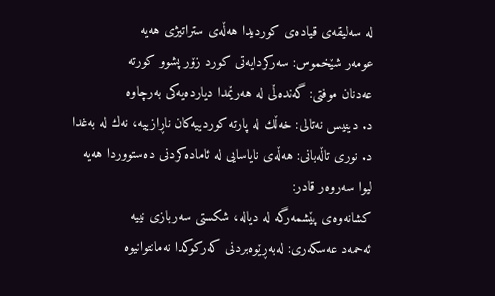له‌ سه‌لیقه‌ی‌ قیاده‌ی‌ كوردیدا هه‌ڵه‌ی‌ ستراتیژی‌ هه‌یه‌
عومه‌ر شێخموس: سه‌ركردایه‌تی‌ كورد زۆر پشوو كورته‌
عه‌دنان موفتی‌: گه‌نده‌ڵی‌ له‌ هه‌رێمدا دیارده‌یه‌كی‌ به‌رچاوه‌
د. دینیس نه‌تالی‌: خه‌ڵك له‌ پارته‌ كوردییه‌كان ناڕازییه‌، نه‌ك له‌ به‌غدا
د. نوری تاڵه‌بانی: هه‌ڵه‌ی‌ نایاسایی‌ له‌ ئاماده‌كردنی‌ ده‌ستووردا هه‌یه‌
لیوا سه‌روه‌ر قادر:
كشانه‌وه‌ی پێشمه‌رگه‌ له‌ دیاله‌، شكستی سه‌ربازی نییه‌
ئه‌حمه‌د عه‌سكه‌ری‌: له‌به‌ڕێوه‌بردنی‌ كه‌ركوكدا نه‌مانتوانیوه‌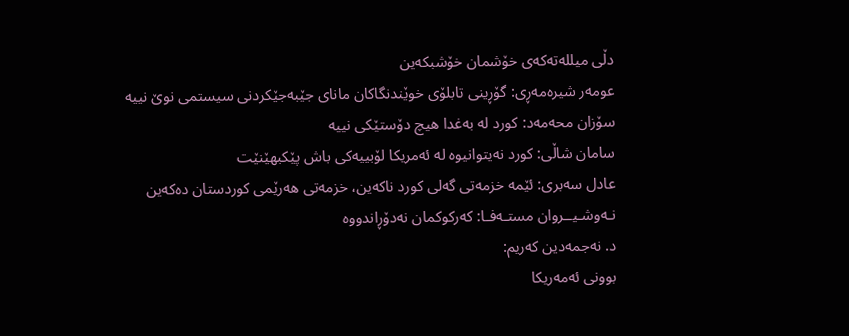دڵی‌ میلله‌ته‌كه‌ی‌ خۆشمان خۆشبكه‌ین
عومه‌ر شیره‌مه‌ڕی‌: گۆڕینی‌ تابلۆی‌ خوێندنگاكان مانای جێبه‌جێكردنی سیستمی نوێ نییه‌
سۆزان محه‌مه‌د: كورد له‌ به‌غدا هیچ دۆستێكی‌ نییه‌
سامان شاڵی: كورد نه‌یتوانیوه‌ له‌ ئه‌مریكا لۆبییه‌كی باش پێكبهێنێت
عادل سه‌بری‌: ئێمه‌ خزمه‌تی گه‌لی كورد ناكه‌ین، خزمه‌تی هه‌رێمی كوردستان ده‌كه‌ین
نـه‌وشـیــروان مستـه‌فـا: كه‌ركوكمان نه‌دۆڕاندووه‌
د. نه‌جمه‌دین كه‌ریم:
بوونی‌ ئه‌مه‌ریكا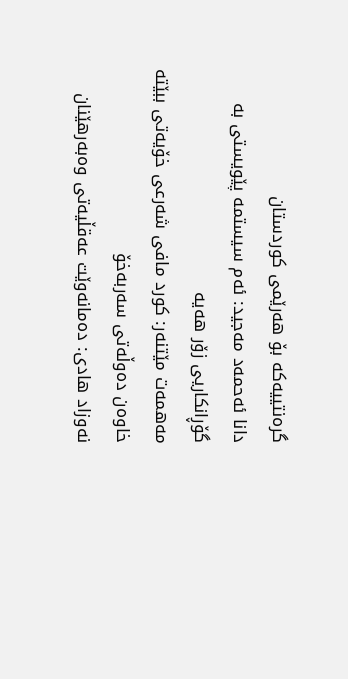گره‌نتییه‌كه‌ بۆ هه‌رێمی‌ كوردستان
دانا ئه‌حمه‌د مه‌جید: ئه‌م سیستمه‌ پێویستی به‌ گۆڕانكاریی زۆر هه‌یه‌
مه‌همه‌ت مێتنه‌ر: كورد مافی‌ شه‌رعی‌ خۆیه‌تی‌ ببێته‌ خاوه‌ن ده‌وڵه‌تی‌ سه‌ربه‌خۆ
نه‌وزاد هادی‌: ده‌مانه‌وێت عه‌قڵیه‌تی‌ وه‌به‌رهێنان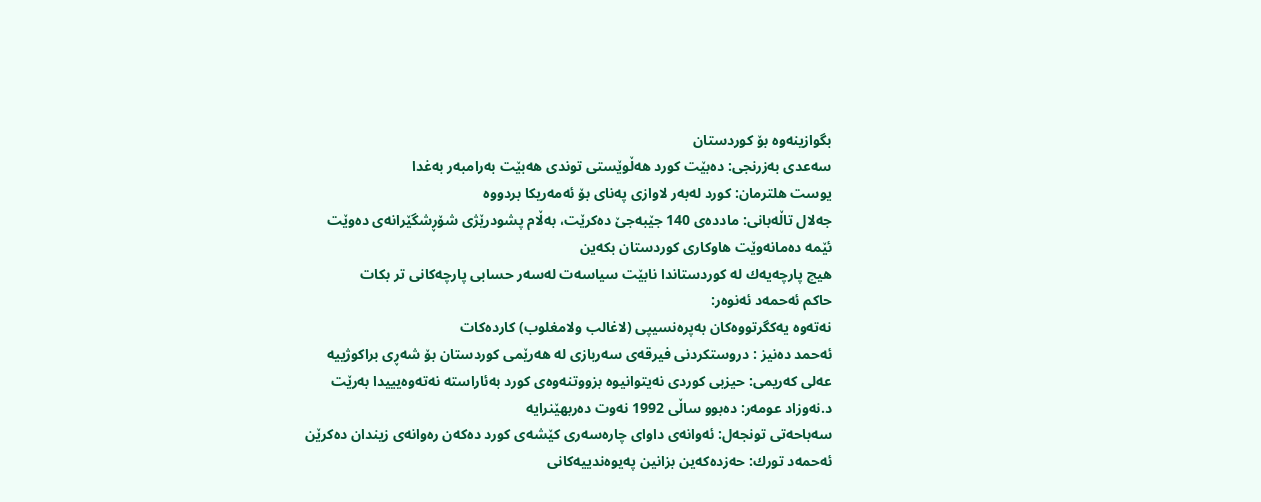بگوازینه‌وه‌ بۆ كوردستان
سه‌عدی به‌زرنجی‌: ده‌بێت كورد هه‌ڵوێستی‌ توندی‌ هه‌بێت به‌رامبه‌ر به‌غدا
یوست هلترمان: كورد له‌به‌ر لاوازی په‌نای بۆ ئه‌مه‌ریكا بردووه‌
جه‌لال تاڵه‌بانی: مادده‌ی 140 جێبه‌جێ ده‌كرێت، به‌ڵام پشودرێژی شۆڕشگێرانه‌ی ده‌وێت
ئێمه‌ ده‌مانه‌وێت هاوكاری‌ كوردستان بكه‌ین
هیچ پارچه‌یه‌ك له‌ كوردستاندا نابێت سیاسه‌ت له‌سه‌ر حسابی‌ پارچه‌كانی‌ تر بكات
حاكم ئه‌حمه‌د ئه‌نوه‌ر:
نه‌ته‌وه‌ یه‌كگرتووه‌كان به‌پره‌نسیپی‌ (لاغالب ولامغلوب) كارده‌كات
ئه‌حمد ده‌نیز : دروستكردنی‌ فیرقه‌ی‌ سه‌ربازی‌ له‌ هه‌رێمی‌ كوردستان بۆ شه‌ڕی‌ براكوژییه‌
عه‌لی‌ كه‌ریمی‌: حیزبی‌ كوردی‌ نه‌یتوانیوه‌ بزووتنه‌وه‌ی‌ كورد به‌ئاراسته‌ نه‌ته‌وه‌یییدا به‌رێت
د.نه‌وزاد عومه‌ر: ده‌بوو ساڵی‌ 1992 نه‌وت ده‌ربهێنرایه‌
سه‌باحه‌تی‌ تونجه‌ل: ئه‌وانه‌ی‌ داوای‌ چاره‌سه‌ری‌ كێشه‌ی‌ كورد ده‌كه‌ن ره‌وانه‌ی‌ زیندان ده‌كرێن
ئه‌حمه‌د تورك: حه‌زده‌كه‌ین بزانین په‌یوه‌ندییه‌كانی‌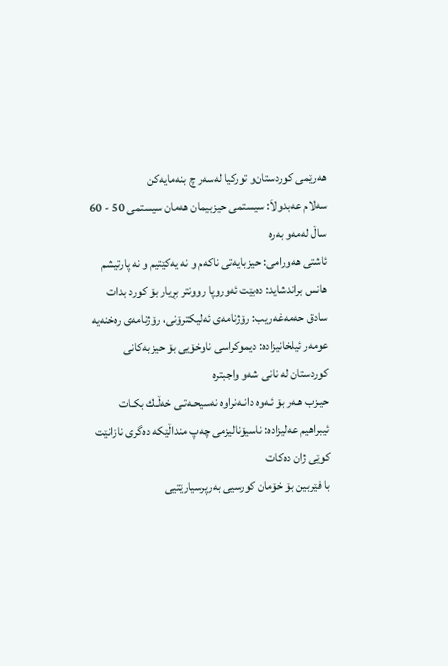هه‌رێمی‌ كوردستان‌و توركیا له‌سه‌ر چ بنه‌مایه‌كن
سه‌لام عه‌بدولاَ: سیستمی‌ حیزبیمان هه‌مان سیستمی‌ 50 - 60 ساڵ له‌مه‌و به‌ره‌
ئاشتی‌ هه‌ورامی‌: حیزبایه‌تی‌ ناكه‌م و نه‌ یه‌كێتیم ‌و نه‌ پارتیشم
هانس براندشاید: ده‌بێت ئه‌وروپا روونتر بڕیار بۆ كورد بدات
سادق حه‌مه‌غه‌ریب: رۆژنامه‌ی‌ ئه‌لیكترۆنی‌، رۆژنامه‌ی‌ ره‌خنه‌یه‌
عومه‌ر ئیلخانیزاده‌: دیموكراسی ناوخۆیی بۆ حیزبه‌كانی كوردستان له‌ نانی شه‌و واجبتره‌
حیـزب هـه‌ر بۆ ئـه‌وه‌ دانـه‌نراوه‌ نه‌سیحـه‌تـی‌ خه‌ڵـك بكـات
ئیبراهیم عه‌لیزاده‌: ناسیۆنالیزمی‌ چه‌پ منداڵێكه‌ ده‌گری‌ نازانێت كوێی‌ ژان ده‌كات
با فێربین بۆ خۆمان كورسیی به‌رپرسیارێتیی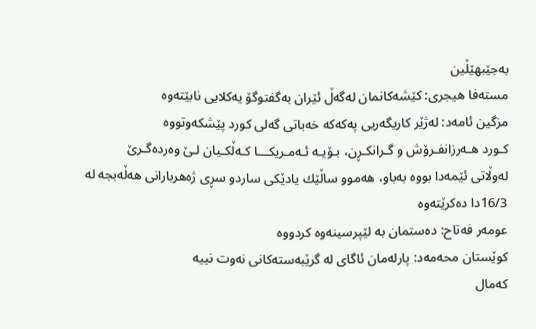به‌جێبهێڵین
مسته‌فا هیجری‌: كێشه‌كانمان له‌گه‌ڵ‌ ئێران به‌گفتوگۆ یه‌كلایی‌ نابێته‌وه‌
مزگین ئامه‌د: له‌ژێر كاریگه‌ریی‌ په‌كه‌كه‌ خه‌باتی‌ گه‌لی‌ كورد پێشكه‌وتووه‌
كـورد هـه‌رزانفـرۆش و گـرانكـڕن، بـۆیـه‌ ئـه‌مـریكـــا كـه‌ڵكـیان لـێ وه‌رده‌گـرێ‌
له‌وڵاتی‌ ئێمه‌دا بووه‌ به‌باو، هه‌موو ساڵێك یادێكی‌ ساردو سڕی‌ ژه‌هربارانی‌ هه‌ڵه‌بجه‌ له‌ 16/3دا ده‌كرێته‌وه‌
عومه‌ر فه‌تاح: ده‌ستمان به‌ لێپرسینه‌وه‌ كردووه‌
كوێستان محه‌مه‌د: پارله‌مان ئاگای‌ له‌ گرێبه‌سته‌كانی‌ نه‌وت نییه‌
كه‌مال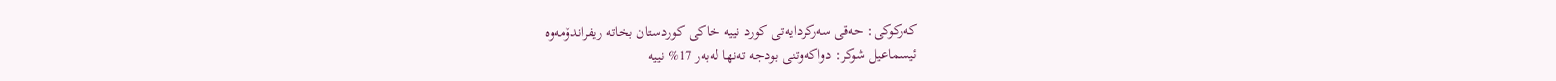كه‌ركوكی‌: حه‌قی‌ سه‌ركردایه‌تی‌ كورد نییه‌ خاكی‌ كوردستان بخاته‌ ریفراندۆمه‌وه‌
ئیسماعیل شوكر: دواكه‌وتنی‌ بودجه‌ ته‌نها له‌به‌ر 17% نییه‌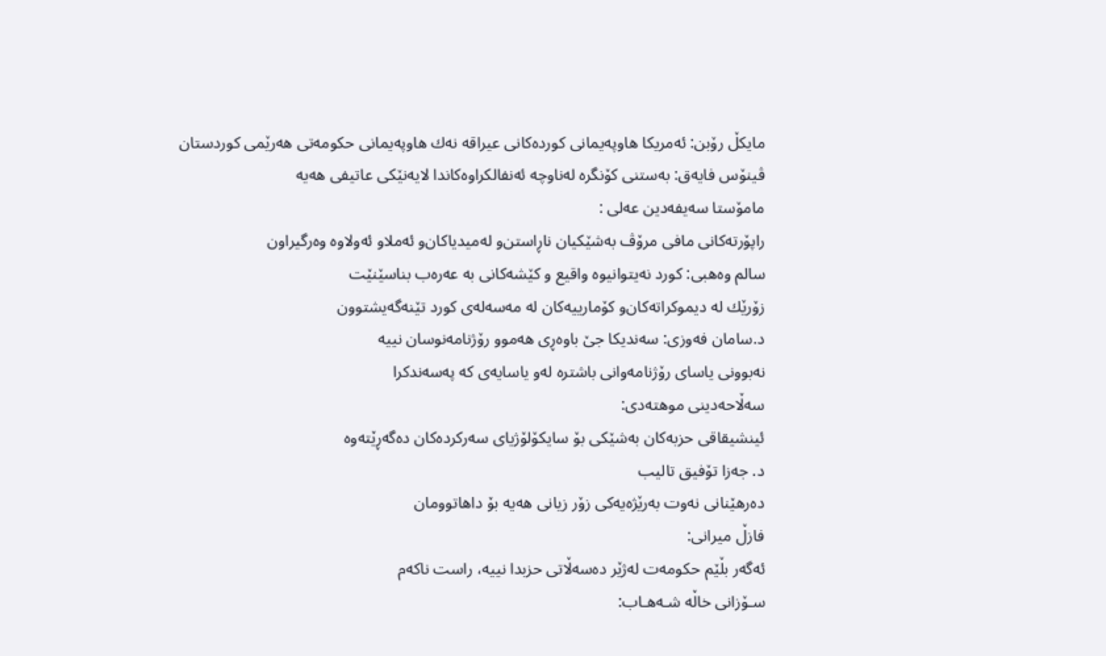مایكڵ‌ رۆبن: ئه‌مریكا هاوپه‌یمانی كورده‌كانی عیراقه‌ نه‌ك هاوپه‌یمانی حكومه‌تی هه‌رێمی كوردستان
ڤینۆس فایه‌ق: به‌ستنی‌ كۆنگره‌ له‌ناوچه‌ ئه‌نفالكراوه‌كاندا لایه‌نێكی عاتیفی‌ هه‌یه‌
مامۆستا سه‌یفه‌دین عه‌لی‌ :
راپۆرته‌كانی‌ مافی‌ مرۆڤ به‌شێكیان ناڕاستن‌و له‌میدیاكان‌و ئه‌ملاو ئه‌ولاوه‌ وه‌رگیراون
سالم وه‌هبی‌: كورد نه‌یتوانیوه‌ واقیع ‌و كێشه‌كانی‌ به‌ عه‌ره‌ب بناسێنێت
زۆرێك له‌ دیموكراته‌كان‌و كۆمارییه‌كان له‌ مه‌سه‌له‌ی‌ كورد تێنه‌گه‌یشتوون
د.سامان فه‌وزی‌: سه‌ندیكا جێ باوه‌ڕی‌ هه‌موو رۆژنامه‌نوسان نییه‌
نه‌بوونی‌ یاسای‌ رۆژنامه‌وانی‌ باشتره‌ له‌و یاسایه‌ی‌ كه‌ په‌سه‌ندكرا
سه‌ڵاحه‌دینی‌ موهته‌دی‌:
ئینشیقاقی حزبه‌كان به‌شێكی بۆ سایكۆلۆژیای سه‌ركرده‌كان ده‌گه‌ڕێته‌وه‌
د. جه‌زا تۆفیق تالیب
ده‌رهێنانی نه‌وت به‌رێژه‌یه‌كی زۆر زیانی هه‌یه‌ بۆ داهاتوومان
فازڵ‌ میرانی‌:
ئه‌گه‌ر بڵێم حكومه‌ت له‌ژێر ده‌سه‌ڵاتی‌ حزبدا نییه‌، راست ناكه‌م
سـۆزانی خاڵه‌ شـه‌هـاب: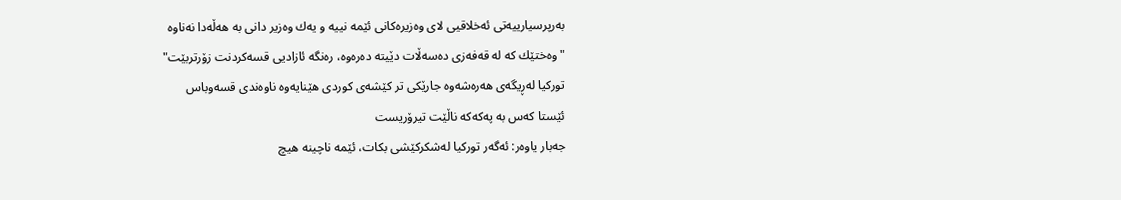به‌رپرسیارییه‌تی‌ ئه‌خلاقیی لای وه‌زیره‌كانی ئێمه‌ نییه‌ و یه‌ك وه‌زیر دانی به‌ هه‌ڵه‌دا نه‌ناوه‌
"وه‌ختێك كه‌ له‌ قه‌فه‌زی‌ ده‌سه‌ڵات دێیته‌ ده‌ره‌وه‌، ره‌نگه‌ ئازادیی قسه‌كردنت زۆرتربێت"
توركیا له‌ڕیگه‌ی هه‌ره‌شه‌وه‌ جارێكی تر كێشه‌ی كوردی هێنایه‌وه‌ ناوه‌ندی قسه‌وباس
ئێستا که‌س به‌ په‌که‌که‌ ناڵێت تیرۆریست
جه‌بار یاوه‌ر: ئه‌گه‌ر توركیا له‌شكركێشی بكات، ئێمه‌ ناچینه‌ هیچ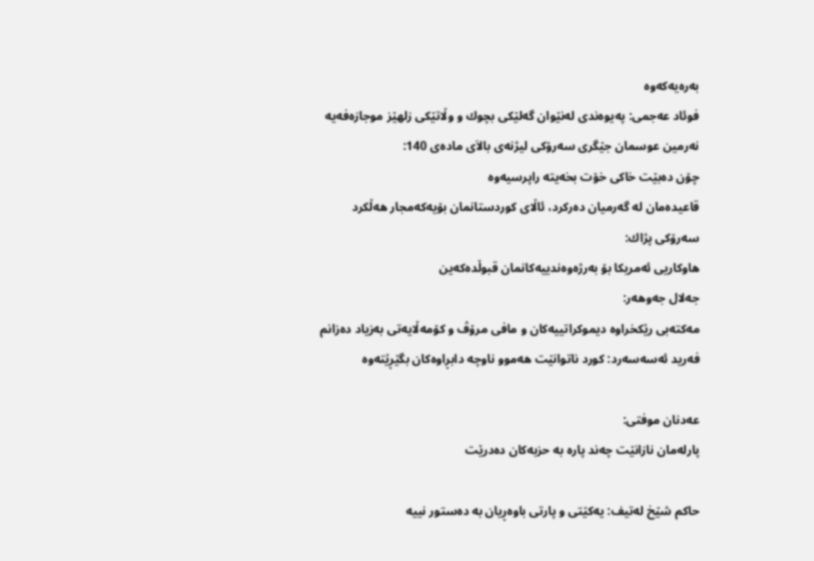به‌ره‌یه‌كه‌وه‌
فوئاد عه‌جمی: په‌یوه‌ندی‌ له‌نێوان گه‌لێكی‌ بچوك ‌و وڵاتێكی‌ زلهێز موجازه‌فه‌یه‌
نه‌رمین عوسمان جێگری‌ سه‌رۆكی‌ لیژنه‌ی‌ بالاَی‌ ماده‌ی‌ 140:
چۆن ده‌بێت خاكی‌ خۆت بخه‌یته‌ راپرسیه‌وه‌
قاعیده‌مان له‌ گه‌رمیان ده‌ركرد، ئاڵای‌ كوردستانمان بۆیه‌كه‌مجار هه‌ڵكرد
سه‌رۆكی‌ پژاك:
هاوكاریی‌ ئه‌مریكا بۆ به‌رژه‌وه‌ندییه‌كانمان قبوڵده‌كه‌ین
جه‌لال جه‌وهه‌ر:
مه‌كته‌بی‌ رێكخراوه‌ دیموكراتییه‌كان و مافی‌ مرۆڤ و كۆمه‌ڵایه‌تی‌ به‌زیاد ده‌زانم
فه‌رید ئه‌سه‌سه‌رد: كورد ناتوانێت هه‌موو ناوچه‌ دابڕاوه‌كان بگێڕێته‌وه‌

عه‌دنان موفتی‌:
پارله‌مان نازانێت چه‌ند پاره‌ به‌ حزبه‌كان ده‌درێت

حاكم شێخ له‌تیف: یه‌كێتی‌ و پارتی‌ باوه‌ڕیان به‌ ده‌ستور نییه‌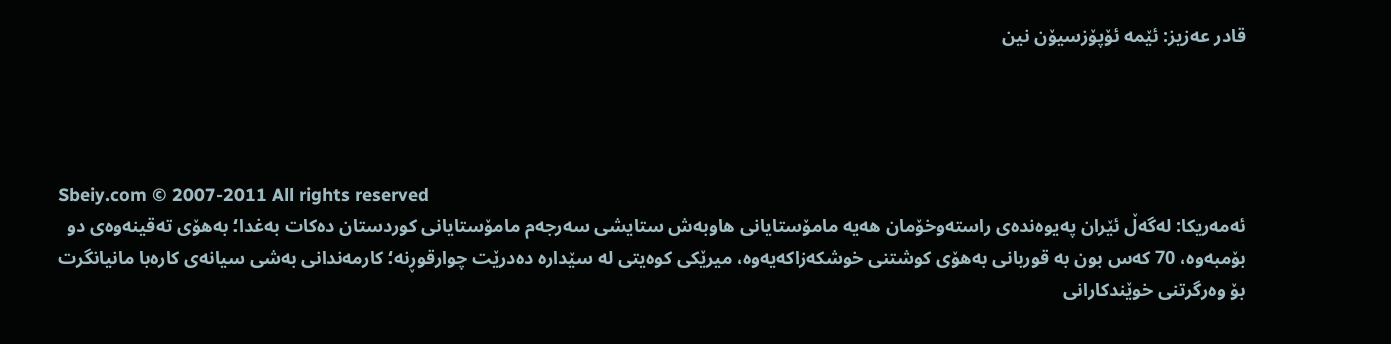قادر عه‌زیز: ئێمه‌ ئۆپۆزسیۆن نین




Sbeiy.com © 2007-2011 All rights reserved
ئه‌مه‌ریكا: له‌گه‌ڵ ئێران په‌یوه‌نده‌ی‌ راسته‌وخۆمان هه‌یه‌ مامۆستایانی هاوبه‌ش ستایشی سه‌رجه‌م مامۆستایانی‌ كوردستان ده‌كات به‌غدا؛ به‌هۆی ته‌قینه‌وه‌ی دو بۆمبه‌وه، 70 كه‌س بون به‌ قوربانی‌ به‌هۆی‌ كوشتنی‌ خوشكه‌زاكه‌یه‌وه‌، میرێكی كوه‌یتی‌ له‌ سێداره‌ ده‌درێت چوارقوڕنه‌؛ كارمه‌ندانی به‌شی سیانه‌ی كاره‌با مانیانگرت بۆ وه‌رگرتنی خوێندكارانی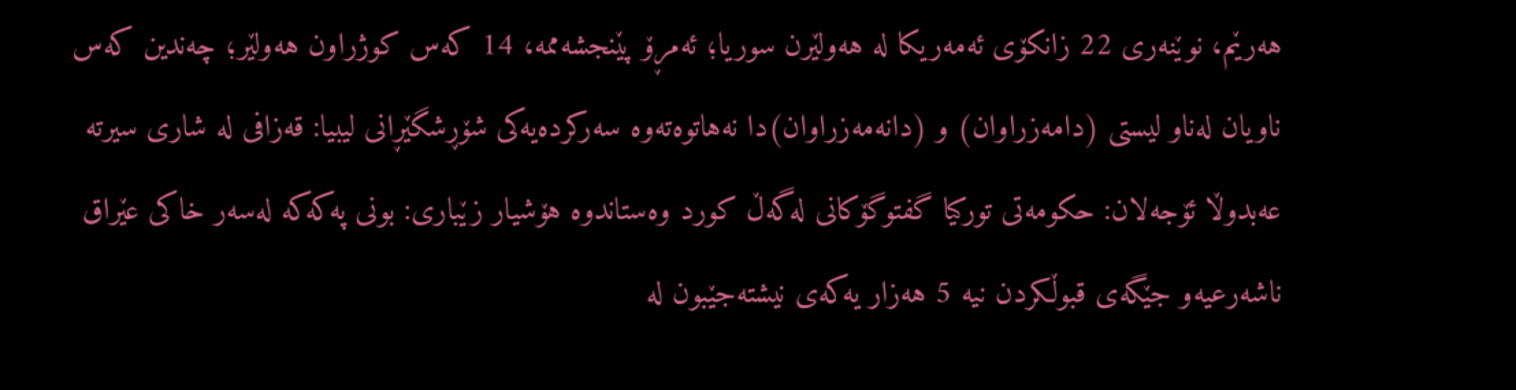هه‌رێم، نوێنه‌ری‌ 22 زانكۆی‌ ئه‌مه‌ریكا له‌ هه‌ولێرن سوریا؛ ئه‌مڕۆ پێنجشه‌ممه‌، 14 كه‌س كوژراون هه‌ولێر؛ چه‌ندین كه‌س ناویان له‌ناو ليستى (دامه‌زراوان) و (دانه‌مه‌زراوان)دا نه‌هاتوه‌ته‌وه‌ سه‌ركرده‌یه‌كی شۆڕشگێڕانی‌ لیبیا: قه‌زافی له‌ شاری‌ سیرته‌ عه‌بدوڵا ئۆجه‌لان: حكومه‌تی‌ توركیا گفتوگۆكانی‌ له‌گه‌ڵ كورد وه‌ستاندوه‌ هۆشیار زێباری‌: بونی په‌كه‌كه‌ له‌سه‌ر خاكی عێراق ناشه‌رعیه‌و جێگه‌ی‌ قبوڵكردن نیه‌ 5 هه‌زار یه‌كه‌ی‌ نیشته‌جێبون له‌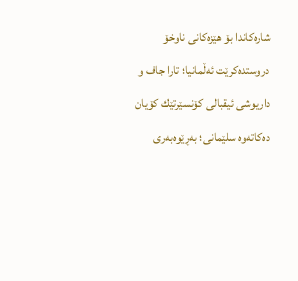شاره‌كاندا بۆ هێزه‌كانی ناوخۆ دروستده‌كرێت ئه‌ڵمانیا؛ تارا جاف و داریوشی‌ ئیقبالی‌ كۆنسێرتێك كۆیان ده‌كاته‌وه‌ سلێمانی؛ به‌ڕێوه‌به‌ری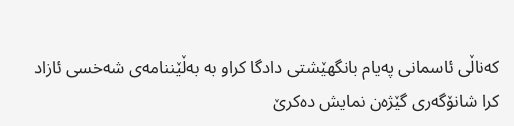كه‌ناڵی ئاسمانی په‌یام بانگهێشتی دادگا کراو به‌ به‌ڵێننامه‌ی شه‌خسی ئازاد کرا شانۆگه‌ری‌ گێژه‌ن نمایش ده‌كرێ